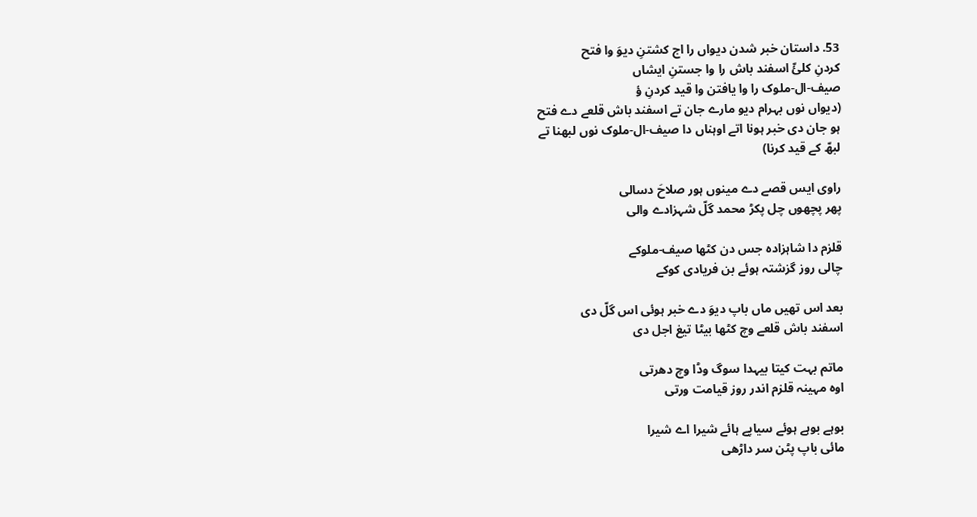53. داستان خبر شدن دیواں را اج کشتنِ دیوَ وا فتح
کردنِ کلئّ اسفند باش را وا جستنِ ایشاں
صیف-ال-ملوک را وا یافتن وا قید کردنِ ؤ
(دیواں نوں بہرام دیو مارے جان تے اسفند باش قلعے دے فتح
ہو جان دی خبر ہونا اتے اوہناں دا صیف-ال-ملوک نوں لبھنا تے
لبھّ کے قید کرنا)

راوی ایس قصے دے مینوں ہور صلاحَ دسالی
پھر پچھوں چل پکڑ محمد گلّ شہزادے والی

قلزم دا شاہزادہ جس دن کٹھا صیف-ملوکے
چالی روز گزشتہ ہوئے بن فریادی کوکے

بعد اس تھیں ماں باپ دیوَ دے خبر ہوئی اس گلّ دی
اسفند باش قلعے وچ کٹھا بیٹا تیغ اجل دی

ماتم بہت کیتا بیہدا سوگ وڈا وچ دھرتی
اوہ مہینہ قلزم اندر روز قیامت ورتی

بوہے بوہے ہوئے سیاپے ہائے شیرا اے شیرا
مائی باپ پٹن سر داڑھی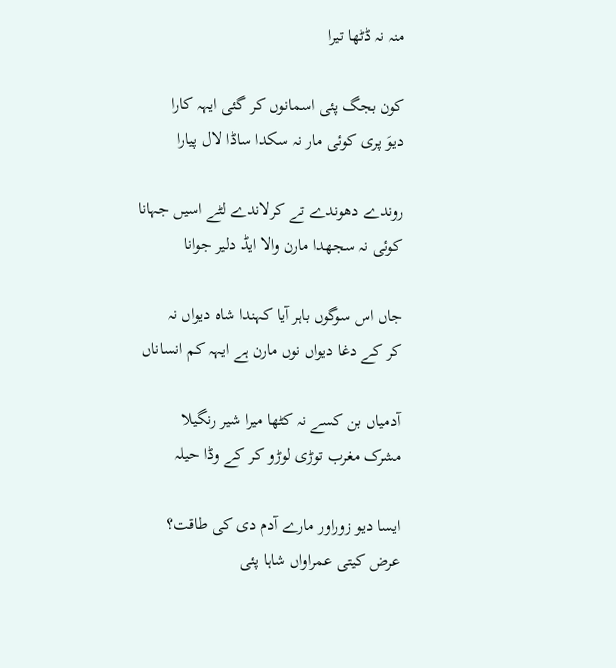منہ نہ ڈٹھا تیرا

کون بجگ پئی اسمانوں کر گئی ایہہ کارا
دیوَ پری کوئی مار نہ سکدا ساڈا لال پیارا

روندے دھوندے تے کرلاندے لٹے اسیں جہانا
کوئی نہ سجھدا مارن والا ایڈ دلیر جوانا

جاں اس سوگوں باہر آیا کہندا شاہ دیواں نہ
کر کے دغا دیواں نوں مارن ہے ایہہ کم انساناں

آدمیاں بن کسے نہ کٹھا میرا شیر رنگیلا
مشرک مغرب توڑی لوڑو کر کے وڈا حیلہ

ایسا دیو زوراور مارے آدم دی کی طاقت؟
عرض کیتی عمراواں شاہا پئی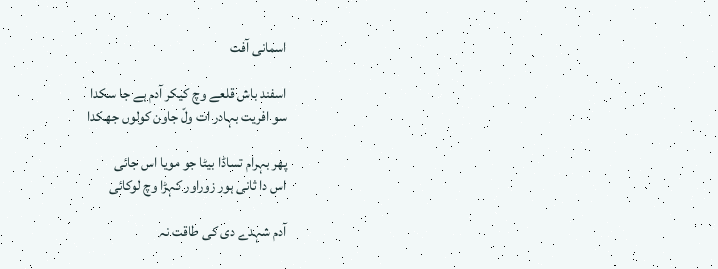اسمانی آفت

اسفند باش قلعے وچ کیکر آدم ہے جا سکدا
سو افریت بہادر ات ولّ جاون کولوں جھکدا

پھر بہرام تساڈا بیٹا جو مویا اس جائی
اس دا ثانی ہور زوراور کہڑا وچ لوکائی

آدم شہدے دی کی طاقت نہ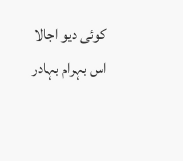کوئی دیو اجالا
اس بہرام بہادر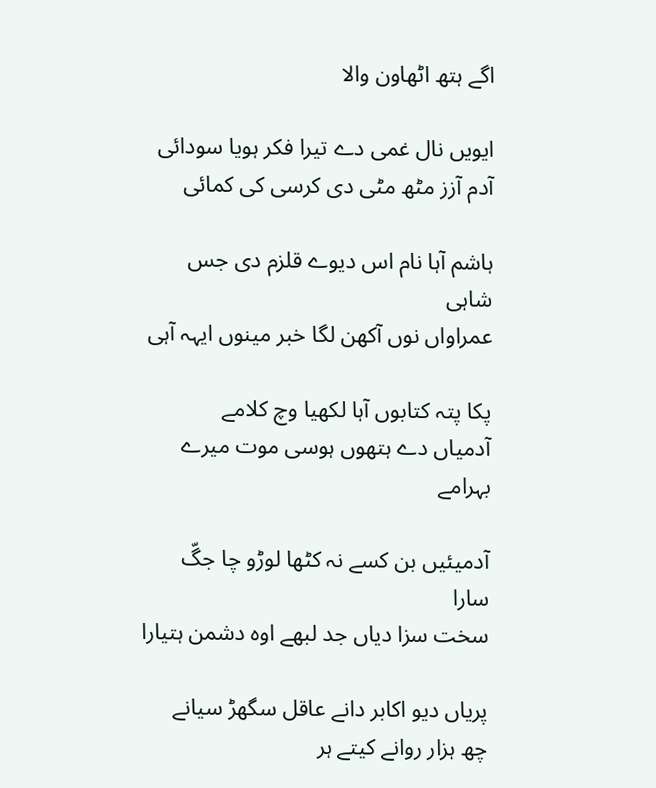اگے ہتھ اٹھاون والا

ایویں نال غمی دے تیرا فکر ہویا سودائی
آدم آزز مٹھ مٹی دی کرسی کی کمائی

ہاشم آہا نام اس دیوے قلزم دی جس شاہی
عمراواں نوں آکھن لگا خبر مینوں ایہہ آہی

پکا پتہ کتابوں آہا لکھیا وچ کلامے
آدمیاں دے ہتھوں ہوسی موت میرے بہرامے

آدمیئیں بن کسے نہ کٹھا لوڑو چا جگّ سارا
سخت سزا دیاں جد لبھے اوہ دشمن ہتیارا

پریاں دیو اکابر دانے عاقل سگھڑ سیانے
چھ ہزار روانے کیتے ہر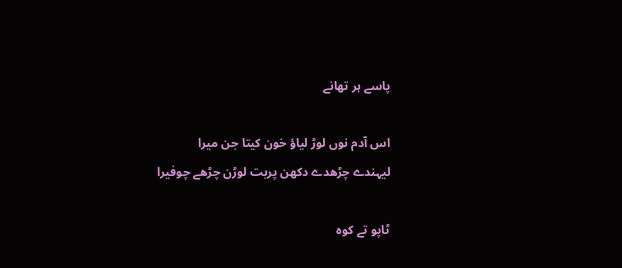پاسے ہر تھانے

اس آدم نوں لوڑ لیاؤ خون کیتا جن میرا
لیہندے چڑھدے دکھن پربت لوڑن چڑھے چوفیرا

ٹاپو تے کوہ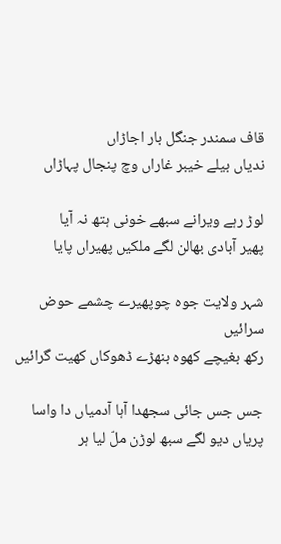قاف سمندر جنگل بار اجاڑاں
ندیاں بیلے خیبر غاراں وچ پنجال پہاڑاں

لوڑ رہے ویرانے سبھے خونی ہتھ نہ آیا
پھیر آبادی بھالن لگے ملکیں پھیراں پایا

شہر ولایت جوہ چوپھیرے چشمے حوض سرائیں
رکھ بغیچے کھوہ بنھڑے ڈھوکاں کھیت گرائیں

جس جس جائی سجھدا آہا آدمیاں دا واسا
پریاں دیو لگے سبھ لوڑن ملّ لیا ہر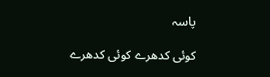پاسہ

کوئی کدھرے کوئی کدھرے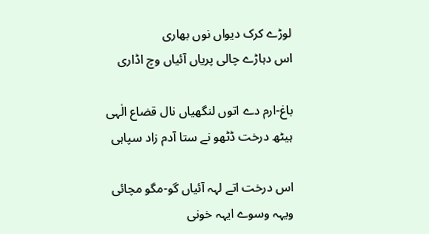لوڑے کرک دیواں نوں بھاری
اس دہاڑے چالی پریاں آئیاں وچ اڈاری

باغ-ارم دے اتوں لنگھیاں نال قضاع الٰہی
ہیٹھ درخت ڈٹھو نے ستا آدم زاد سپاہی

اس درخت اتے لہہ آئیاں گو-مگو مچائی
ویہہ وسوے ایہہ خونی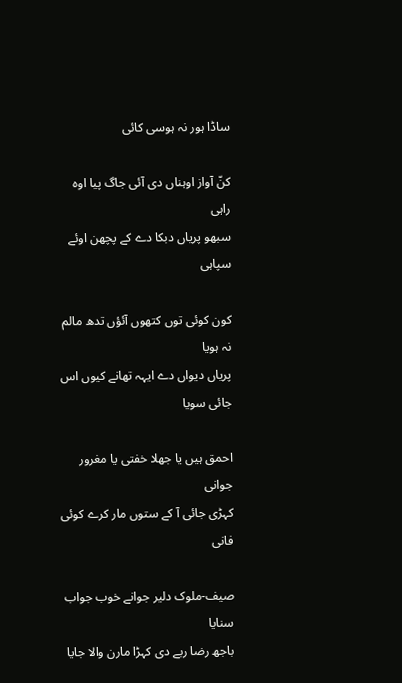ساڈا ہور نہ ہوسی کائی

کنّ آواز اوہناں دی آئی جاگ پیا اوہ راہی
سبھو پریاں دبکا دے کے پچھن اوئے سپاہی

کون کوئی توں کتھوں آئؤں تدھ مالم نہ ہویا
پریاں دیواں دے ایہہ تھانے کیوں اس جائی سویا

احمق ہیں یا جھلا خفتی یا مغرور جوانی
کہڑی جائی آ کے ستوں مار کرے کوئی فانی

صیف-ملوک دلیر جوانے خوب جواب سنایا
باجھ رضا ربے دی کہڑا مارن والا جایا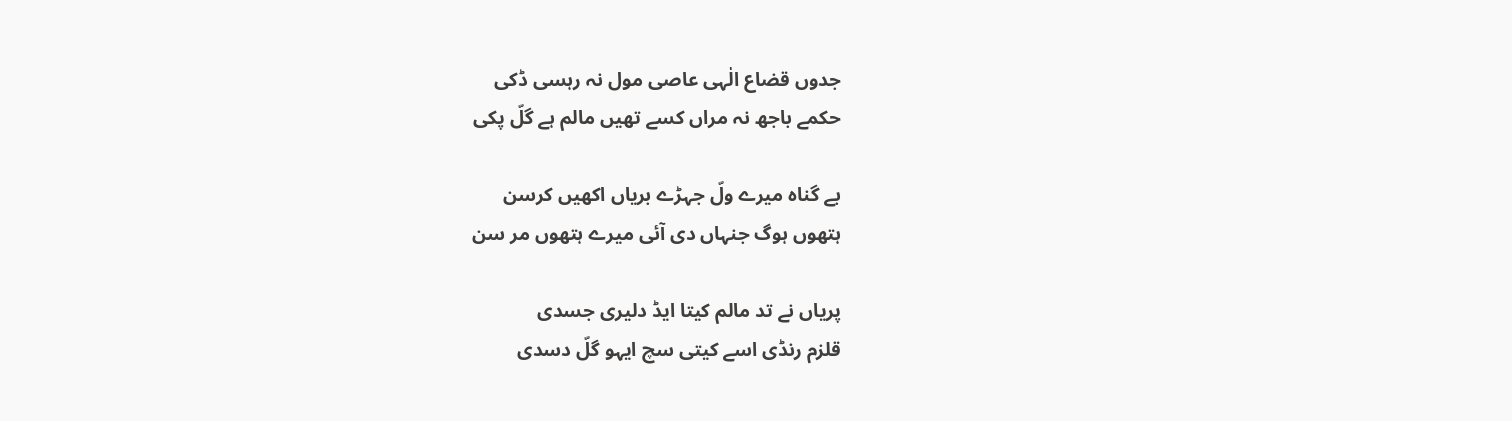جدوں قضاع الٰہی عاصی مول نہ رہسی ڈکی
حکمے باجھ نہ مراں کسے تھیں مالم ہے گلّ پکی

بے گناہ میرے ولّ جہڑے بریاں اکھیں کرسن
ہتھوں ہوگ جنہاں دی آئی میرے ہتھوں مر سن

پریاں نے تد مالم کیتا ایڈ دلیری جسدی
قلزم رنڈی اسے کیتی سچ ایہو گلّ دسدی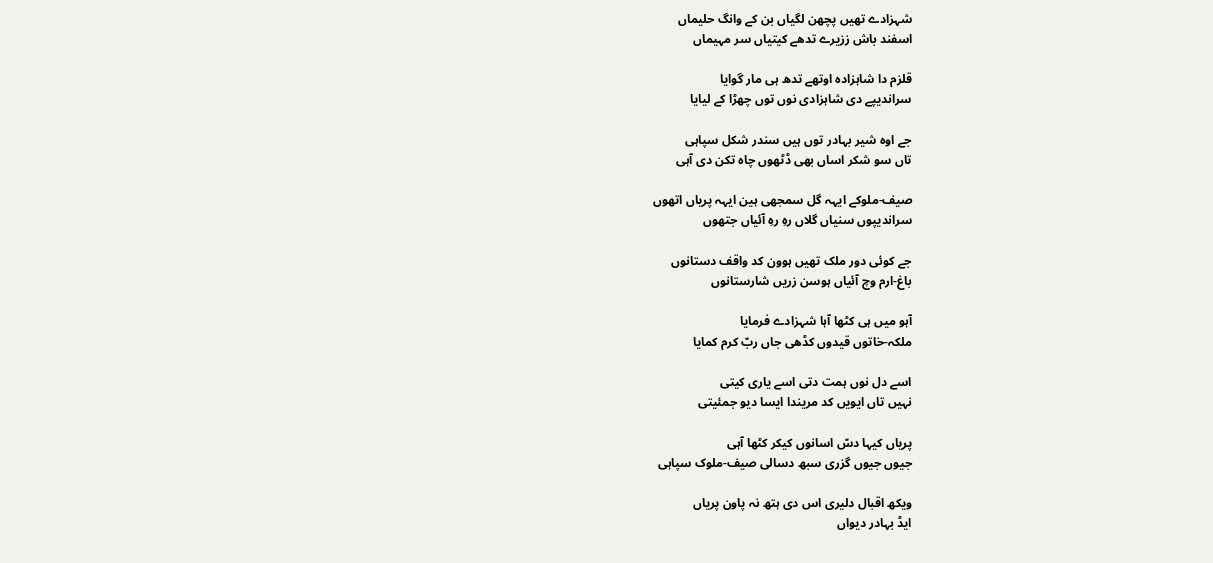شہزادے تھیں پچھن لگیاں بن کے وانگ حلیماں
اسفند باش ززیرے تدھے کیتیاں سر مہیماں

قلزم دا شاہزادہ اوتھے تدھ ہی مار گوایا
سراندیپے دی شاہزادی نوں توں چھڑا کے لیایا

جے اوہ شیر بہادر توں ہیں سندر شکل سپاہی
تاں سو شکر اساں بھی ڈٹھوں چاہ تکن دی آہی

صیف-ملوکے ایہہ گل سمجھی ہین ایہہ پریاں اتھوں
سراندیپوں سنیاں گلاں رہِ رہِ آئیاں جتھوں

جے کوئی دور ملک تھیں ہوون کد واقف دستانوں
باغ-ارم وچ آئیاں ہوسن زریں شارستانوں

آہو میں ہی کٹھا آہا شہزادے فرمایا
ملکہ-خاتوں قیدوں کڈھی جاں ربّ کرم کمایا

اسے دل نوں ہمت دتی اسے یاری کیتی
نہیں تاں ایویں کد مریندا ایسا دیو جمئیتی

پریاں کیہا دسّ اسانوں کیکر کٹھا آہی
جیوں جیوں گزری سبھ دسالی صیف-ملوک سپاہی

ویکھ اقبال دلیری اس دی ہتھ نہ پاون پریاں
ایڈ بہادر دیواں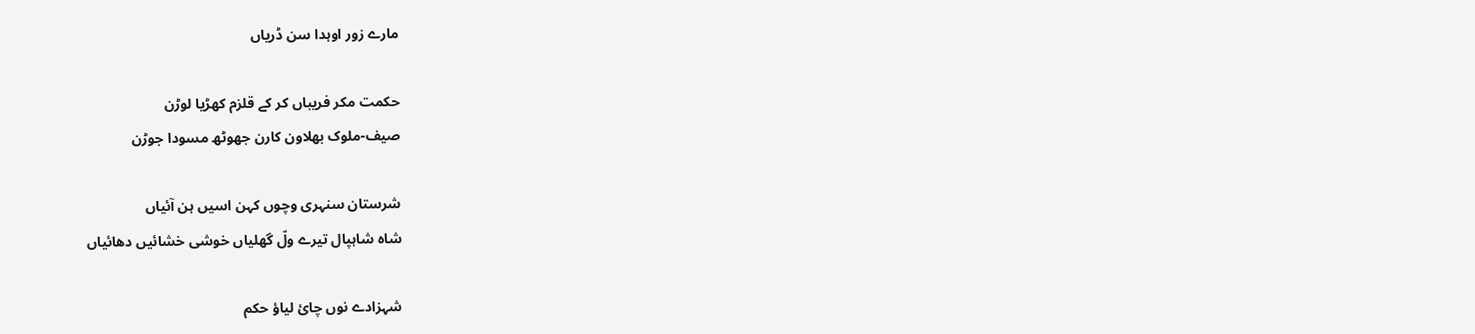مارے زور اوہدا سن ڈریاں

حکمت مکر فریباں کر کے قلزم کھڑیا لوڑن
صیف-ملوک بھلاون کارن جھوٹھ مسودا جوڑن

شرستان سنہری وچوں کہن اسیں ہن آئیاں
شاہ شاہپال تیرے ولّ گھلیاں خوشی خشائیں دھائیاں

شہزادے نوں چائ لیاؤ حکم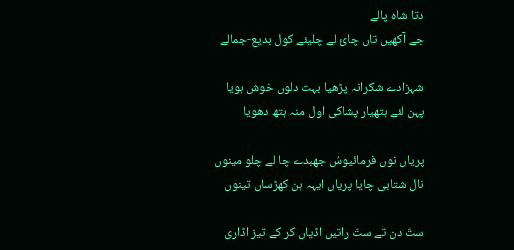دتا شاہ پالے
جے آکھیں تاں چائ لے چلیئے کول بدیع-جمالے

شہزادے شکرانہ پڑھیا بہت دلوں خوش ہویا
پہن لئے ہتھیار پشاکی اول منہ ہتھ دھویا

پریاں نوں فرمائیوسُ جھبدے چا لے چلو مینوں
نال شتابی چایا پریاں ایہہ ہن کھڑساں تینوں

ستّ دن تے ستّ راتیں اڈیاں کر کے تیز اڈاری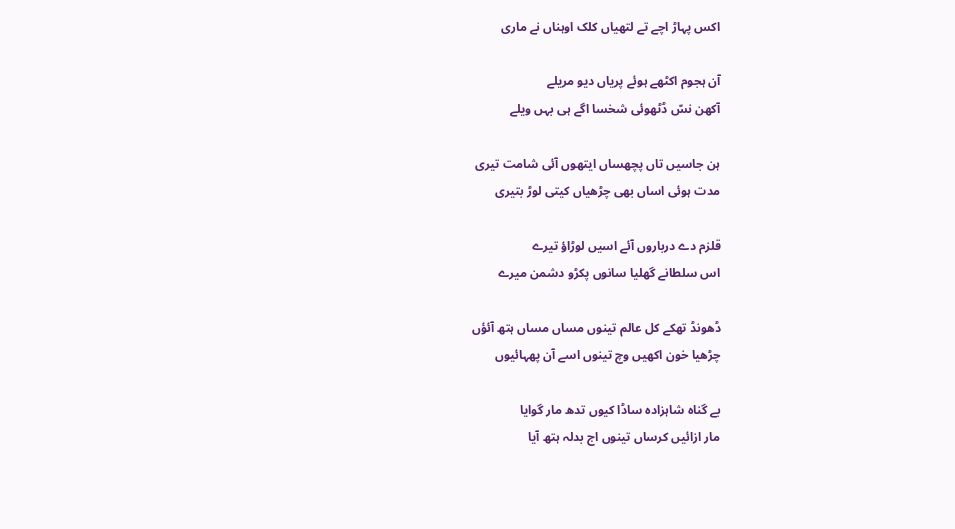اکس پہاڑ اچے تے لتھیاں کلک اوہناں نے ماری

آن ہجوم اکٹھے ہوئے پریاں دیو مریلے
آکھن نسّ ڈٹھوئی شخسا اگے ہی بہں ویلے

ہن جاسیں تاں پچھساں ایتھوں آئی شامت تیری
مدت ہوئی اساں بھی چڑھیاں کیتی لوڑ بتیری

قلزم دے درباروں آئے اسیں لوڑاؤ تیرے
اس سلطانے گھلیا سانوں پکڑو دشمن میرے

ڈھونڈ تھکے کل عالم تینوں مساں مساں ہتھ آئؤں
چڑھیا خون اکھیں وچ تینوں اسے آن پھہائیوں

بے گناہ شاہزادہ ساڈا کیوں تدھ مار گوایا
مار ازائیں کرساں تینوں اج بدلہ ہتھ آیا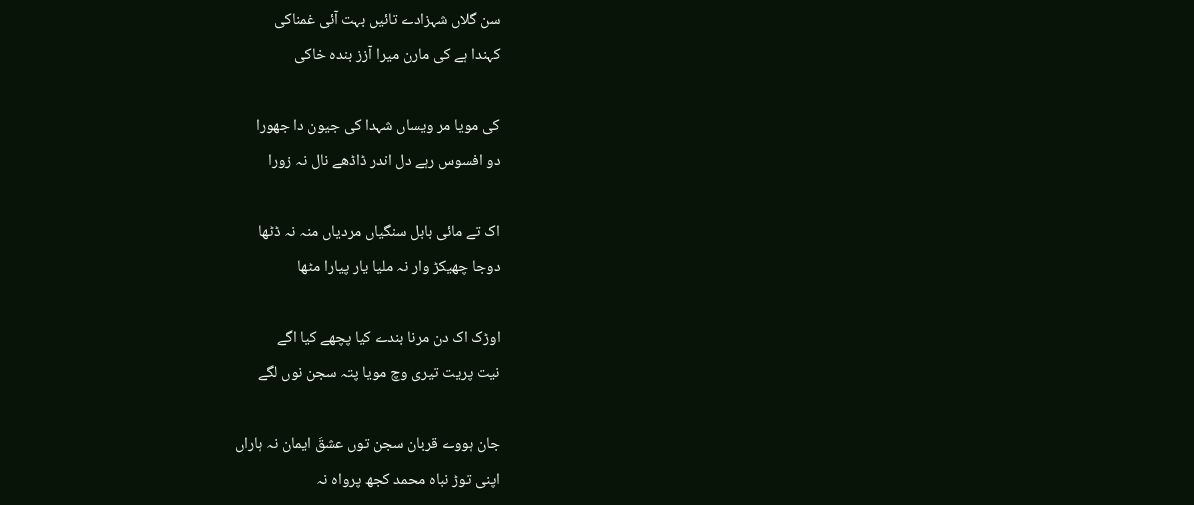سن گلاں شہزادے تائیں بہت آئی غمناکی
کہندا ہے کی مارن میرا آزز بندہ خاکی

کی مویا مر ویساں شہدا کی جیون دا جھورا
دو افسوس رہے دل اندر ڈاڈھے نال نہ زورا

اک تے مائی بابل سنگیاں مردیاں منہ نہ ڈٹھا
دوجا چھیکڑ وار نہ ملیا یار پیارا مٹھا

اوڑک اک دن مرنا بندے کیا پچھے کیا اگے
نیت پریت تیری وچ مویا پتہ سجن نوں لگے

جان ہووے قربان سجن توں عشقَ ایمان نہ ہاراں
اپنی توڑ نباہ محمد کجھ پرواہ نہ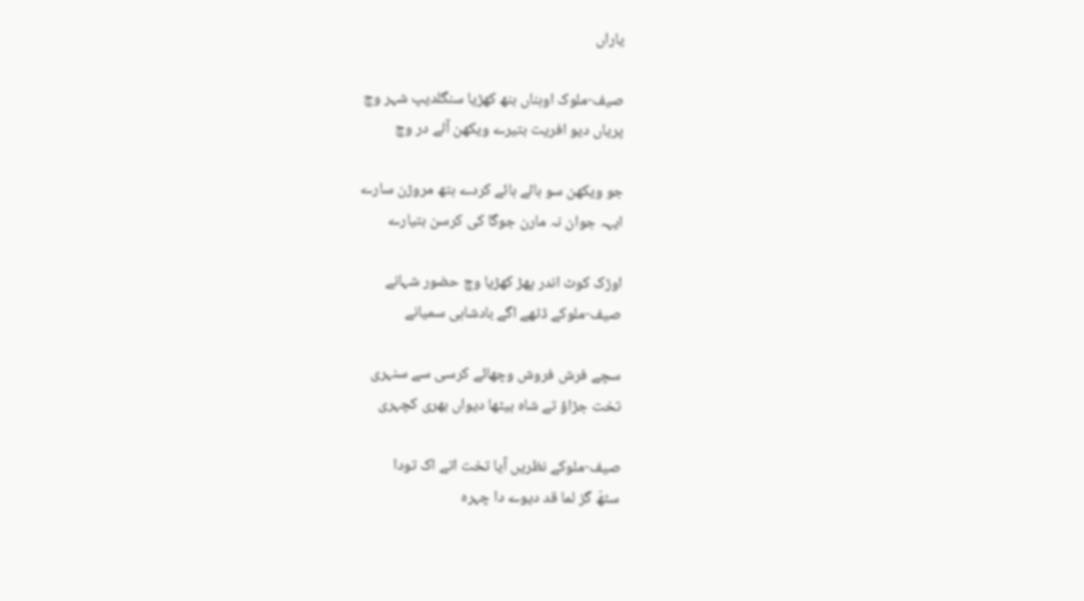یاراں

صیف-ملوک اوہناں بنھ کھڑیا سنگلدیپ شہر وچ
پریاں دیو افریت بتیرے ویکھن آئے در وچ

جو ویکھن سو ہائے ہائے کردے ہتھ مروڑن سارے
ایہہ جوان نہ مارن جوگا کی کرسن ہتیارے

اوڑک کوٹ اندر پھڑ کھڑیا وچ حضور شہانے
صیف-ملوکے ڈٹھے اگے بادشاہی سمیانے

سچے فرش فروش وچھائے کرسی سے سنہری
تخت جڑاؤ تے شاہ بیٹھا دیواں بھری کچہری

صیف-ملوکے نظریں آیا تخت اتے اک تودا
سٹھّ گز لما قد دیوے دا چہرہ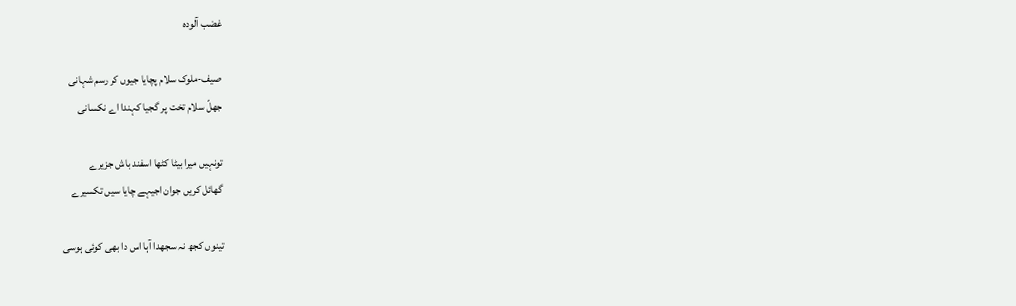غضب آلودہ

صیف-ملوک سلام پچایا جیوں کر رسم شہانی
جھلّ سلام تخت پر گجیا کہندا اے نکسانی

تونہیں میرا بیٹا کٹھا اسفند باش جزیرے
گھائل کریں جوان اجیہے چایا سیں تکسیرے

تینوں کجھ نہ سجھدا آہا اس دا بھی کوئی ہوسی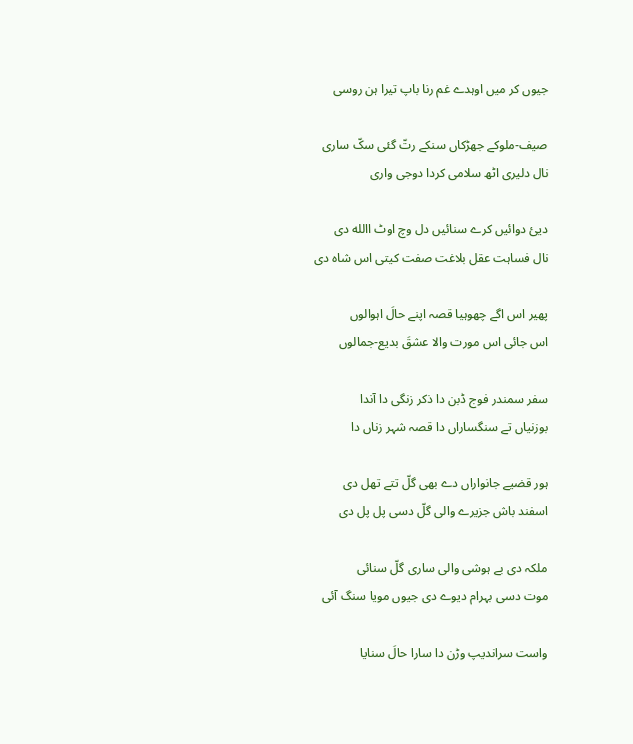جیوں کر میں اوہدے غم رنا باپ تیرا ہن روسی

صیف-ملوکے جھڑکاں سنکے رتّ گئی سکّ ساری
نال دلیری اٹھ سلامی کردا دوجی واری

دیئ دوائیں کرے سنائیں دل وچ اوٹ االله دی
نال فساہت عقل بلاغت صفت کیتی اس شاہ دی

پھیر اس اگے چھوہیا قصہ اپنے حالَ اہوالوں
اس جائی اس مورت والا عشقَ بدیع-جمالوں

سفر سمندر فوج ڈبن دا ذکر زنگی دا آندا
بوزنیاں تے سنگساراں دا قصہ شہر زناں دا

ہور قضیے جانواراں دے بھی گلّ تتے تھل دی
اسفند باش جزیرے والی گلّ دسی پل پل دی

ملکہ دی بے ہوشی والی ساری گلّ سنائی
موت دسی بہرام دیوے دی جیوں مویا سنگ آئی

واست سراندیپ وڑن دا سارا حالَ سنایا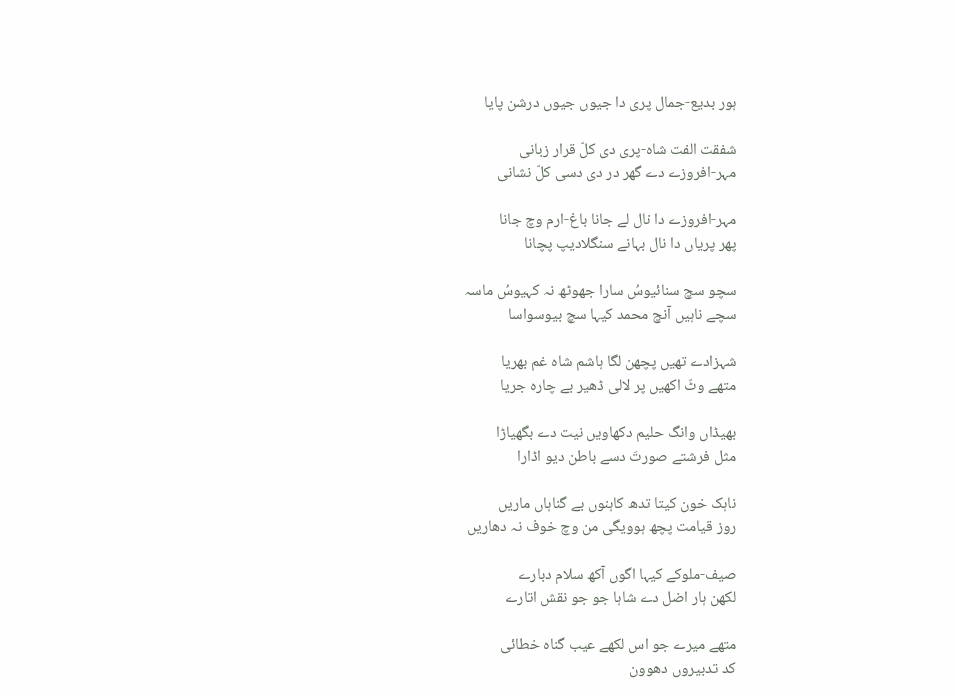ہور بدیع-جمال پری دا جیوں جیوں درشن پایا

شفقت الفت شاہ-پری دی کلّ قرار زبانی
مہر-افروزے دے گھر در دی دسی کلّ نشانی

مہر-افروزے دا نال لے جانا باغ-ارم وچ جانا
پھر پریاں دا نال بہانے سنگلادیپ پچانا

سچو سچ سنائیوسُ سارا جھوٹھ نہ کہیوسُ ماسہ
سچے ناہیں آنچ محمد کیہا سچ بیوسواسا

شہزادے تھیں پچھن لگا ہاشم شاہ غم بھریا
متھے وٹّ اکھیں پر لالی ڈھیر بے چارہ جریا

بھیڈاں وانگ حلیم دکھاویں نیت دے بگھیاڑا
مثل فرشتے صورتَ دسے باطن دیو اڈارا

ناہک خون کیتا تدھ کاہنوں بے گناہاں ماریں
روز قیامت پچھ ہوویگی من وچ خوف نہ دھاریں

صیف-ملوکے کیہا اگوں آکھ سلام دبارے
لکھن ہار اضل دے شاہا جو جو نقش اتارے

متھے میرے جو اس لکھے عیب گناہ خطائی
کد تدبیروں دھوون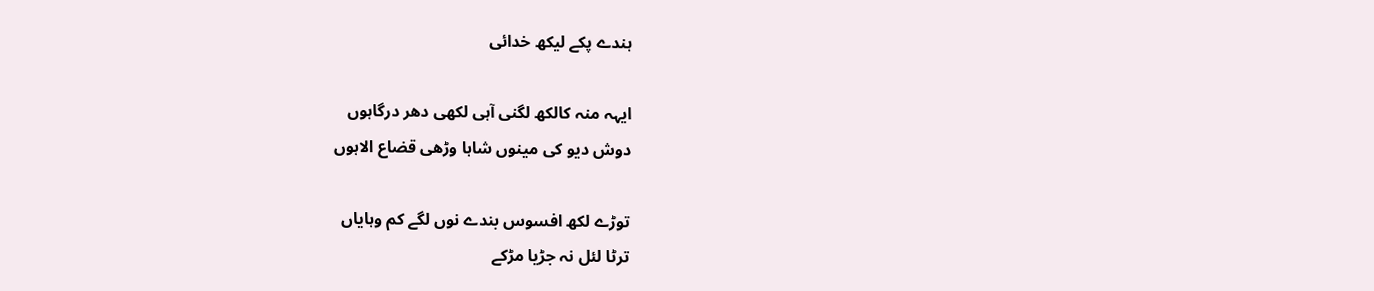ہندے پکے لیکھ خدائی

ایہہ منہ کالکھ لگنی آہی لکھی دھر درگاہوں
دوش دیو کی مینوں شاہا وڑھی قضاع الاہوں

توڑے لکھ افسوس بندے نوں لگے کم وہایاں
ترٹا لئل نہ جڑیا مڑکے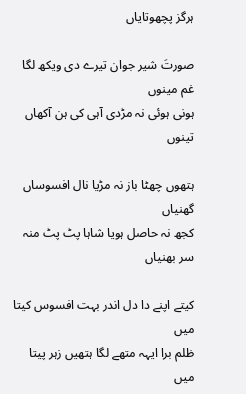ہرگز پچھوتایاں

صورتَ شیر جوان تیرے دی ویکھ لگا غم مینوں
ہونی ہوئی نہ مڑدی آہی کی ہن آکھاں تینوں

ہتھوں چھٹا باز نہ مڑیا نال افسوساں گھنیاں
کجھ نہ حاصل ہویا شاہا پٹ پٹ منہ سر بھنیاں

کیتے اپنے دا دل اندر بہت افسوس کیتا میں
ظلم برا ایہہ متھے لگا ہتھیں زہر پیتا میں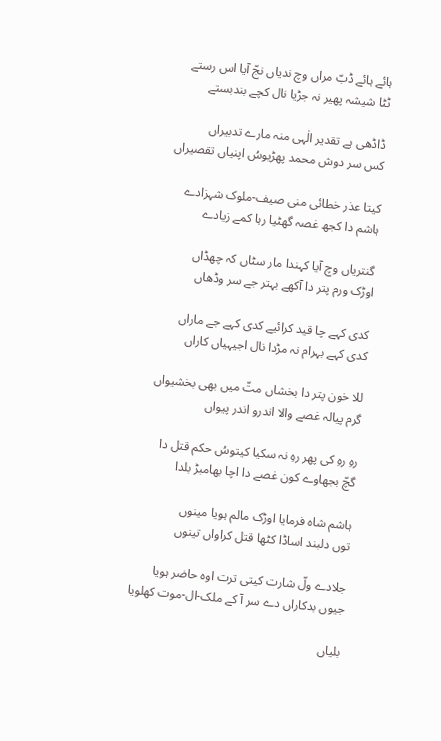ہائے ہائے ڈبّ مراں وچ ندیاں نجّ آیا اس رستے
ٹٹا شیشہ پھیر نہ جڑیا نال کچے بندبستے

ڈاڈھی ہے تقدیر الٰہی منہ مارے تدبیراں
کس سر دوش محمد پھڑیوسُ اپنیاں تقصیراں

کیتا عذر خطائی منی صیف-ملوک شہزادے
ہاشم دا کجھ غصہ گھٹیا رہا کمے زیادے

گنتریاں وچ آیا کہندا مار سٹاں کہ چھڈاں
اوڑک ورم پتر دا آکھے بہتر جے سر وڈھاں

کدی کہے چا قید کرائیے کدی کہے جے ماراں
کدی کہے بہرام نہ مڑدا نال اجیہیاں کاراں

للا خون پتر دا بخشاں متّ میں بھی بخشیواں
گرم پیالہ غصے والا اندرو اندر پیواں

رہِ رہِ کی پھر رہِ نہ سکیا کیتوسُ حکم قتل دا
گچّ بجھاوے کون غصے دا اچا بھامبڑ بلدا

ہاشم شاہ فرمایا اوڑک مالم ہویا مینوں
توں دلبند اساڈا کٹھا قتل کراواں تینوں

جلادے ولّ شارت کیتی ترت اوہ حاضر ہویا
جیوں بدکاراں دے سر آ کے ملک-ال-موت کھلویا

بلیاں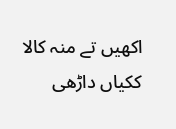اکھیں تے منہ کالا ککیاں داڑھی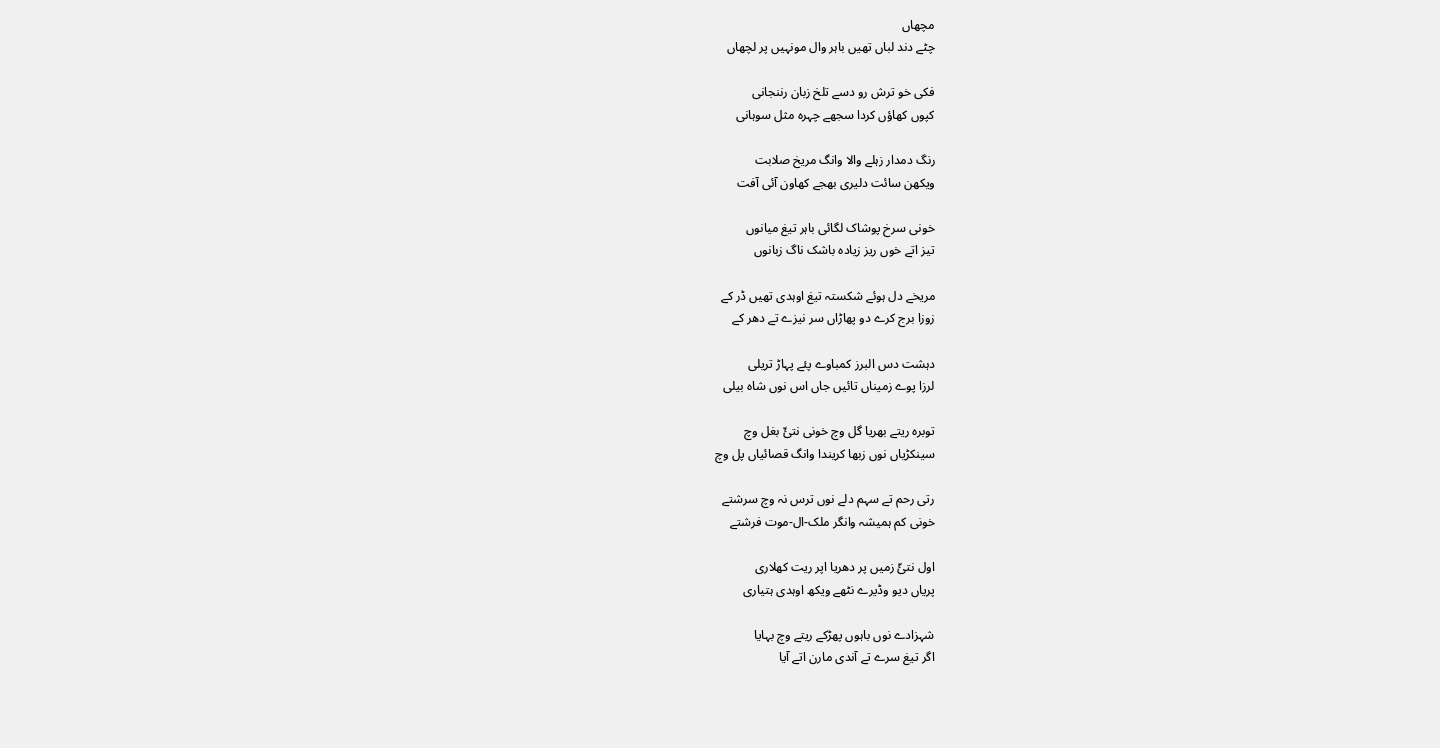مچھاں
چٹے دند لباں تھیں باہر وال مونہیں پر لچھاں

فکی خو ترش رو دسے تلخ زبان رننجانی
کپوں کھاؤں کردا سجھے چہرہ مثل سوہانی

رنگ دمدار زہلے والا وانگ مریخ صلابت
ویکھن سائت دلیری بھجے کھاون آئی آفت

خونی سرخ پوشاک لگائی باہر تیغ میانوں
تیز اتے خوں ریز زیادہ باشک ناگ زبانوں

مریخے دل ہوئے شکستہ تیغ اوہدی تھیں ڈر کے
زوزا برج کرے دو پھاڑاں سر نیزے تے دھر کے

دہشت دس البرز کمباوے پئے پہاڑ تریلی
لرزا پوے زمیناں تائیں جاں اس نوں شاہ بیلی

توبرہ ریتے بھریا گل وچ خونی نتئّ بغل وچ
سینکڑیاں نوں زبھا کریندا وانگ قصائیاں پل وچ

رتی رحم تے سہم دلے نوں ترس نہ وچ سرشتے
خونی کم ہمیشہ وانگر ملک-ال-موت فرشتے

اول نتئّ زمیں پر دھریا اپر ریت کھلاری
پریاں دیو وڈیرے نٹھے ویکھ اوہدی ہتیاری

شہزادے نوں باہوں پھڑکے ریتے وچ بہایا
اگر تیغ سرے تے آندی مارن اتے آیا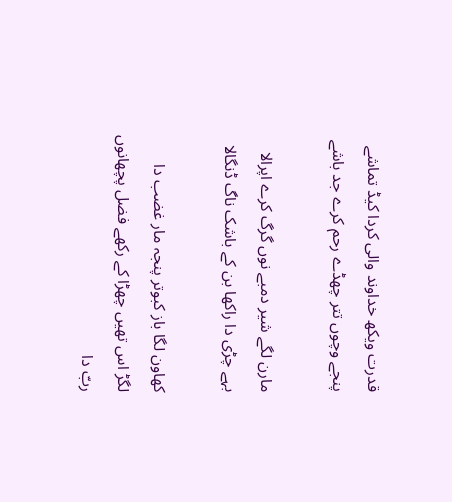قدرت ویکھ خداوند والی کردا کیڈ تماشے
پنجے وچوں تتر چھڈے رحم کرے جد باشے

مارن لگے شیر دمبے نوں گرگ کرے اپرالا
بہے چڑی دا راکھا بن کے باشک ناگ ڈنگالا

کھاون لگا باز کبوتر پنجہ مار غضب دا
لگڑ اس تھیں چھڑا کے رکھے فضل پچھانوں ربّ دا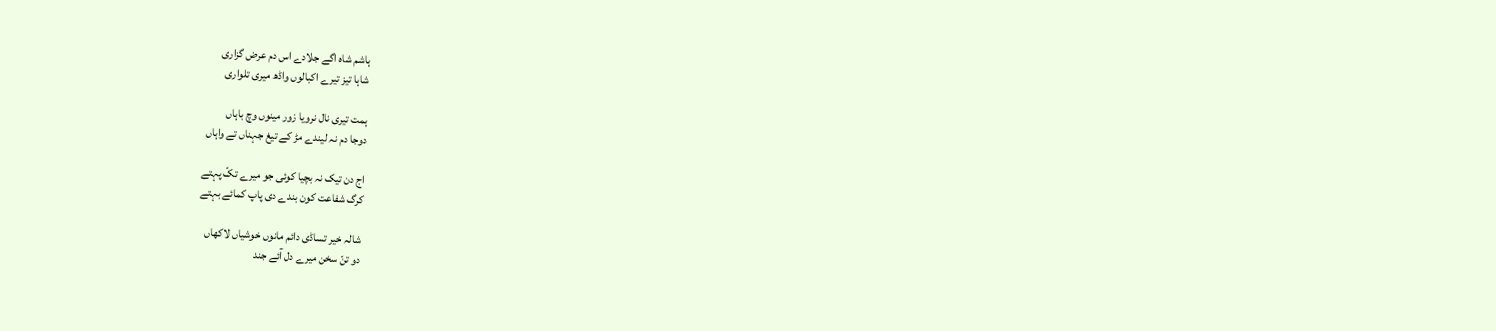ہاشم شاہ اگے جلادے اس دم عرض گزاری
شاہا تیز تیرے اکبالوں واڈھ میری تلواری

ہمت تیری نال نرویا زور مینوں وچ باہاں
دوجا دم نہ لیندے مڑ کے تیغ جہناں تے واہاں

اج دن تیک نہ بچیا کوئی جو میرے تکّ پہتے
کرگ شفاعت کون بندے دی پاپ کمائے بہتے

شالہ خیر تساڈی دائم مانوں خوشیاں لاکھاں
دو تنّ سخن میرے دل آئے جند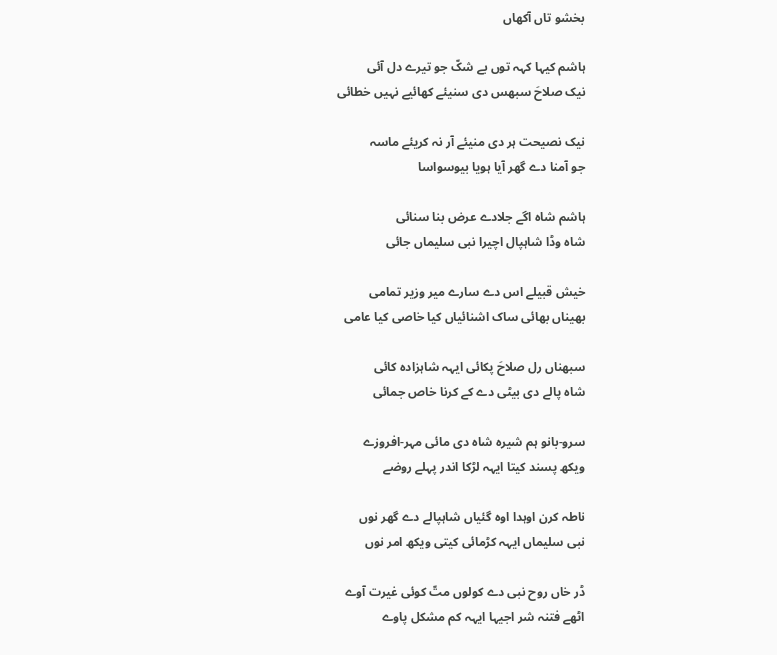بخشو تاں آکھاں

ہاشم کیہا کہہ توں بے شکّ جو تیرے دل آئی
نیک صلاحَ سبھس دی سنیئے کھائیے نہیں خطائی

نیک نصیحت ہر دی منیئے آر نہ کریئے ماسہ
جو آمنا دے گھر آیا ہویا بیوسواسا

ہاشم شاہ اگے جلادے عرض بنا سنائی
شاہ وڈا شاہپال اچیرا نبی سلیماں جائی

خیش قبیلے اس دے سارے میر وزیر تمامی
بھیناں بھائی ساک اشنائیاں کیا خاصی کیا عامی

سبھناں رل صلاحَ پکائی ایہہ شاہزادہ کائی
شاہ پالے دی بیٹی دے کے کرنا خاص جمائی

سرو-بانو ہم شیرہ شاہ دی مائی مہر-افروزے
ویکھ پسند کیتا ایہہ لڑکا اندر پہلے روضے

ناطہ کرن اوہدا اوہ گئیاں شاہپالے دے گھر نوں
نبی سلیماں ایہہ کڑمائی کیتی ویکھ امر نوں

ڈر خاں روح نبی دے کولوں متّ کوئی غیرت آوے
اٹھے فتنہ شر اجیہا ایہہ کم مشکل پاوے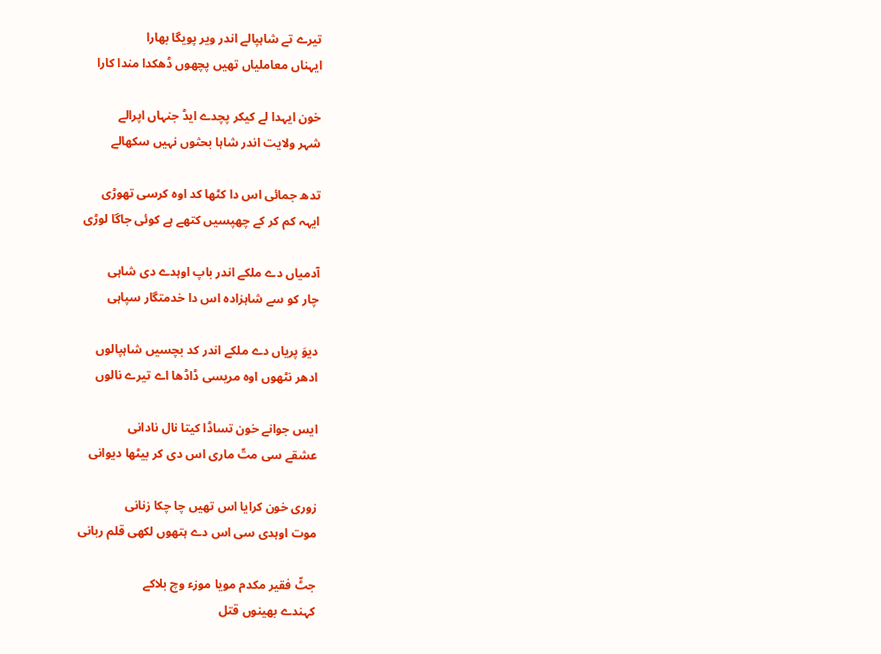تیرے تے شاہپالے اندر ویر پویگا بھارا
ایہناں معاملیاں تھیں پچھوں ڈھکدا مندا کارا

خون ایہدا لے کیکر پچدے ایڈ جنہاں اپرالے
شہر ولایت اندر شاہا بحثوں نہیں سکھالے

تدھ جمائی اس دا کٹھا کد اوہ کرسی تھوڑی
ایہہ کم کر کے چھپسیں کتھے ہے کوئی جاگا لوڑی

آدمیاں دے ملکے اندر باپ اوہدے دی شاہی
چار کو سے شاہزادہ اس دا خدمتگار سپاہی

دیوَ پریاں دے ملکے اندر کد بچسیں شاہپالوں
ادھر نٹھوں اوہ مریسی ڈاڈھا اے تیرے نالوں

ایس جوانے خون تساڈا کیتا نال نادانی
عشقے سی متّ ماری اس دی کر بیٹھا دیوانی

زوری خون کرایا اس تھیں چا چکا زنانی
موت اوہدی سی اس دے ہتھوں لکھی قلم ربانی

جٹّ فقیر مکدم مویا موزء وچ بلاکے
کہندے بھینوں قتل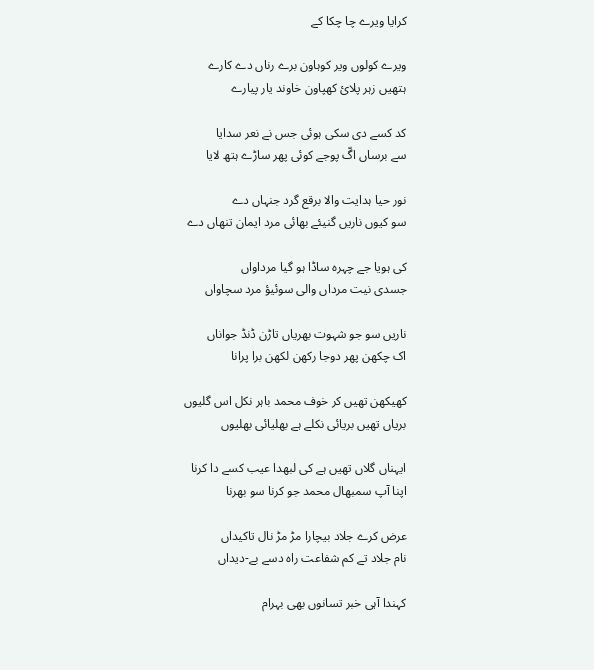کرایا ویرے چا چکا کے

ویرے کولوں ویر کوہاون برے رناں دے کارے
ہتھیں زہر پلائ کھپاون خاوند یار پیارے

کد کسے دی سکی ہوئی جس نے نعر سدایا
سے برساں اگّ پوجے کوئی پھر ساڑے ہتھ لایا

نور حیا ہدایت والا برقع گرد جنہاں دے
سو کیوں ناریں گنیئے بھائی مرد ایمان تنھاں دے

کی ہویا جے چہرہ ساڈا ہو گیا مرداواں
جسدی نیت مرداں والی سوئیؤ مرد سچاواں

ناریں سو جو شہوت بھریاں تاڑن ڈنڈ جواناں
اک چکھن پھر دوجا رکھن لکھن برا پرانا

کھیکھن تھیں کر خوف محمد باہر نکل اس گلیوں
بریاں تھیں بریائی نکلے ہے بھلیائی بھلیوں

ایہناں گلاں تھیں ہے کی لبھدا عیب کسے دا کرنا
اپنا آپ سمبھال محمد جو کرنا سو بھرنا

عرض کرے جلاد بیچارا مڑ مڑ نال تاکیداں
نام جلاد تے کم شفاعت راہ دسے بے-دیداں

کہندا آہی خبر تسانوں بھی بہرام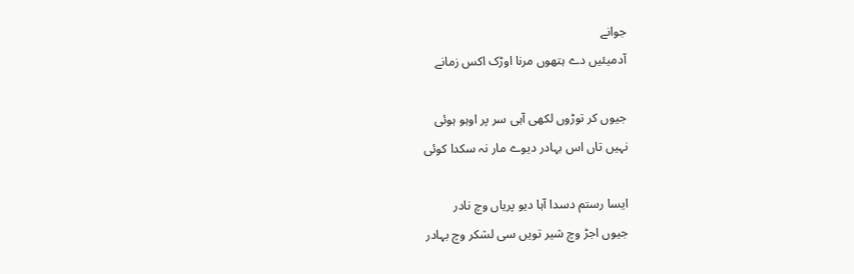جوانے
آدمیئیں دے ہتھوں مرنا اوڑک اکس زمانے

جیوں کر توڑوں لکھی آہی سر پر اوہو ہوئی
نہیں تاں اس بہادر دیوے مار نہ سکدا کوئی

ایسا رستم دسدا آہا دیو پریاں وچ نادر
جیوں اجڑ وچ شیر تویں سی لشکر وچ بہادر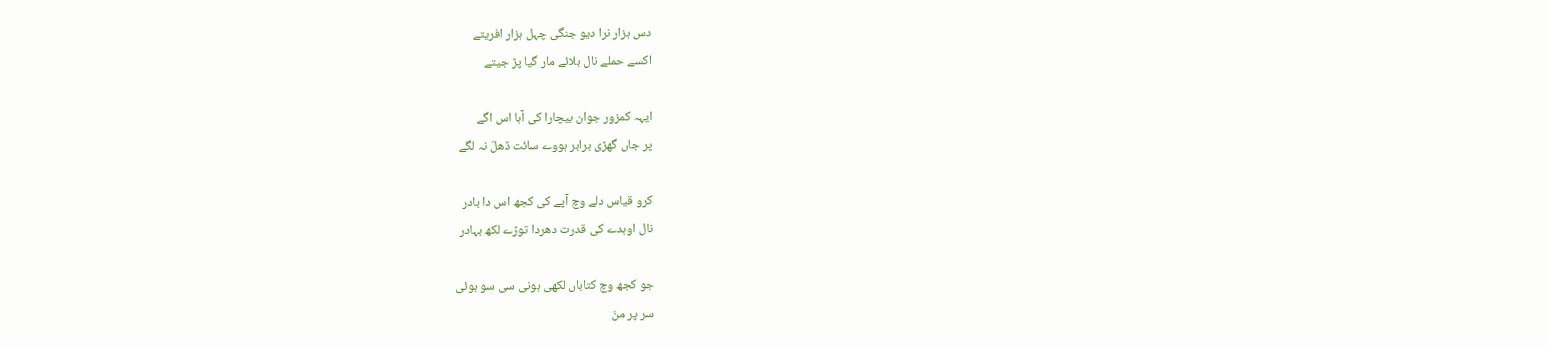دس ہزار نرا دیو جنگی چہل ہزار افریتے
اکسے حملے نال ہلائے مار گیا پڑ جیتے

ایہہ کمزور جوان بیچارا کی آہا اس اگے
پر جاں گھڑی برابر ہووے سائت ڈھلّ نہ لگے

کرو قیاس دلے وچ آپے کی کجھ اس دا بادر
نال اوہدے کی قدرت دھردا توڑے لکھ بہادر

جو کجھ وچ کتاباں لکھی ہونی سی سو ہوئی
سر پر منّ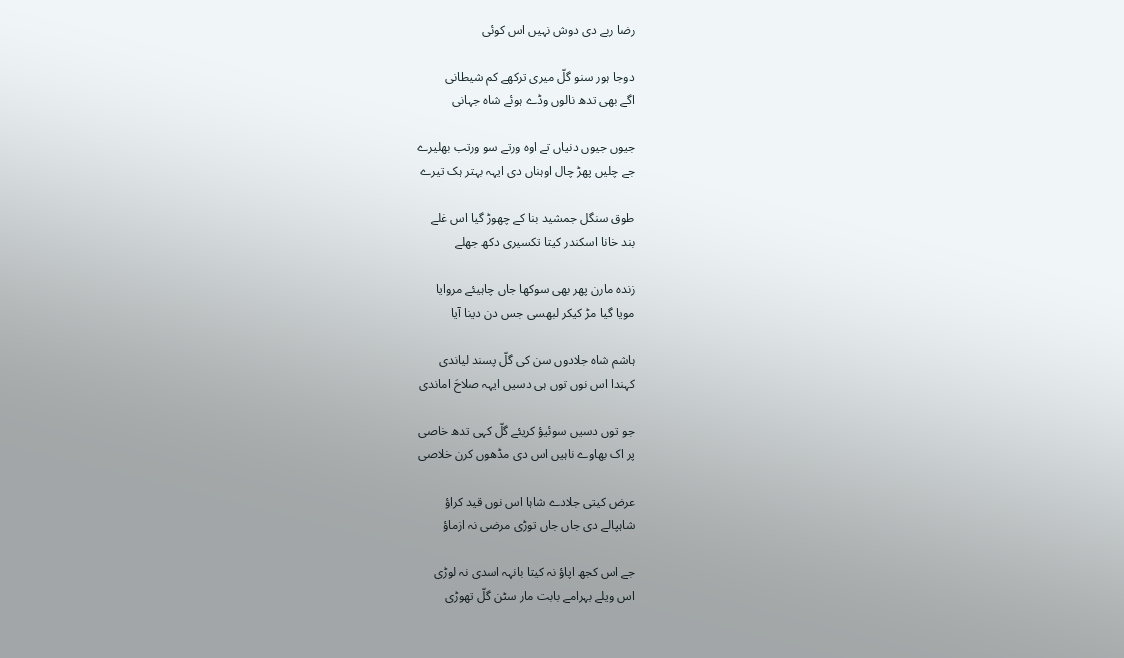رضا ربے دی دوش نہیں اس کوئی

دوجا ہور سنو گلّ میری ترکھے کم شیطانی
اگے بھی تدھ نالوں وڈے ہوئے شاہ جہانی

جیوں جیوں دنیاں تے اوہ ورتے سو ورتب بھلیرے
جے چلیں پھڑ چال اوہناں دی ایہہ بہتر ہک تیرے

طوق سنگل جمشید بنا کے چھوڑ گیا اس غلے
بند خانا اسکندر کیتا تکسیری دکھ جھلے

زندہ مارن پھر بھی سوکھا جاں چاہیئے مروایا
مویا گیا مڑ کیکر لبھسی جس دن دینا آیا

ہاشم شاہ جلادوں سن کی گلّ پسند لیاندی
کہندا اس نوں توں ہی دسیں ایہہ صلاحَ اماندی

جو توں دسیں سوئیؤ کریئے گلّ کہی تدھ خاصی
پر اک بھاوے ناہیں اس دی مڈھوں کرن خلاصی

عرض کیتی جلادے شاہا اس نوں قید کراؤ
شاہپالے دی جاں جاں توڑی مرضی نہ ازماؤ

جے اس کجھ اپاؤ نہ کیتا بانہہ اسدی نہ لوڑی
اس ویلے بہرامے بابت مار سٹن گلّ تھوڑی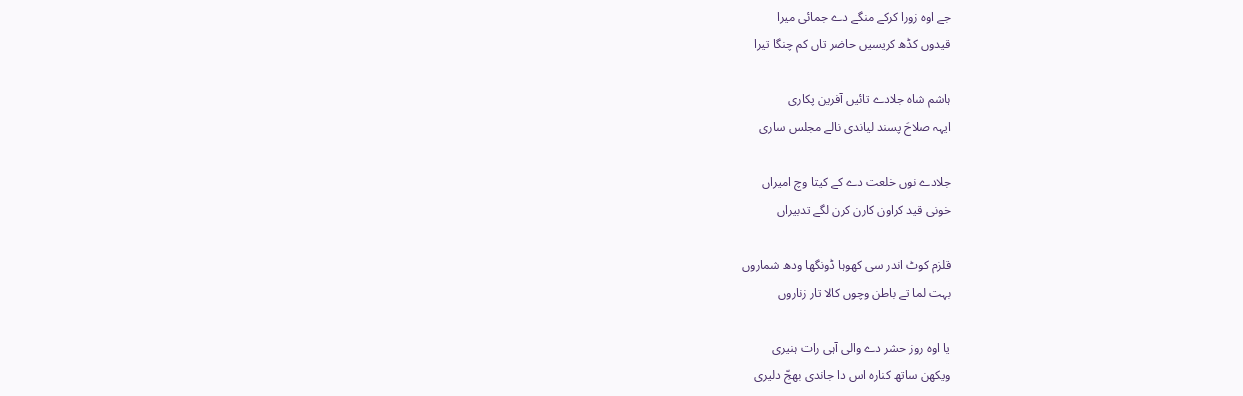جے اوہ زورا کرکے منگے دے جمائی میرا
قیدوں کڈھ کریسیں حاضر تاں کم چنگا تیرا

ہاشم شاہ جلادے تائیں آفرین پکاری
ایہہ صلاحَ پسند لیاندی نالے مجلس ساری

جلادے نوں خلعت دے کے کیتا وچ امیراں
خونی قید کراون کارن کرن لگے تدبیراں

قلزم کوٹ اندر سی کھوہا ڈونگھا ودھ شماروں
بہت لما تے باطن وچوں کالا تار زناروں

یا اوہ روز حشر دے والی آہی رات ہنیری
ویکھن ساتھ کنارہ اس دا جاندی بھجّ دلیری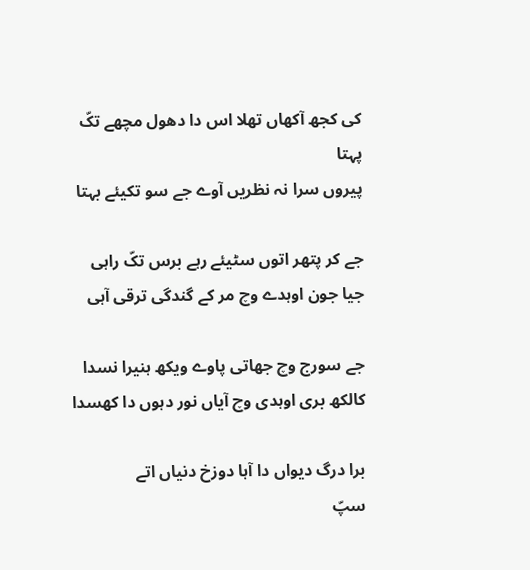کی کجھ آکھاں تھلا اس دا دھول مچھے تکّ پہتا
پیروں سرا نہ نظریں آوے جے سو تکیئے بہتا

جے کر پتھر اتوں سٹیئے رہے برس تکّ راہی
جیا جون اوہدے وچ مر کے گندگی ترقی آہی

جے سورج وچ جھاتی پاوے ویکھ ہنیرا نسدا
کالکھ بری اوہدی وچ آیاں نور دہوں دا کھسدا

برا درگ دیواں دا آہا دوزخ دنیاں اتے
سپّ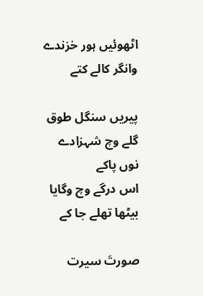اٹھوئیں ہور خزندے وانگر کالے کتے

پیریں سنگل طوق گلے وچ شہزادے نوں پاکے
اس درگے وچ وگایا بیٹھا تھلے جا کے

صورتَ سیرت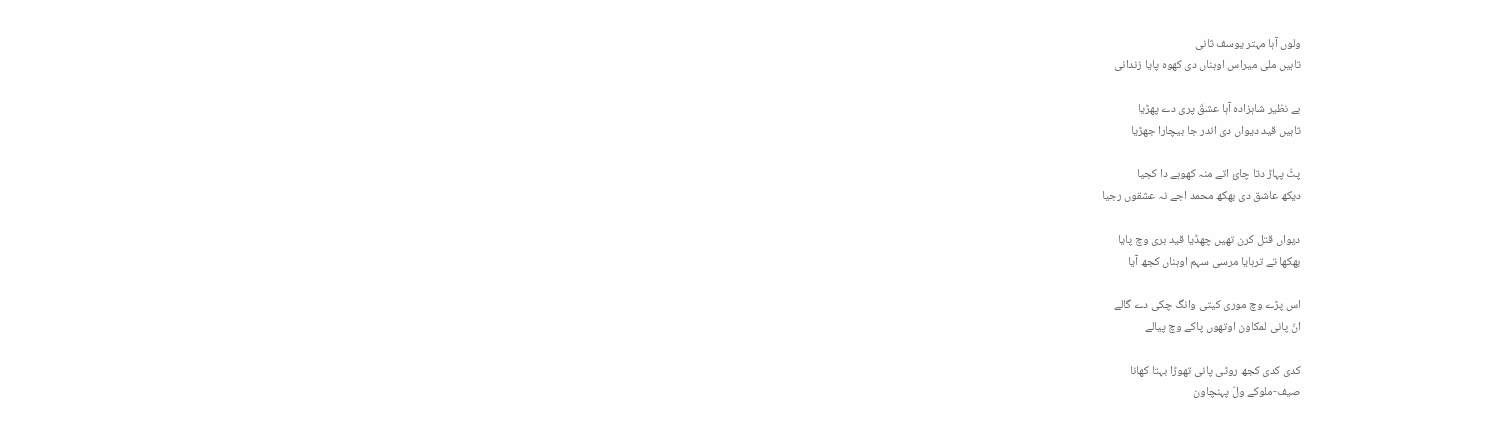ولوں آہا مہتر یوسف ثانی
تاہیں ملی میراس اوہناں دی کھوہ پایا زندانی

بے نظیر شاہزادہ آہا عشقَ پری دے پھڑیا
تاہیں قید دیواں دی اندر جا بیچارا جھڑیا

پٹّ پہاڑ دتا چائ اتے منہ کھوہے دا کجیا
دیکھ عاشق دی بھکھ محمد اجے نہ عشقوں رجیا

دیواں قتل کرن تھیں چھڈیا قید بری وچ پایا
بھکھا تے ترہایا مرسی سہم اوہناں کجھ آیا

اس پڑے وچ موری کیتی وانگ چکی دے گالے
انّ پانی لمکاون اوتھوں پاکے وچ پیالے

کدی کدی کجھ روٹی پانی تھوڑا بہتا کھانا
صیف-ملوکے ولّ پہنچاون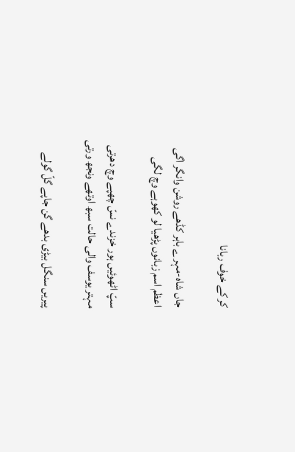کر کے خوف ربانا

جاں شاہ-مہرے باہر کڈھے روشن وانگر اگی
اعظم اسم زبانوں پڑھیا لو کھوہے وچ لگی

سپّ اٹھوئیں ہور خزندے نسّ چھپے وچ دھرتی
مہتر یوسف والی حالت سبھ اوتھے ونجھ ورتی

پیریں سنگل بیڑی بدھے گن جاپے گلّ گولے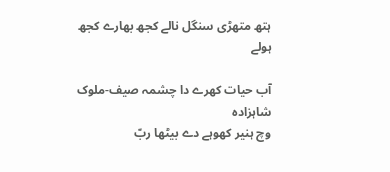ہتھ متھڑی سنگل نالے کجھ بھارے کجھ ہولے

آب حیات کھرے دا چشمہ صیف-ملوک شاہزادہ
وچ ہنیر کھوہے دے بیٹھا ربّ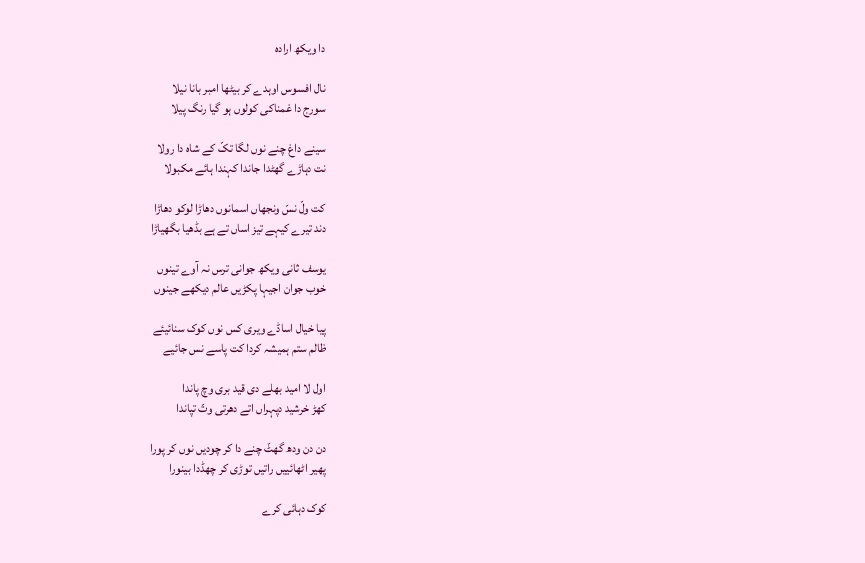دا ویکھ ارادہ

نال افسوس اوہدے کر بیٹھا امبر بانا نیلا
سورج دا غمناکی کولوں ہو گیا رنگ پیلا

سینے داغ چنے نوں لگا تکّ کے شاہ دا رولا
نت دہاڑے گھٹدا جاندا کہندا ہائے مکبولا

کت ولّ نسّ ونجھاں اسمانوں دھاڑا لوکو دھاڑا
دند تیرے کیہے تیز اساں تے ہے بڈھیا بگھیاڑا

یوسف ثانی ویکھ جوانی ترس نہ آوے تینوں
خوب جوان اجیہا پکڑیں عالم دیکھے جینوں

پیا خیال اساڈے ویری کس نوں کوک سنائیئے
ظالم ستم ہمیشہ کردا کت پاسے نس جائیے

اول لا امید بھلے دی قید بری وچ پاندا
کھڑ خرشید دپہراں اتے دھرتی وتّ تپاندا

دن دن ودھ گھٹّ چنے دا کر چودیں نوں کر پورا
پھیر اٹھائییں راتیں توڑی کر چھڈدا بینورا

کوک دہائی کرے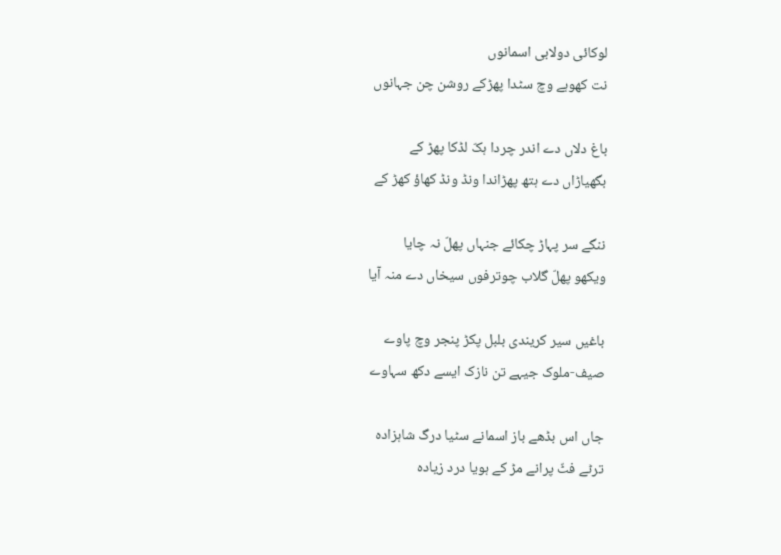لوکائی دولابی اسمانوں
نت کھوہے وچ سٹدا پھڑکے روشن چن جہانوں

باغ دلاں دے اندر چردا ہکّ لڈکا پھڑ کے
بگھیاڑاں دے ہتھ پھڑاندا ونڈ ونڈ کھاؤ کھڑ کے

ننگے سر پہاڑ چکائے جنہاں پھلّ نہ چایا
ویکھو پھلّ گلاب چوترفوں سیخاں دے منہ آیا

باغیں سیر کریندی بلبل پکڑ پنجر وچ پاوے
صیف-ملوک جیہے تن نازک ایسے دکھ سہاوے

جاں اس بڈھے باز اسمانے سٹیا درگ شاہزادہ
ترٹے فٹّ پرانے مڑ کے ہویا درد زیادہ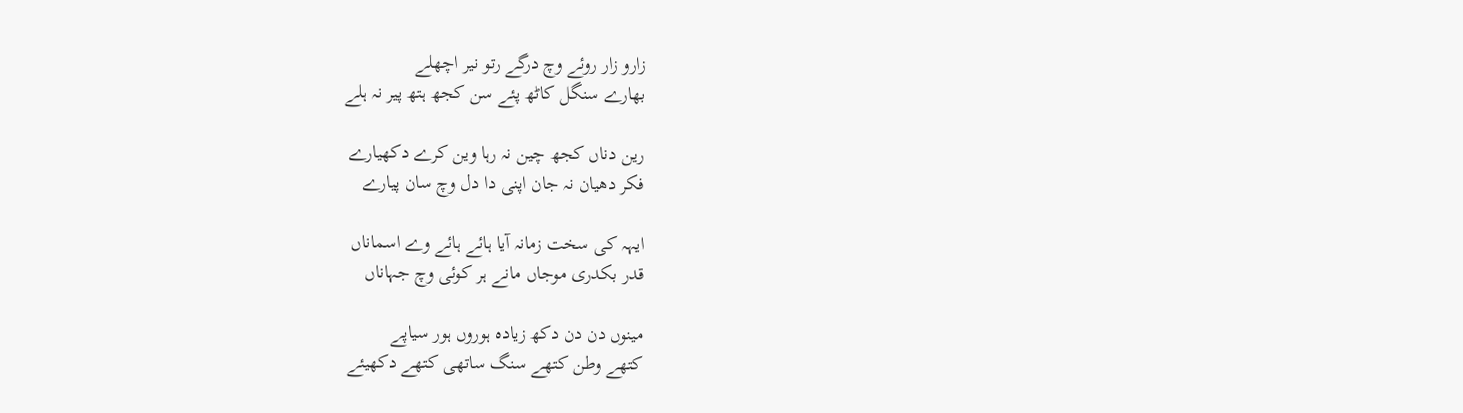زارو زار روئے وچ درگے رتو نیر اچھلے
بھارے سنگل کاٹھ پئے سن کجھ ہتھ پیر نہ ہلے

رین دناں کجھ چین نہ رہا وین کرے دکھیارے
فکر دھیان نہ جان اپنی دا دل وچ سان پیارے

ایہہ کی سخت زمانہ آیا ہائے ہائے وے اسماناں
قدر بکدری موجاں مانے ہر کوئی وچ جہاناں

مینوں دن دن دکھ زیادہ ہوروں ہور سیاپے
کتھے وطن کتھے سنگ ساتھی کتھے دکھیئے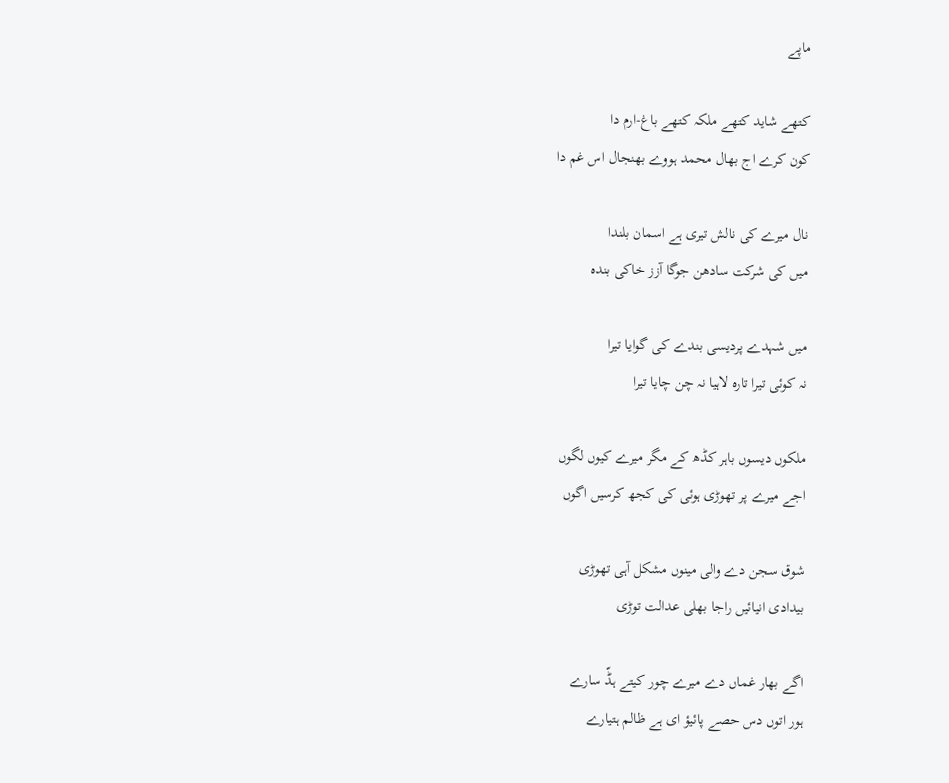ماپے

کتھے شاید کتھے ملکہ کتھے باغ-ارم دا
کون کرے اج بھال محمد ہووے بھنجال اس غم دا

نال میرے کی نالش تیری ہے اسمان بلندا
میں کی شرکت سادھن جوگا آزز خاکی بندہ

میں شہدے پردیسی بندے کی گوایا تیرا
نہ کوئی تیرا تارہ لاہیا نہ چن چایا تیرا

ملکوں دیسوں باہر کڈھ کے مگر میرے کیوں لگوں
اجے میرے پر تھوڑی ہوئی کی کجھ کرسیں اگوں

شوق سجن دے والی مینوں مشکل آہی تھوڑی
بیدادی انیائیں راجا بھلی عدالت توڑی

اگے بھار غماں دے میرے چور کیتے ہڈّ سارے
ہور اتوں دس حصے پائیؤ ای ہے ظالم ہتیارے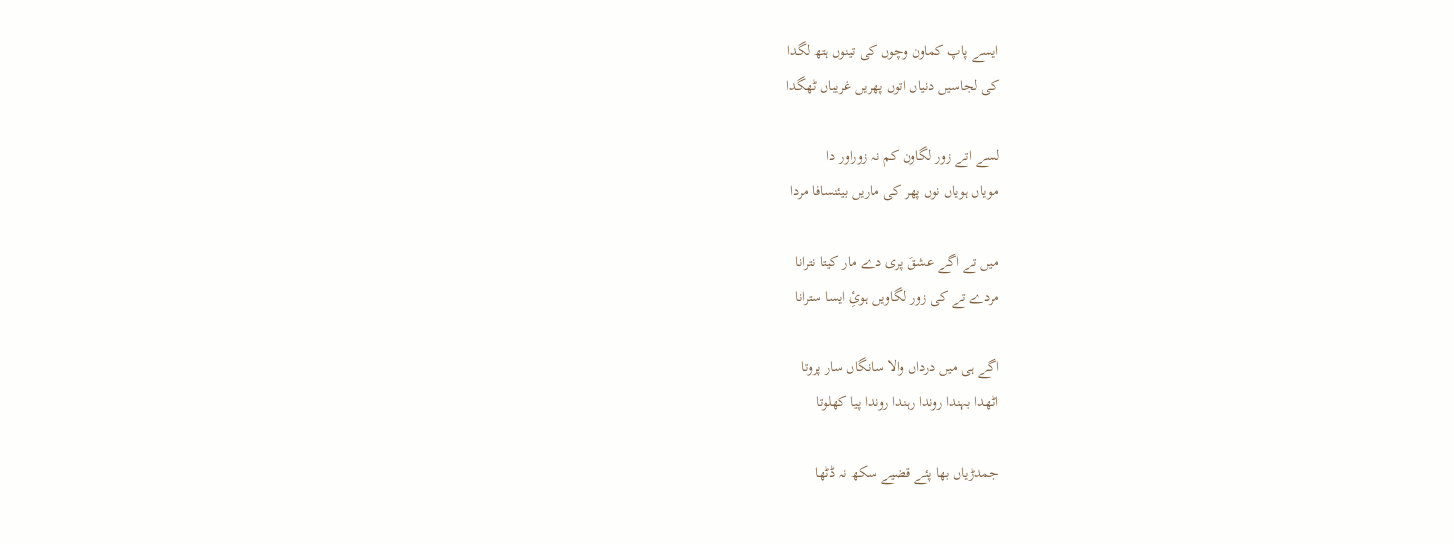ایسے پاپ کماون وچوں کی تینوں ہتھ لگدا
کی لجاسیں دنیاں اتوں پھریں غریباں ٹھگدا

لسے اتے زور لگاون کم نہ زوراور دا
مویاں ہویاں نوں پھر کی ماریں بیئنسافا مردا

میں تے اگے عشقَ پری دے مار کیتا نترانا
مردے تے کی زور لگاویں ہوئِ ایسا سترانا

اگے ہی میں درداں والا سانگاں سار پروتا
اٹھدا بہندا روندا رہندا روندا پیا کھلوتا

جمدڑیاں بھا پئے قضیے سکھ نہ ڈٹھا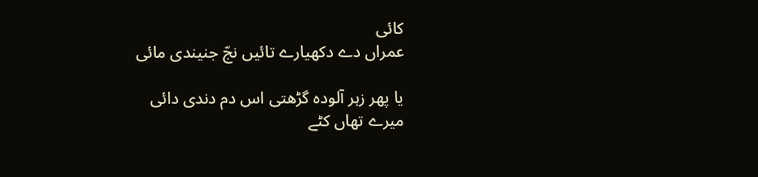کائی
عمراں دے دکھیارے تائیں نجّ جنیندی مائی

یا پھر زہر آلودہ گڑھتی اس دم دندی دائی
میرے تھاں کٹے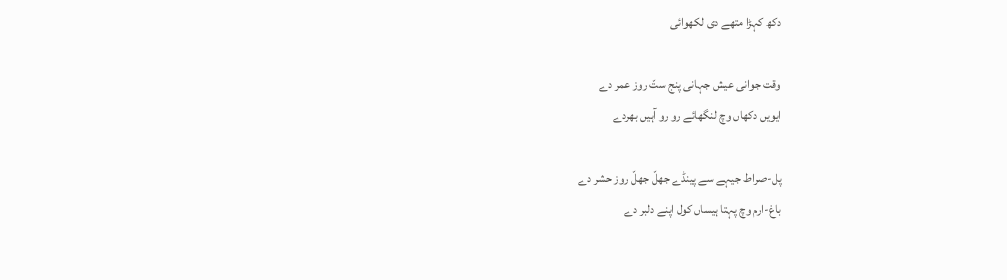دکھ کہڑا متھے دی لکھوائی

وقت جوانی عیش جہانی پنج ستّ روز عمر دے
ایویں دکھاں وچ لنگھائے رو رو آہیں بھردے

پل-صراط جیہے سے پینڈے جھلّ جھلّ روز حشر دے
باغ-ارم وچ پہتا ہیساں کول اپنے دلبر دے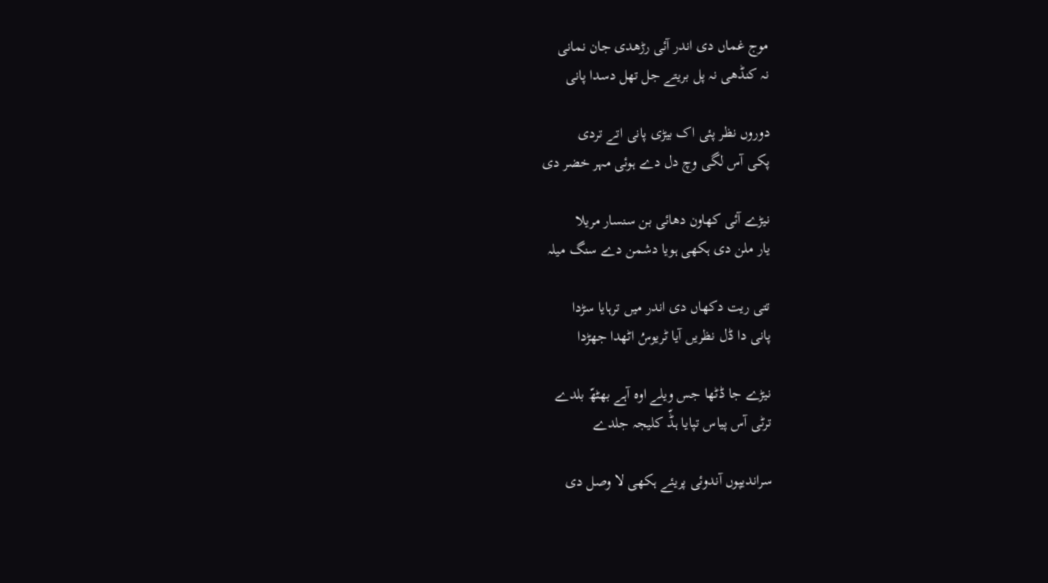موج غماں دی اندر آئی رڑھدی جان نمانی
نہ کنڈھی نہ پل بریتے جل تھل دسدا پانی

دوروں نظر پئی اک بیڑی پانی اتے تردی
پکی آس لگی وچ دل دے ہوئی مہر خضر دی

نیڑے آئی کھاون دھائی بن سنسار مریلا
یار ملن دی ہکھی ہویا دشمن دے سنگ میلہ

تتی ریت دکھاں دی اندر میں ترہایا سڑدا
پانی دا ڈل نظریں آیا ٹریوسُ اٹھدا جھڑدا

نیڑے جا ڈٹھا جس ویلے اوہ آہے بھٹھّ بلدے
ترٹی آس پیاس تپایا ہڈّ کلیجہ جلدے

سراندیپوں آندوئی پریئے ہکھی لا وصل دی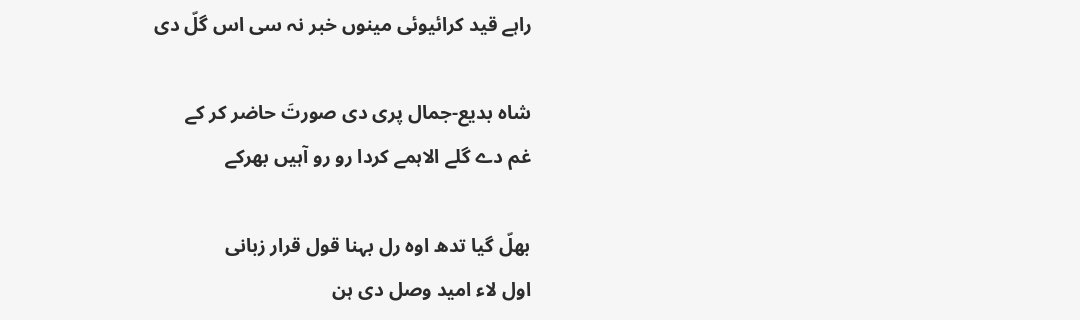راہے قید کرائیوئی مینوں خبر نہ سی اس گلّ دی

شاہ بدیع-جمال پری دی صورتَ حاضر کر کے
غم دے گلے الاہمے کردا رو رو آہیں بھرکے

بھلّ گیا تدھ اوہ رل بہنا قول قرار زبانی
اول لاء امید وصل دی ہن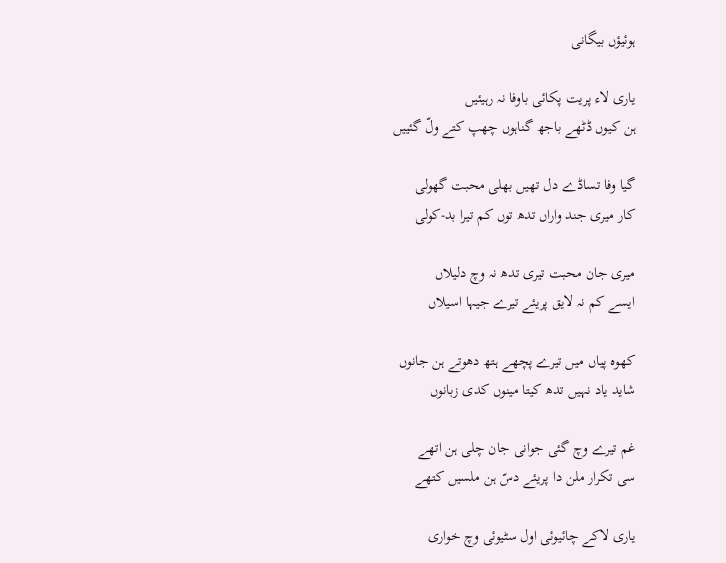ہوئیؤں بیگانی

یاری لاء پریت پکائی باوفا نہ رہیئیں
ہن کیوں ڈٹھے باجھ گناہوں چھپ کتے ولّ گئییں

گیا وفا تساڈے دل تھیں بھلی محبت گھولی
کار میری جند واراں تدھ توں کم تیرا بد-کولی

میری جان محبت تیری تدھ نہ وچ دلیلاں
ایسے کم نہ لایق پریئے تیرے جیہا اسیلاں

کھوہ پیاں میں تیرے پچھے ہتھ دھوتے ہن جانوں
شاید یاد نہیں تدھ کیتا مینوں کدی زبانوں

غم تیرے وچ گئی جوانی جان چلی ہن اتھے
سی تکرار ملن دا پریئے دسّ ہن ملسیں کتھے

یاری لاکے چائیوئی اول سٹیوئی وچ خواری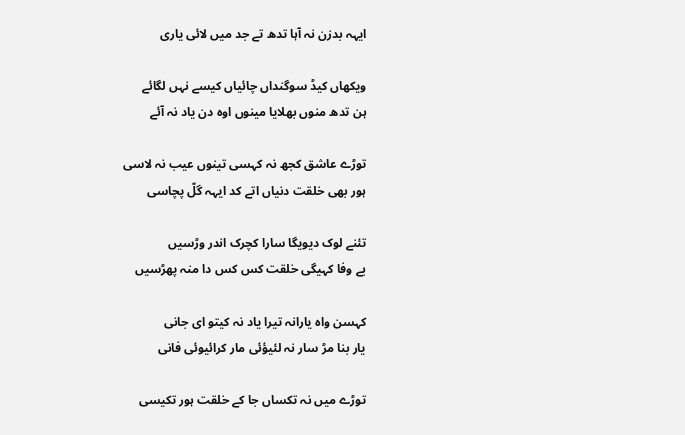ایہہ بدزن نہ آہا تدھ تے جد میں لائی یاری

ویکھاں کیڈ سوگنداں چائیاں کیسے نہں لگائے
ہن تدھ منوں بھلایا مینوں اوہ دن یاد نہ آئے

توڑے عاشق کجھ نہ کہسی تینوں عیب نہ لاسی
ہور بھی خلقت دنیاں اتے کد ایہہ گلّ پچاسی

تئنے لوک دیویگا سارا کچرک اندر وڑسیں
بے وفا کہیگی خلقت کس کس دا منہ پھڑسیں

کہسن واہ یارانہ تیرا یاد نہ کیتو ای جانی
یار بنا مڑ سار نہ لئیؤئی مار کرائیوئی فانی

توڑے میں نہ تکساں جا کے خلقت ہور تکیسی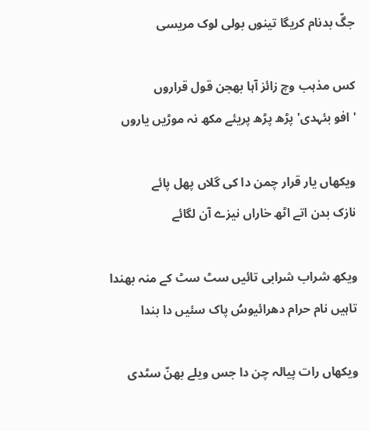جگّ بدنام کریگا تینوں بولی لوک مریسی

کس مذہب وچ زائز آہا بھجن قول قراروں
'افو بئہدی' پڑھ پڑھ پریئے مکھ نہ موڑیں یاروں

ویکھاں یار قرار چمن دا کی گلاں پھل پائے
نازک بدن اتے اٹھ خاراں نیزے آن لگائے

ویکھ شراب شرابی تائیں سٹ سٹ کے منہ بھندا
تاہیں نام حرام دھرائیوسُ پاک سئیں دا بندا

ویکھاں رات پیالہ چن دا جس ویلے بھنّ سٹدی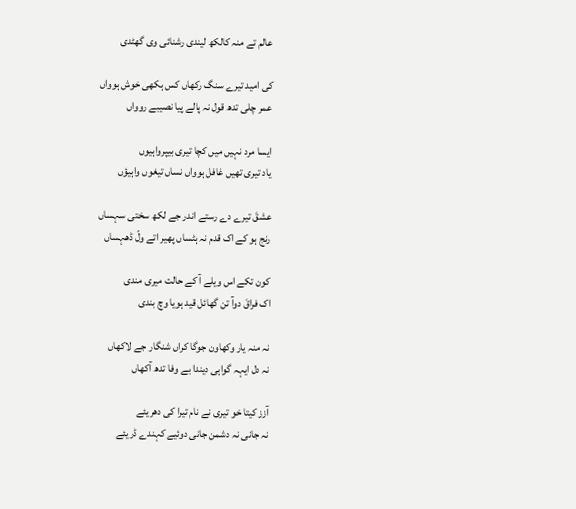عالم تے منہ کالکھ لیندی رشنائی وی گھٹدی

کی امید تیرے سنگ رکھاں کس ہکھی خوش ہوواں
عمر چلی تدھ قول نہ پالے پیا نصیبے روواں

ایسا مرد نہیں میں کچا تیری بیپرواہیوں
یاد تیری تھیں غافل ہوواں نساں تیغوں واہیؤں

عشقَ تیرے دے رستے اندر جے لکھ سختی سہساں
رنج ہو کے اک قدم نہ ہٹساں پھیر اتے ولّ ڈھہساں

کون تکے اس ویلے آ کے حالت میری مندی
اک فراقَ دوآ تن گھائل قید ہویا وچ بندی

نہ منہ یار وکھاون جوگا کراں شنگار جے لاکھاں
نہ دل ایہہ گواہی دیندا بے وفا تدھ آکھاں

آزز کیتا خو تیری نے نام تیرا کی دھریئے
نہ جانی نہ دشمن جانی دوئیے کہندے ڈریئے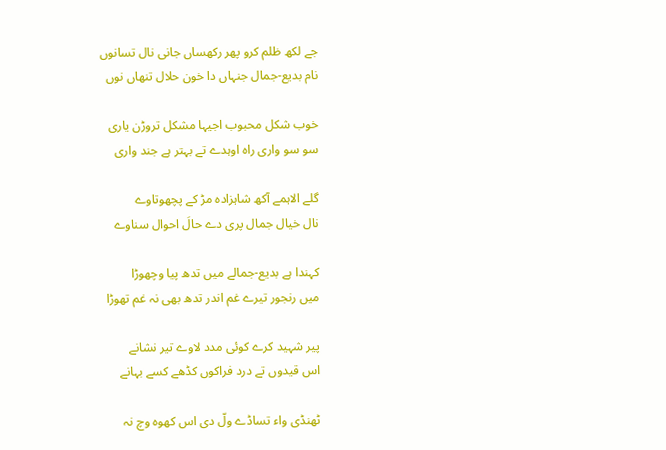جے لکھ ظلم کرو پھر رکھساں جانی نال تسانوں
نام بدیع-جمال جنہاں دا خون حلال تنھاں نوں

خوب شکل محبوب اجیہا مشکل تروڑن یاری
سو سو واری راہ اوہدے تے بہتر ہے جند واری

گلے الاہمے آکھ شاہزادہ مڑ کے پچھوتاوے
نال خیال جمال پری دے حالَ احوال سناوے

کہندا ہے بدیع-جمالے میں تدھ پیا وچھوڑا
میں رنجور تیرے غم اندر تدھ بھی نہ غم تھوڑا

پیر شہید کرے کوئی مدد لاوے تیر نشانے
اس قیدوں تے درد فراکوں کڈھے کسے بہانے

ٹھنڈی واء تساڈے ولّ دی اس کھوہ وچ نہ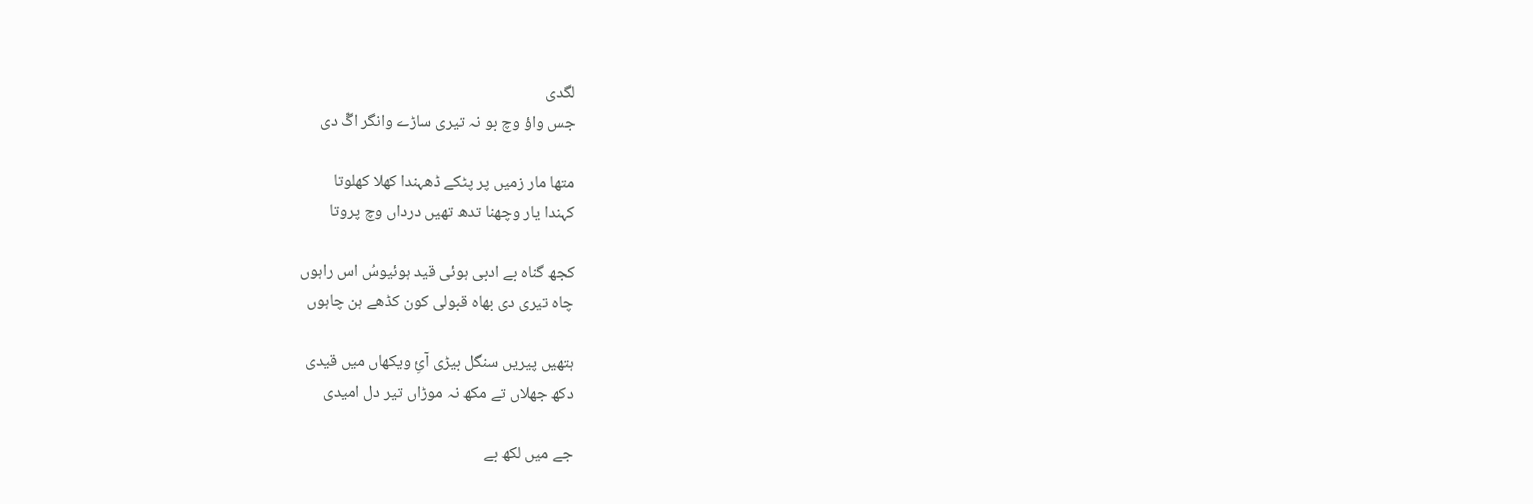لگدی
جس واؤ وچ بو نہ تیری ساڑے وانگر اگّ دی

متھا مار زمیں پر پٹکے ڈھہندا کھلا کھلوتا
کہندا یار وچھنا تدھ تھیں درداں وچ پروتا

کجھ گناہ بے ادبی ہوئی قید ہوئیوسُ اس راہوں
چاہ تیری دی بھاہ قبولی کون کڈھے ہن چاہوں

ہتھیں پیریں سنگل بیڑی آئِ ویکھاں میں قیدی
دکھ جھلاں تے مکھ نہ موڑاں تیر دل امیدی

جے میں لکھ بے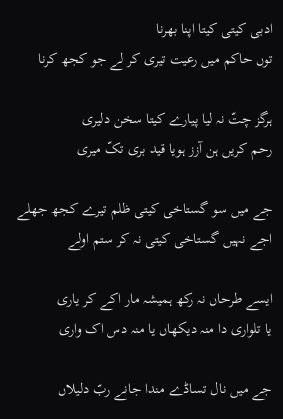ادبی کیتی کیتا اپنا بھرنا
توں حاکم میں رعیت تیری کر لے جو کجھ کرنا

ہرگز چتّ نہ لیا پیارے کیتا سخن دلیری
رحم کریں ہن آزز ہویا قید بری تکّ میری

جے میں سو گستاخی کیتی ظلم تیرے کجھ جھلے
اجے نہیں گستاخی کیتی نہ کر ستم اولے

ایسے طرحاں نہ رکھ ہمیشہ مار اکے کر یاری
یا تلواری دا منہ دیکھاں یا منہ دس اک واری

جے میں نال تساڈے مندا جانے ربّ دلیلاں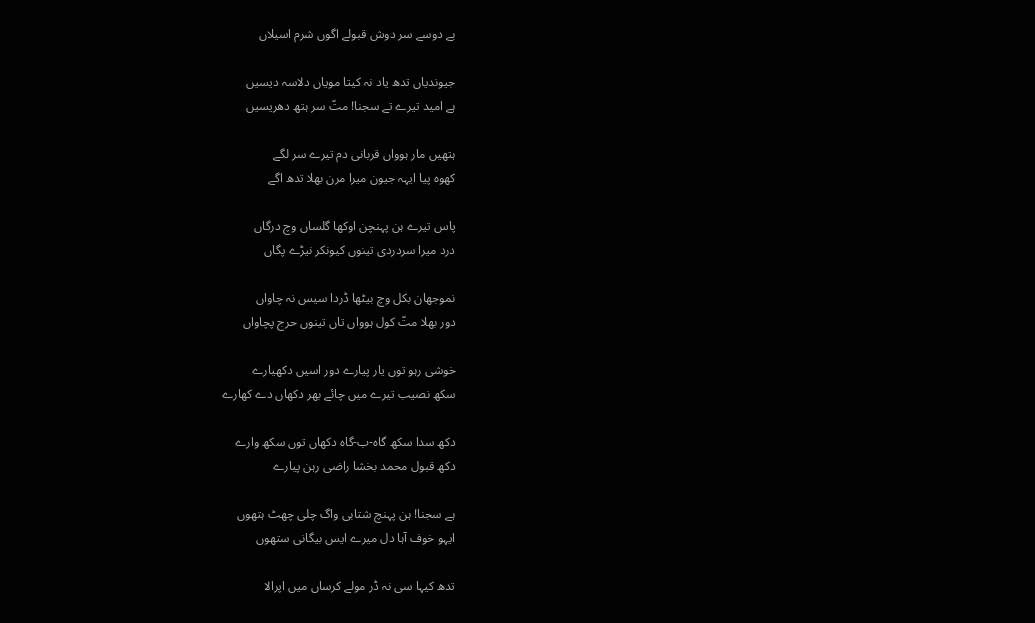بے دوسے سر دوش قبولے اگوں شرم اسیلاں

جیوندیاں تدھ یاد نہ کیتا مویاں دلاسہ دیسیں
ہے امید تیرے تے سجنا! متّ سر ہتھ دھریسیں

ہتھیں مار ہوواں قربانی دم تیرے سر لگے
کھوہ پیا ایہہ جیون میرا مرن بھلا تدھ اگے

پاس تیرے ہن پہنچن اوکھا گلساں وچ درگاں
درد میرا سردردی تینوں کیونکر نیڑے پگاں

نموجھان بکل وچ بیٹھا ڈردا سیس نہ چاواں
دور بھلا متّ کول ہوواں تاں تینوں حرج پچاواں

خوشی رہو توں یار پیارے دور اسیں دکھیارے
سکھ نصیب تیرے میں چائے بھر دکھاں دے کھارے

دکھ سدا سکھ گاہ-ب-گاہ دکھاں توں سکھ وارے
دکھ قبول محمد بخشا راضی رہن پیارے

ہے سجنا! ہن پہنچ شتابی واگ چلی چھٹ ہتھوں
ایہو خوف آہا دل میرے ایس بیگانی ستھوں

تدھ کیہا سی نہ ڈر مولے کرساں میں اپرالا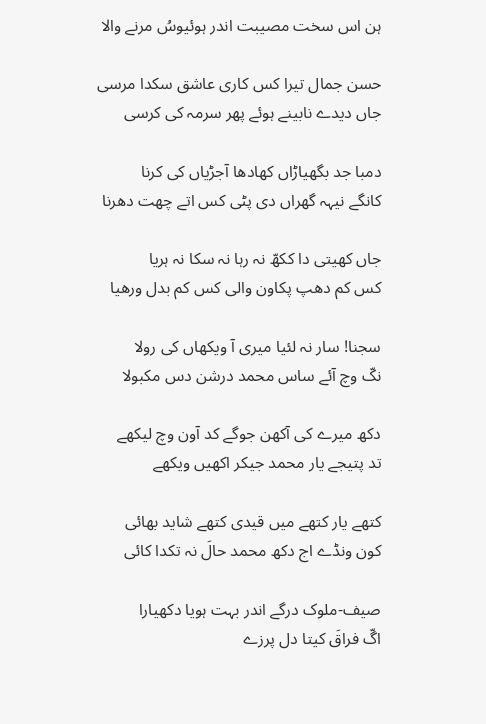ہن اس سخت مصیبت اندر ہوئیوسُ مرنے والا

حسن جمال تیرا کس کاری عاشق سکدا مرسی
جاں دیدے نابینے ہوئے پھر سرمہ کی کرسی

دمبا جد بگھیاڑاں کھادھا آجڑیاں کی کرنا
کانگے نیہہ گھراں دی پٹی کس اتے چھت دھرنا

جاں کھیتی دا ککھّ نہ رہا نہ سکا نہ ہریا
کس کم دھپ پکاون والی کس کم بدل ورھیا

سجنا! سار نہ لئیا میری آ ویکھاں کی رولا
نکّ وچ آئے ساس محمد درشن دس مکبولا

دکھ میرے کی آکھن جوگے کد آون وچ لیکھے
تد پتیجے یار محمد جیکر اکھیں ویکھے

کتھے یار کتھے میں قیدی کتھے شاید بھائی
کون ونڈے اج دکھ محمد حالَ نہ تکدا کائی

صیف-ملوک درگے اندر بہت ہویا دکھیارا
اگّ فراقَ کیتا دل پرزے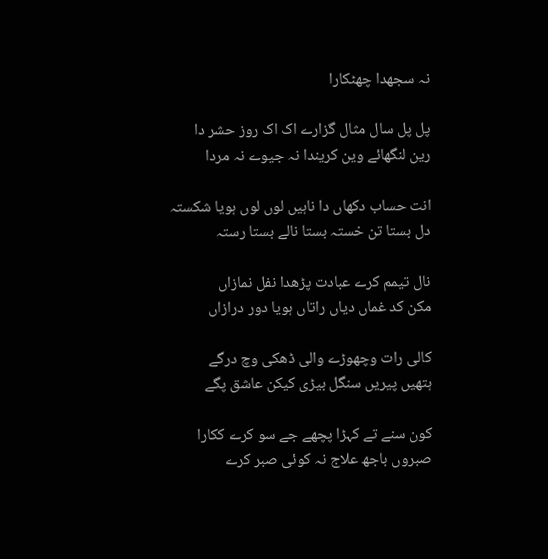نہ سجھدا چھٹکارا

پل پل سال مثال گزارے اک اک روز حشر دا
رین لنگھائے وین کریندا نہ جیوے نہ مردا

انت حساب دکھاں دا ناہیں لوں لوں ہویا شکستہ
دل بستا تن خستہ بستا نالے بستا رستہ

نال تیمم کرے عبادت پڑھدا نفل نمازاں
مکن کد غماں دیاں راتاں ہویا دور درازاں

کالی رات وچھوڑے والی ڈھکی وچ درگے
ہتھیں پیریں سنگل بیڑی کیکن عاشق پگے

کون سنے تے کہڑا پچھے جے سو کرے ککارا
صبروں باجھ علاج نہ کوئی صبر کرے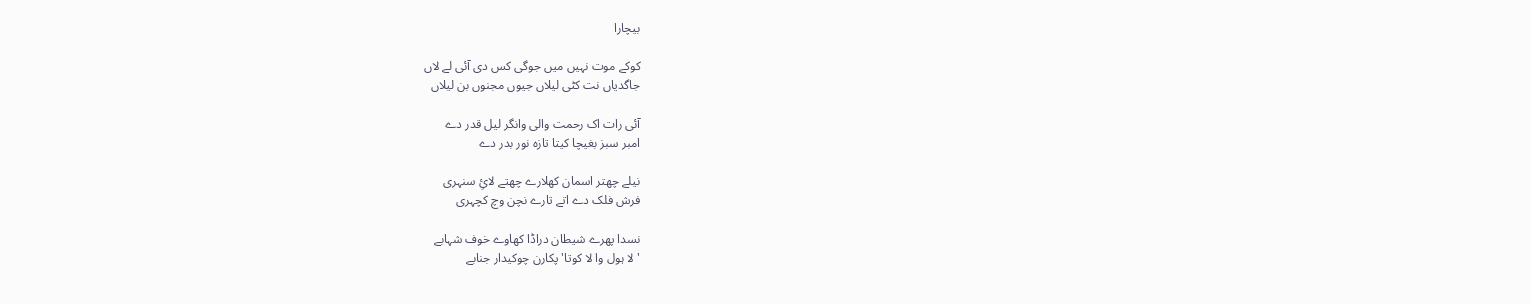بیچارا

کوکے موت نہیں میں جوگی کس دی آئی لے لاں
جاگدیاں نت کٹی لیلاں جیوں مجنوں بن لیلاں

آئی رات اک رحمت والی وانگر لیل قدر دے
امبر سبز بغیچا کیتا تازہ نور بدر دے

نیلے چھتر اسمان کھلارے چھتے لائِ سنہری
فرش فلک دے اتے تارے نچن وچ کچہری

نسدا پھرے شیطان دراڈا کھاوے خوف شہابے
'لا ہول وا لا کوتا' پکارن چوکیدار جنابے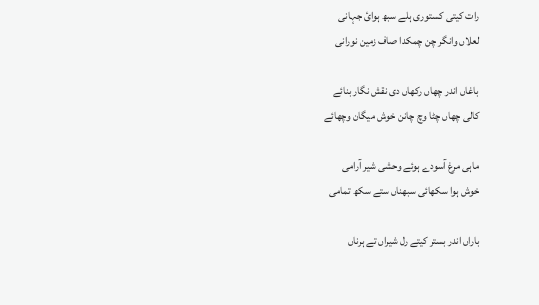رات کیتی کستوری ہلے سبھ ہوائ جہانی
لعلاں وانگر چن چمکدا صاف زمین نورانی

باغاں اندر چھاں رکھاں دی نقش نگار بنائے
کالی چھاں چٹا وچ چانن خوش میگان وچھائے

ماہی مرغ آسودے ہوئے وحشی شیر آرامی
خوش ہوا سکھائی سبھناں ستے سکھ تمامی

باراں اندر بستر کیتے رل شیراں تے ہرناں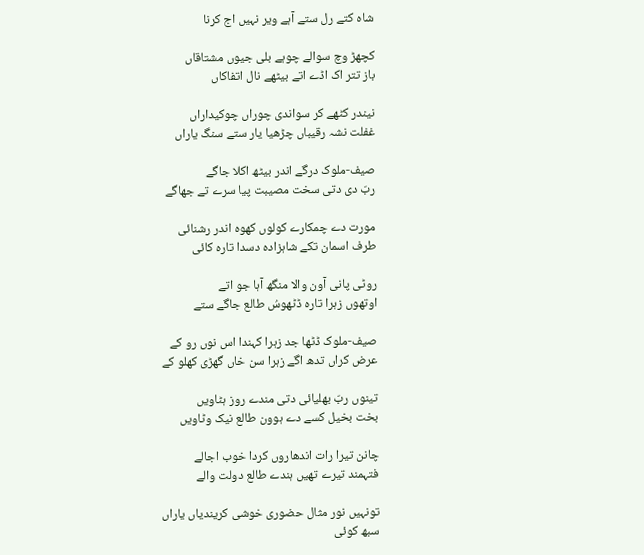شاہ کتے رل ستے آہے ویر نہیں اج کرنا

کچھڑ وچ سوالے چوہے بلی جیوں مشتاقاں
باز تتر اک اڈے اتے بیٹھے نال اتفاکاں

نیندر کٹھے کر سواندی چوراں چوکیداراں
غفلت نشہ رقیباں چڑھیا یار ستے سنگ یاراں

صیف-ملوک درگے اندر بیٹھ اکلا جاگے
ربّ دی دتی سخت مصیبت پیا سرے تے جھاگے

مورت دے چمکارے کولوں کھوہ اندر رشنائی
طرف اسمان تکے شاہزادہ دسدا تارہ کائی

روٹی پانی آون والا منگھ آہا جو اتے
اوتھوں زہرا تارہ ڈٹھوسُ طالع جاگے ستے

صیف-ملوک ڈٹھا جد زہرا کہندا اس نوں رو کے
عرض کراں تدھ اگے زہرا سن خاں گھڑی کھلو کے

تینوں ربّ بھلیائی دتی مندے روز ہٹاویں
بخت بخیل کسے دے ہوون طالع نیک وٹاویں

چانن تیرا رات اندھاروں کردا خوب اجالے
فتہمند تیرے تھیں ہندے طالع دولت والے

تونہیں نور مثال حضوری خوشی کریندیاں یاراں
سبھ کوئی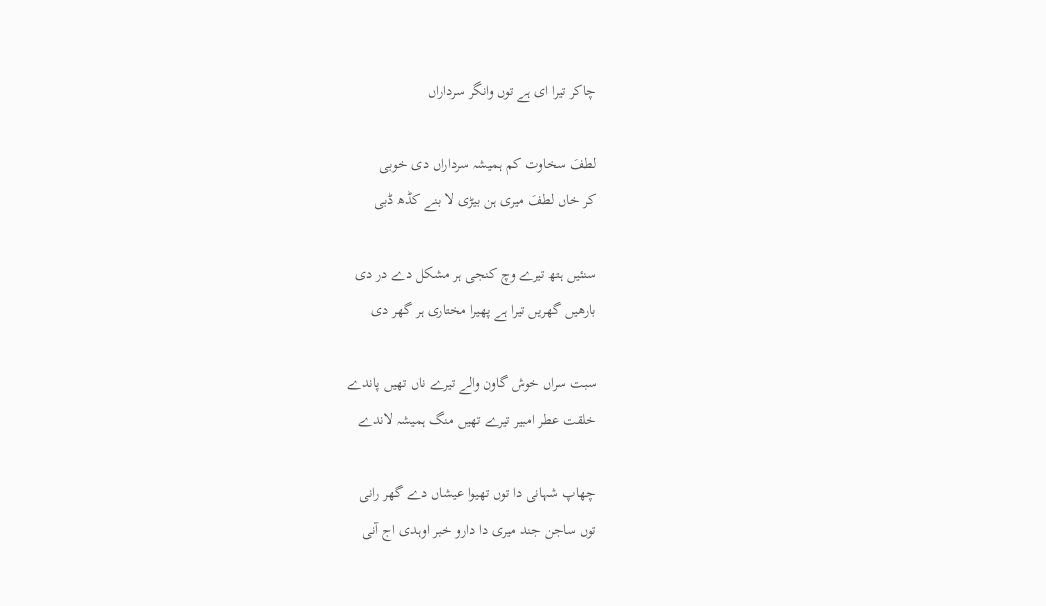چاکر تیرا ای ہے توں وانگر سرداراں

لطفَ سخاوت کم ہمیشہ سرداراں دی خوبی
کر خاں لطفَ میری ہن بیڑی لا بنے کڈھ ڈبی

سنئیں ہتھ تیرے وچ کنجی ہر مشکل دے در دی
بارھیں گھریں تیرا ہے پھیرا مختاری ہر گھر دی

سبت سراں خوش گاون والے تیرے ناں تھیں پاندے
خلقت عطر امبیر تیرے تھیں منگ ہمیشہ لاندے

چھاپ شہانی دا توں تھیوا عیشاں دے گھر رانی
توں ساجن جند میری دا دارو خبر اوہدی اج آنی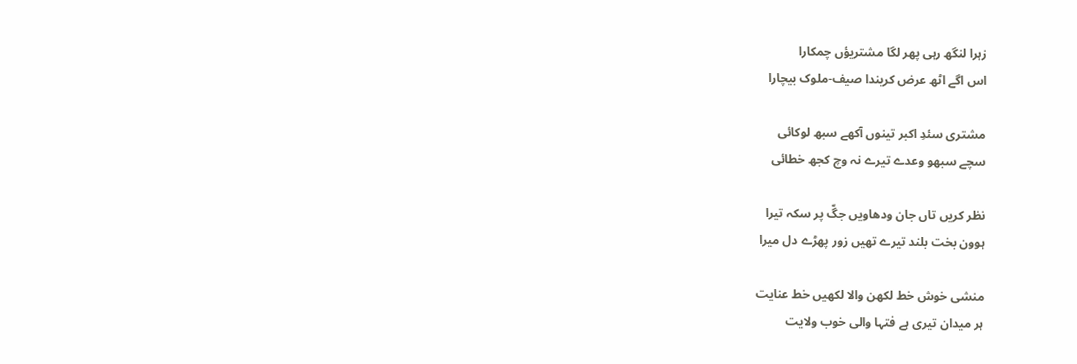زہرا لنگھ رہی پھر لگا مشتریؤں چمکارا
اس اگے اٹھ عرض کریندا صیف-ملوک بیچارا

مشتری سئدِ اکبر تینوں آکھے سبھ لوکائی
سچے سبھو وعدے تیرے نہ وچ کجھ خطائی

نظر کریں تاں جان ودھاویں جگّ پر سکہ تیرا
ہوون بخت بلند تیرے تھیں زور پھڑے دل میرا

منشی خوش خط لکھن والا لکھیں خط عنایت
ہر میدان تیری ہے فتہا والی خوب ولایت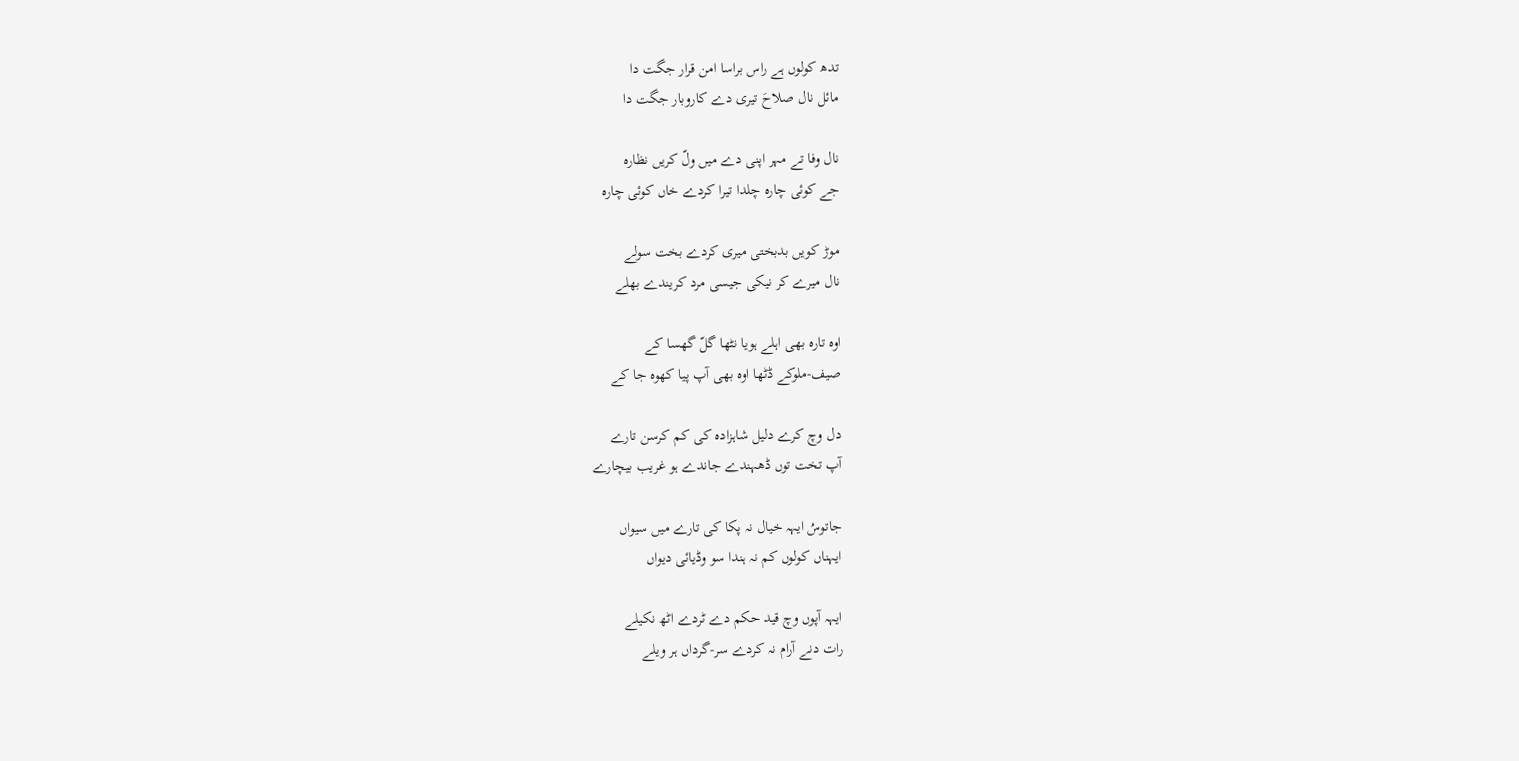تدھ کولوں ہے راس براسا امن قرار جگت دا
مائل نال صلاحَ تیری دے کاروبار جگت دا

نال وفا تے مہر اپنی دے میں ولّ کریں نظارہ
جے کوئی چارہ چلدا تیرا کردے خاں کوئی چارہ

موڑ کویں بدبختی میری کردے بخت سولے
نال میرے کر نیکی جیسی مرد کریندے بھلے

اوہ تارہ بھی اہلے ہویا نٹھا گلّ گھسا کے
صیف-ملوکے ڈٹھا اوہ بھی آپ پیا کھوہ جا کے

دل وچ کرے دلیل شاہزادہ کی کم کرسن تارے
آپ تخت توں ڈھہندے جاندے ہو غریب بیچارے

جاتوسُ ایہہ خیال نہ پکا کی تارے میں سیواں
ایہناں کولوں کم نہ ہندا سو وڈیائی دیواں

ایہہ آپوں وچ قید حکم دے ٹردے اٹھ نکیلے
رات دنے آرام نہ کردے سر-گرداں ہر ویلے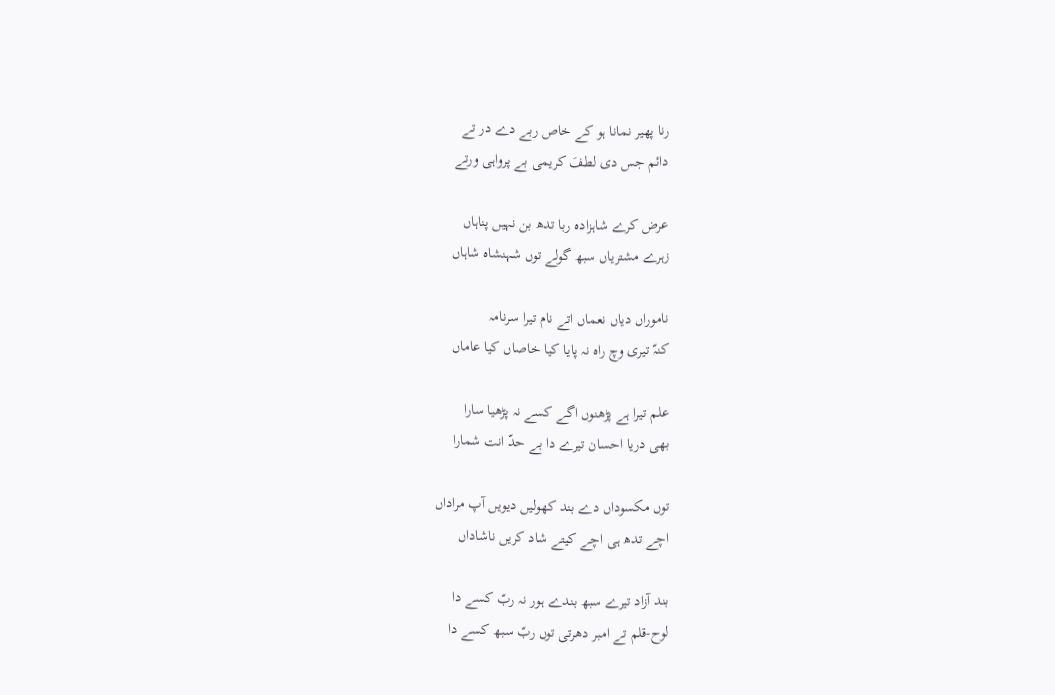رنا پھیر نمانا ہو کے خاص ربے دے در تے
دائم جس دی لطفَ کریمی بے پرواہی ورتے

عرض کرے شاہزادہ ربا تدھ بن نہیں پناہاں
زہرے مشتریاں سبھ گولے توں شہنشاہ شاہاں

ناموراں دیاں نعماں اتے نام تیرا سرنامہ
کنہّ تیری وچ راہ نہ پایا کیا خاصاں کیا عاماں

علم تیرا ہے پڑھنوں اگے کسے نہ پڑھیا سارا
بھی دریا احسان تیرے دا بے حدّ انت شمارا

توں مکسوداں دے بند کھولیں دیویں آپ مراداں
اچے تدھ ہی اچے کیتے شاد کریں ناشاداں

بند آزاد تیرے سبھ بندے ہور نہ ربّ کسے دا
لوح-قلم تے امبر دھرتی توں ربّ سبھ کسے دا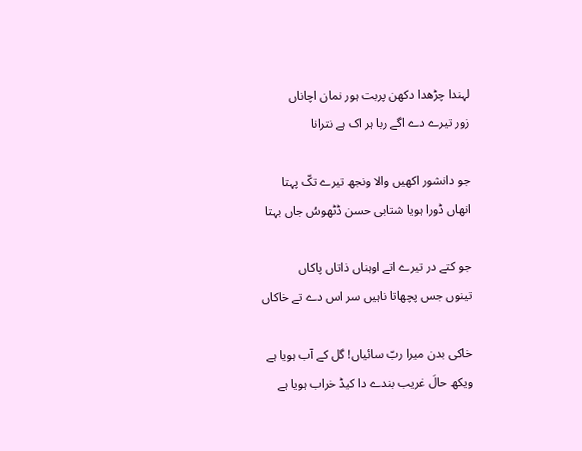لہندا چڑھدا دکھن پربت ہور نمان اچاناں
زور تیرے دے اگے ربا ہر اک ہے نترانا

جو دانشور اکھیں والا ونجھ تیرے تکّ پہتا
انھاں ڈورا ہویا شتابی حسن ڈٹھوسُ جاں بہتا

جو کتے در تیرے اتے اوہناں ذاتاں پاکاں
تینوں جس پچھاتا ناہیں سر اس دے تے خاکاں

خاکی بدن میرا ربّ سائیاں! گل کے آب ہویا ہے
ویکھ حالَ غریب بندے دا کیڈ خراب ہویا ہے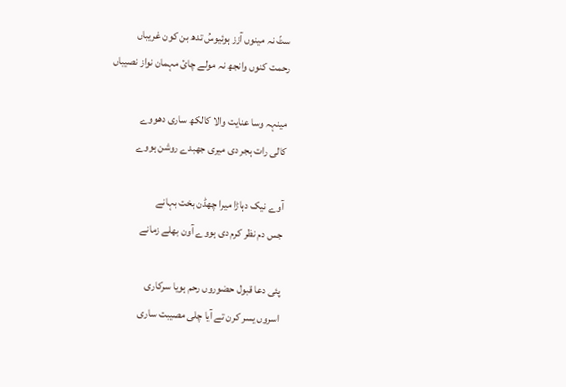سٹّ نہ مینوں آزز ہوئیوسُ تدھ بن کون غریباں
رحمت کنوں وانجھ نہ مولے چائ مہمان نواز نصیباں

مینہہ وسا عنایت والا کالکھ ساری دھووے
کالی رات ہجر دی میری جھبدے روشن ہووے

آوے نیک دہاڑا میرا چھڈن بخت بہانے
جس دم نظر کرم دی ہووے آون بھلے زمانے

پئی دعا قبول حضوروں رحم ہویا سرکاری
اسروں یسر کرن تے آیا چلی مصیبت ساری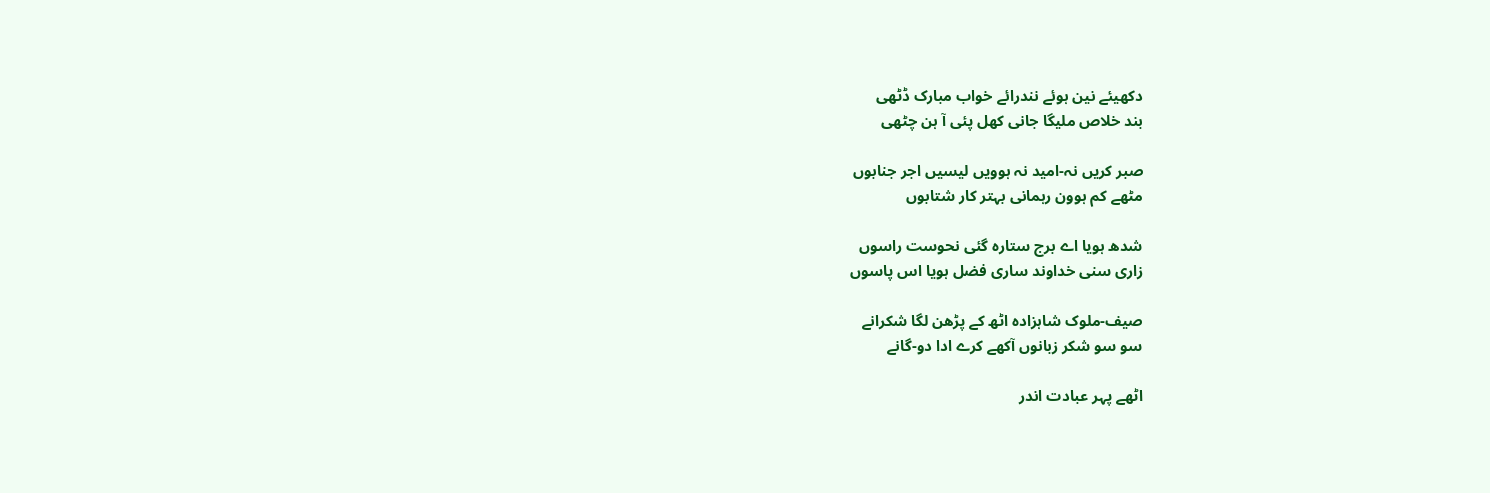دکھیئے نین ہوئے نندرائے خواب مبارک ڈٹھی
بند خلاص ملیگا جانی کھل پئی آ ہن چٹھی

صبر کریں نہ-امید نہ ہوویں لیسیں اجر جنابوں
مٹھے کم ہوون رہمانی بہتر کار شتابوں

شدھ ہویا اے برج ستارہ گئی نحوست راسوں
زاری سنی خداوند ساری فضل ہویا اس پاسوں

صیف-ملوک شاہزادہ اٹھ کے پڑھن لگا شکرانے
سو سو شکر زبانوں آکھے کرے ادا دو-گانے

اٹھے پہر عبادت اندر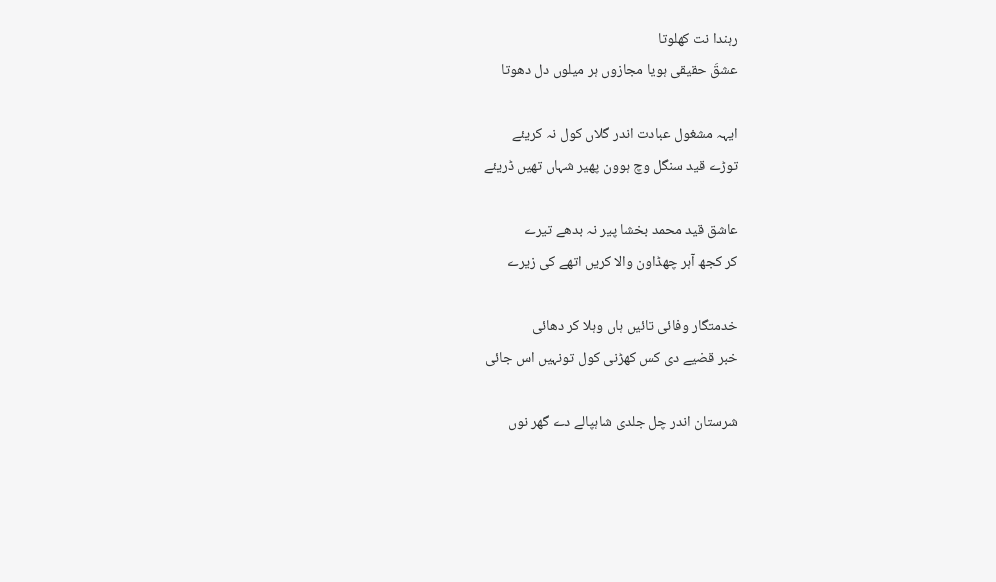رہندا نت کھلوتا
عشقَ حقیقی ہویا مجازوں ہر میلوں دل دھوتا

ایہہ مشغول عبادت اندر گلاں کول نہ کریئے
توڑے قید سنگل وچ ہوون پھیر شہاں تھیں ڈریئے

عاشق قید محمد بخشا پیر نہ بدھے تیرے
کر کجھ آہر چھڈاون والا کریں اتھے کی زیرے

خدمتگار وفائی تائیں ہاں وہلا کر دھائی
خبر قضیے دی کس کھڑنی کول تونہیں اس جائی

شرستان اندر چل جلدی شاہپالے دے گھر نوں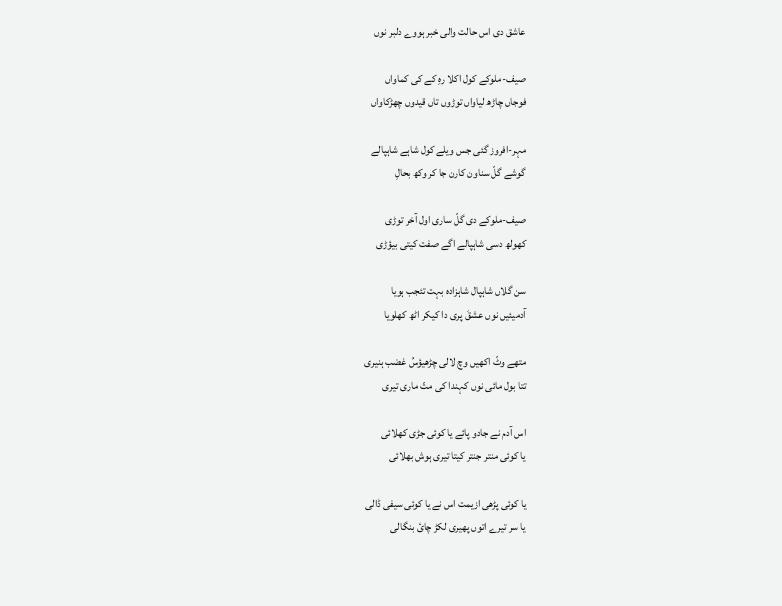عاشق دی اس حالت والی خبر ہووے دلبر نوں

صیف-ملوکے کول اکلا رہِ کے کی کماواں
فوجاں چاڑھ لیاواں توڑوں تاں قیدوں چھڑکاواں

مہر-افروز گئی جس ویلے کول شاہے شاہپالے
گوشے گلّ سناون کارن جا کر وکھ بحالِ

صیف-ملوکے دی گلّ ساری اول آخر توڑی
کھولھ دسی شاہپالے اگے صفت کیتی بیؤڑی

سن گلاں شاہپال شاہزادہ بہت تئجب ہویا
آدمیئیں نوں عشقَ پری دا کیکر اٹھ کھلویا

متھے وٹّ اکھیں وچ لالی چڑھیؤسُ غضب ہنیری
تتا بول مائی نوں کہندا کی متّ ماری تیری

اس آدم نے جادو پائے یا کوئی جڑی کھلائی
یا کوئی منتر جنتر کیتا تیری ہوش بھلائی

یا کوئی پڑھی ازیمت اس نے یا کوئی سیفی ڈالی
یا سر تیرے اتوں پھیری لکڑ چائ بنگالی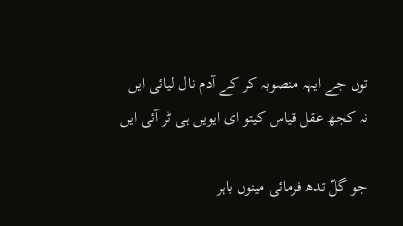توں جے ایہہ منصوبہ کر کے آدم نال لیائی ایں
نہ کجھ عقل قیاس کیتو ای ایویں ہی ٹر آئی ایں

جو گلّ تدھ فرمائی مینوں باہر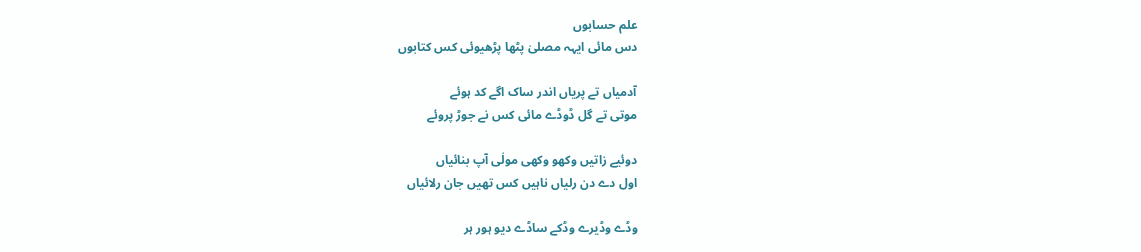علم حسابوں
دس مائی ایہہ مصلیٰ پٹھا پڑھیوئی کس کتابوں

آدمیاں تے پریاں اندر ساک اگے کد ہوئے
موتی تے گل ڈوڈے مائی کس نے جوڑ پروئے

دوئیے زاتیں وکھو وکھی مولٰی آپ بنائیاں
اول دے دن رلیاں ناہیں کس تھیں جان رلائیاں

وڈے وڈیرے وڈکے ساڈے دیو ہور ہر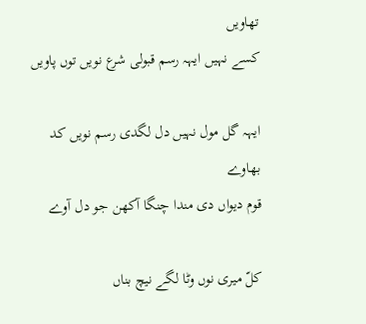تھاویں
کسے نہیں ایہہ رسم قبولی شرع نویں توں پاویں

ایہہ گل مول نہیں دل لگدی رسم نویں کد بھاوے
قوم دیواں دی مندا چنگا آکھن جو دل آوے

کلّ میری نوں وٹا لگے نیچ بناں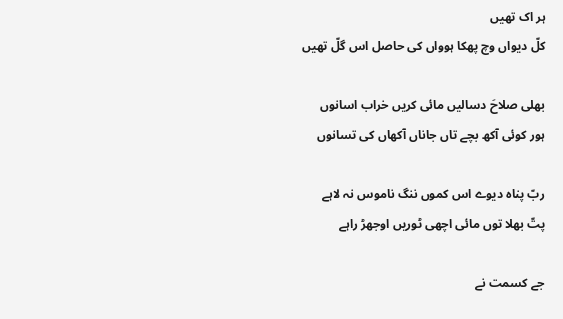ہر اک تھیں
کلّ دیواں وچ پھکا ہوواں کی حاصل اس گلّ تھیں

بھلی صلاحَ دسالیں مائی کریں خراب اسانوں
ہور کوئی آکھ بچے تاں جاناں آکھاں کی تسانوں

ربّ پناہ دیوے اس کموں ننگ ناموس نہ لاہے
پتّ بھلا توں مائی اچھی ٹوریں اوجھڑ راہے

جے کسمت نے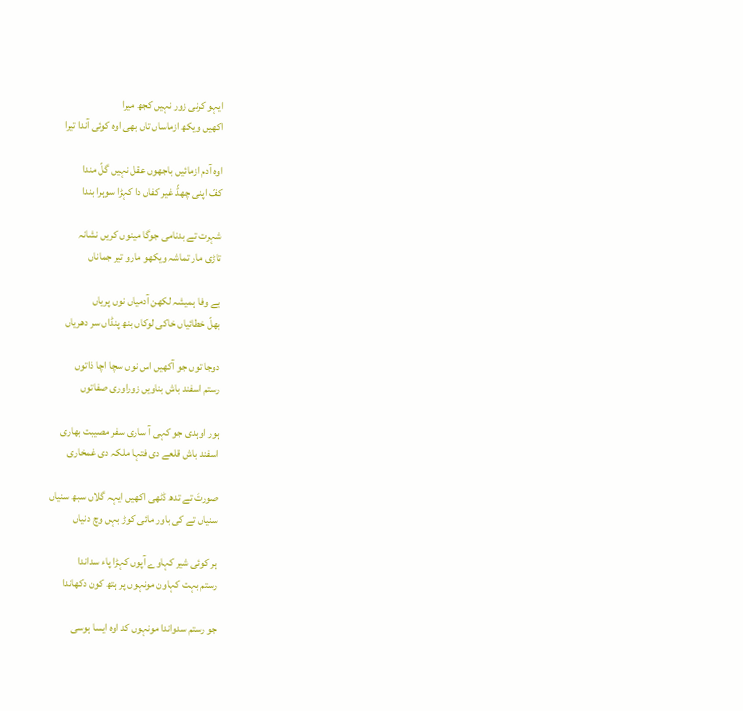ایہو کرنی زور نہیں کجھ میرا
اکھیں ویکھ ازماساں تاں بھی اوہ کوئی آندا تیرا

اوہ آدم ازمائیں باجھوں عقل نہیں گلّ مندا
کفّ اپنی چھڈّ غیر کفاں دا کہڑا سوہرا بندا

شہرت تے بدنامی جوگا مینوں کریں نشانہ
تاڑی مار تماشہ ویکھو مارو تیر جماناں

بے وفا ہمیشہ لکھن آدمیاں نوں پریاں
بھلّ خطائیاں خاکی لوکاں بنھ پنڈاں سر دھریاں

دوجا توں جو آکھیں اس نوں سچا اچا ذاتوں
رستم اسفند باش بناویں زوراوری صفاتوں

ہور اوہدی جو کہی آ ساری سفر مصیبت بھاری
اسفند باش قلعے دی فتہا ملکہ دی غمخاری

صورتَ تے تدھ ڈٹھی اکھیں ایہہ گلاں سبھ سنیاں
سنیاں تے کی باور مائی کوڑ بہں وچ دنیاں

ہر کوئی شیر کہاوے آپوں کہڑا پاء سداندا
رستم بہت کہاون مونہوں پر ہتھ کون دکھاندا

جو رستم سدواندا مونہوں کد اوہ ایسا ہوسی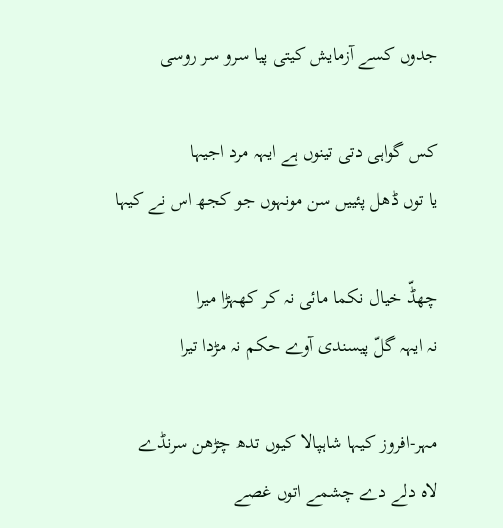جدوں کسے آزمایش کیتی پیا سرو سر روسی

کس گواہی دتی تینوں ہے ایہہ مرد اجیہا
یا توں ڈھل پئییں سن مونہوں جو کجھ اس نے کیہا

چھڈّ خیال نکما مائی نہ کر کھہڑا میرا
نہ ایہہ گلّ پیسندی آوے حکم نہ مڑدا تیرا

مہر-افروز کیہا شاہپالا کیوں تدھ چڑھن سرنڈے
لاہ دلے دے چشمے اتوں غصے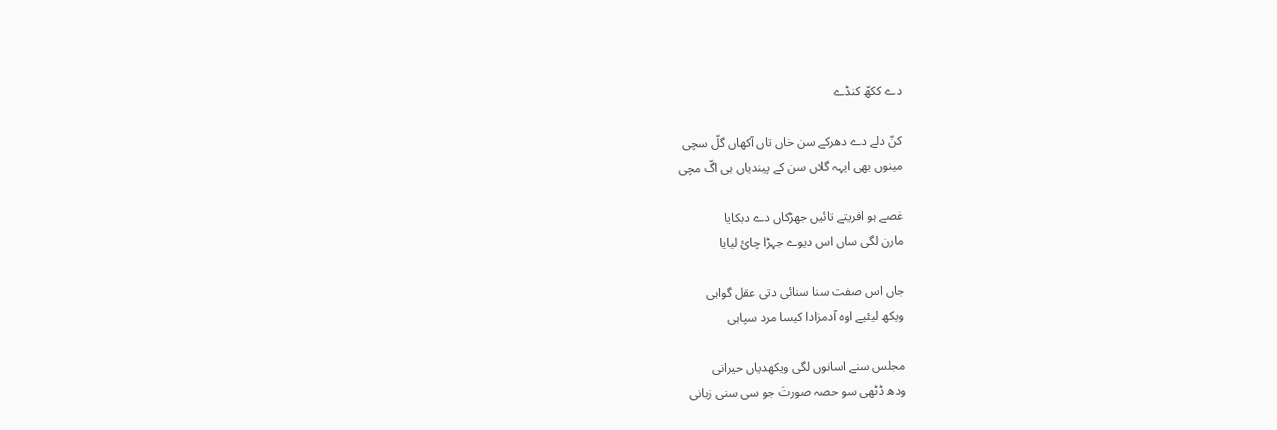دے ککھّ کنڈے

کنّ دلے دے دھرکے سن خاں تاں آکھاں گلّ سچی
مینوں بھی ایہہ گلاں سن کے پیندیاں ہی اگّ مچی

غصے ہو افریتے تائیں جھڑکاں دے دبکایا
مارن لگی ساں اس دیوے جہڑا چائ لیایا

جاں اس صفت سنا سنائی دتی عقل گواہی
ویکھ لیئیے اوہ آدمزادا کیسا مرد سپاہی

مجلس سنے اسانوں لگی ویکھدیاں حیرانی
ودھ ڈٹھی سو حصہ صورتَ جو سی سنی زبانی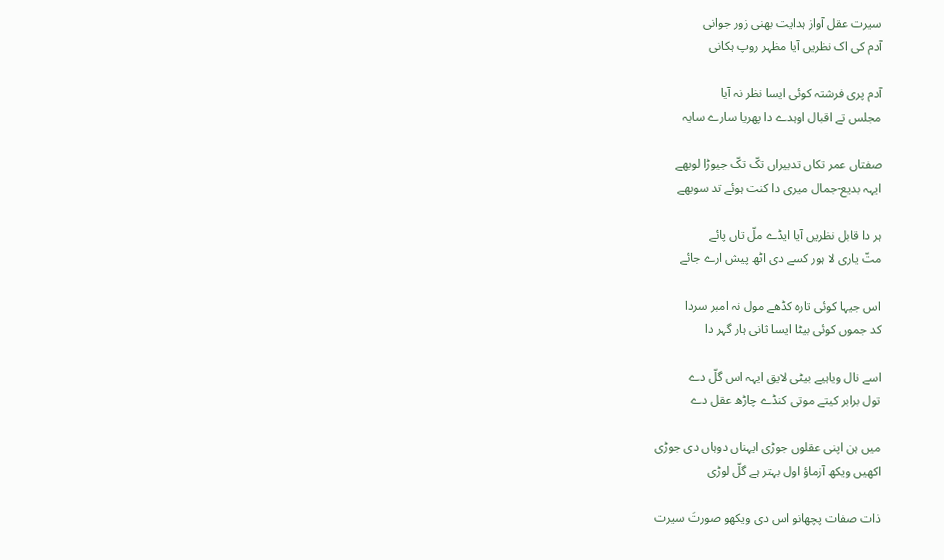سیرت عقل آواز ہدایت بھنی زور جوانی
آدم کی اک نظریں آیا مظہر روپ ہکانی

آدم پری فرشتہ کوئی ایسا نظر نہ آیا
مجلس تے اقبال اوہدے دا پھریا سارے سایہ

صفتاں عمر تکاں تدبیراں تکّ تکّ جیوڑا لوبھے
ایہہ بدیع-جمال میری دا کنت ہوئے تد سوبھے

ہر دا قابل نظریں آیا ایڈے ملّ تاں پائے
متّ یاری لا ہور کسے دی اٹھ پیش ارے جائے

اس جیہا کوئی تارہ کڈھے مول نہ امبر سردا
کد جموں کوئی بیٹا ایسا ثانی ہار گہر دا

اسے نال ویاہیے بیٹی لایق ایہہ اس گلّ دے
تول برابر کیتے موتی کنڈے چاڑھ عقل دے

میں ہن اپنی عقلوں جوڑی ایہناں دوہاں دی جوڑی
اکھیں ویکھ آزماؤ اول بہتر ہے گلّ لوڑی

ذات صفات پچھانو اس دی ویکھو صورتَ سیرت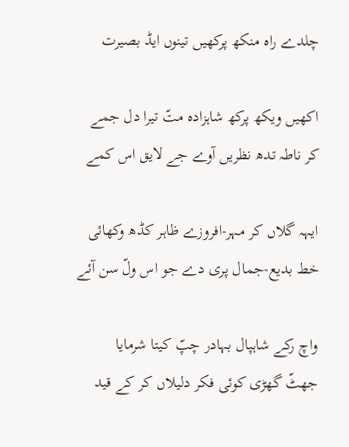چلدے راہ منکھ پرکھیں تینوں ایڈ بصیرت

اکھیں ویکھ پرکھ شاہزادہ متّ تیرا دل جمے
کر ناطہ تدھ نظریں آوے جے لایق اس کمے

ایہہ گلاں کر مہر-افروزے ظاہر کڈھ وکھائی
خط بدیع-جمال پری دے جو اس ولّ سن آئے

واچ رکے شاہپال بہادر چپّ کیتا شرمایا
جھٹّ گھڑی کوئی فکر دلیلاں کر کے قید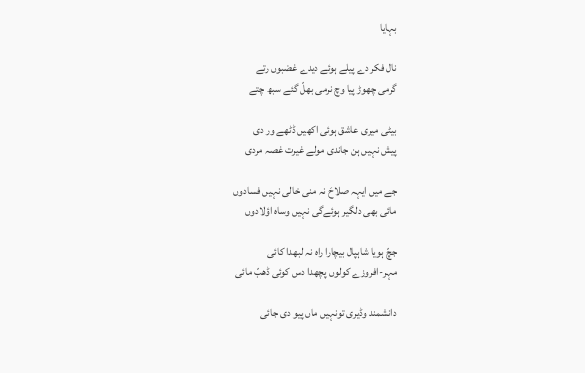بہایا

نال فکر دے پیلے ہوئے دیدے غضبوں رتے
گرمی چھوڑ پیا وچ نرمی بھلّ گئے سبھ چتے

بیٹی میری عاشق ہوئی اکھیں ڈٹھے ور دی
پیش نہیں ہن جاندی مولے غیرت غصہ مردی

جے میں ایہہ صلاحَ نہ منی خالی نہیں فسادوں
مائی بھی دلگیر ہوئےگی نہیں وساہ اؤلادوں

جچّ ہویا شاہپال بیچارا راہ نہ لبھدا کائی
مہر-افروزے کولوں پچھدا دس کوئی ڈھبّ مائی

دانشمند وڈیری تونہیں ماں پیو دی جائی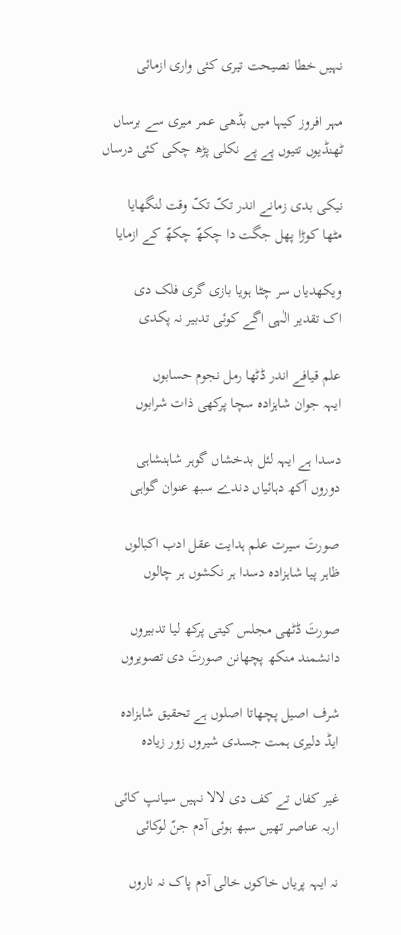نہیں خطا نصیحت تیری کئی واری ازمائی

مہر افروز کیہا میں بڈھی عمر میری سے برساں
ٹھنڈیوں تتیوں پے پے نکلی پڑھ چکی کئی درساں

نیکی بدی زمانے اندر تکّ تکّ وقت لنگھایا
مٹھا کوڑا پھل جگت دا چکھّ چکھّ کے ازمایا

ویکھدیاں سر چٹا ہویا بازی گری فلک دی
اک تقدیر الٰہی اگے کوئی تدبیر نہ پکدی

علم قیافے اندر ڈٹھا رمل نجوم حسابوں
ایہہ جوان شاہزادہ سچا پرکھی ذات شرابوں

دسدا ہے ایہہ لئل بدخشاں گوہر شاہنشاہی
دوروں آکھ دہائیاں دندے سبھ عنوان گواہی

صورتَ سیرت علم ہدایت عقل ادب اکبالوں
ظاہر پیا شاہزادہ دسدا ہر نکشوں ہر چالوں

صورتَ ڈٹھی مجلس کیتی پرکھ لیا تدبیروں
دانشمند منکھ پچھانن صورتَ دی تصویروں

شرف اصیل پچھاتا اصلوں ہے تحقیق شاہزادہ
ایڈ دلیری ہمت جسدی شیروں زور زیادہ

غیر کفاں تے کف دی لالا نہیں سیانپ کائی
اربہ عناصر تھیں سبھ ہوئی آدم جنّ لوکائی

نہ ایہہ پریاں خاکوں خالی آدم پاک نہ ناروں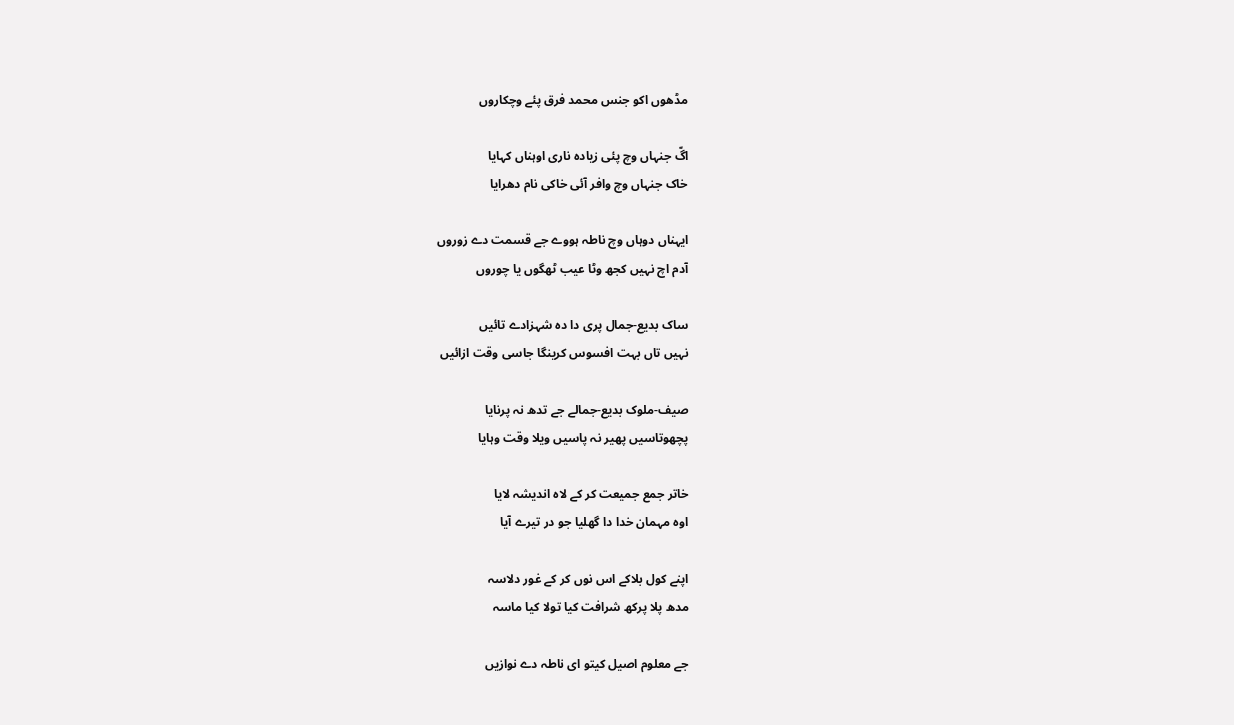مڈھوں اکو جنس محمد فرق پئے وچکاروں

اگّ جنہاں وچ پئی زیادہ ناری اوہناں کہایا
خاک جنہاں وچ وافر آئی خاکی نام دھرایا

ایہناں دوہاں وچ ناطہ ہووے جے قسمت دے زوروں
آدم اچ نہیں کجھ وٹا عیب ٹھگوں یا چوروں

ساک بدیع-جمال پری دا دہ شہزادے تائیں
نہیں تاں بہت افسوس کرینگا جاسی وقت ازائیں

صیف-ملوک بدیع-جمالے جے تدھ نہ پرنایا
پچھوتاسیں پھیر نہ پاسیں ویلا وقت وہایا

خاتر جمع جمیعت کر کے لاہ اندیشہ لایا
اوہ مہمان خدا دا گھلیا جو در تیرے آیا

اپنے کول بلاکے اس نوں کر کے غور دلاسہ
مدھ پلا پرکھ شرافت کیا تولا کیا ماسہ

جے معلوم اصیل کیتو ای ناطہ دے نوازیں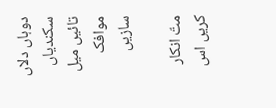دوہاں دلاں سکندیاں تائیں میل موافک سازیں

متّ انکار کریں اس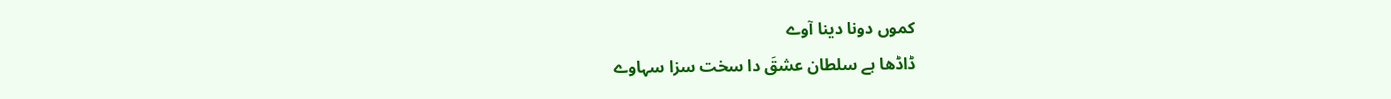کموں دونا دینا آوے
ڈاڈھا ہے سلطان عشقَ دا سخت سزا سہاوے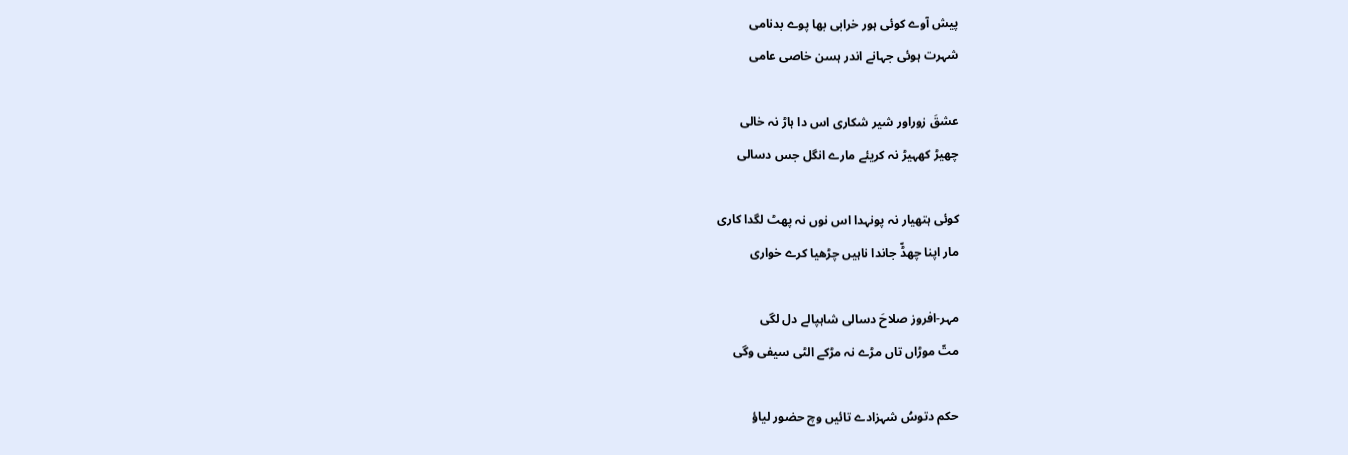پیش آوے کوئی ہور خرابی بھا پوے بدنامی
شہرت ہوئی جہانے اندر ہسن خاصی عامی

عشقَ زوراور شیر شکاری اس دا ہاڑ نہ خالی
چھیڑ کھہیڑ نہ کریئے مارے انگل جس دسالی

کوئی ہتھیار نہ پونہدا اس نوں نہ پھٹ لگدا کاری
مار اپنا چھڈّ جاندا ناہیں چڑھیا کرے خواری

مہر-افروز صلاحَ دسالی شاہپالے دل لگی
متّ موڑاں تاں مڑے نہ مڑکے الٹی سیفی وگی

حکم دتوسُ شہزادے تائیں وچ حضور لیاؤ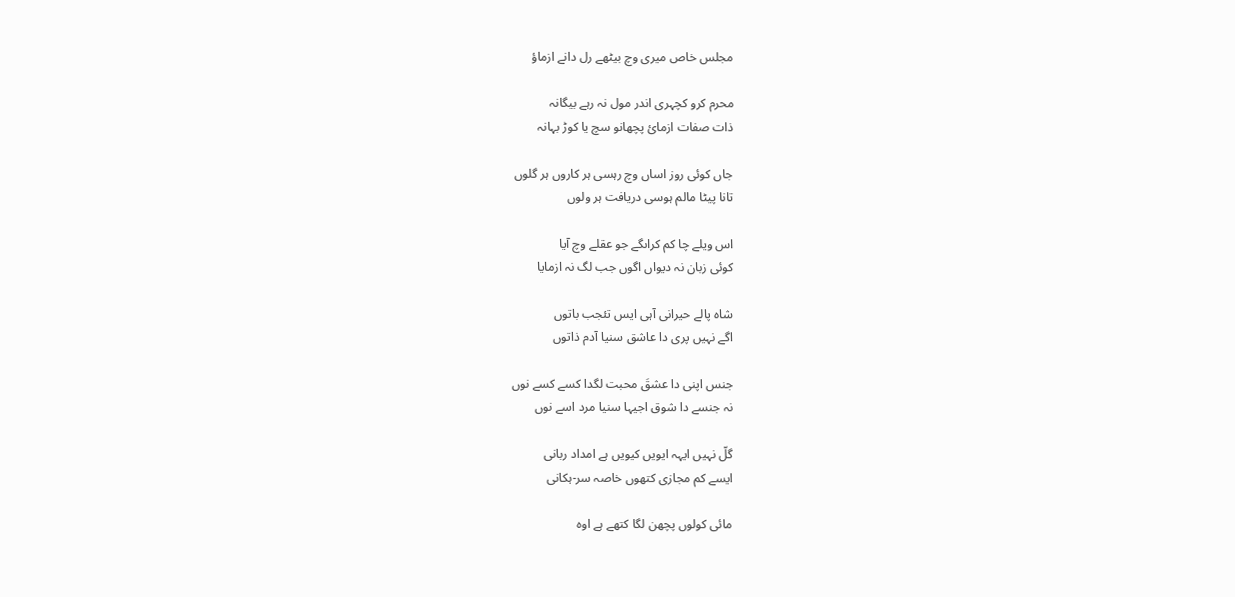مجلس خاص میری وچ بیٹھے رل دانے ازماؤ

محرم کرو کچہری اندر مول نہ رہے بیگانہ
ذات صفات ازمائ پچھانو سچ یا کوڑ بہانہ

جاں کوئی روز اساں وچ رہسی ہر کاروں ہر گلوں
تانا پیٹا مالم ہوسی دریافت ہر ولوں

اس ویلے چا کم کراںگے جو عقلے وچ آیا
کوئی زبان نہ دیواں اگوں جب لگ نہ ازمایا

شاہ پالے حیرانی آہی ایس تئجب باتوں
اگے نہیں پری دا عاشق سنیا آدم ذاتوں

جنس اپنی دا عشقَ محبت لگدا کسے کسے نوں
نہ جنسے دا شوق اجیہا سنیا مرد اسے نوں

گلّ نہیں ایہہ ایویں کیویں ہے امداد ربانی
ایسے کم مجازی کتھوں خاصہ سر-ہکانی

مائی کولوں پچھن لگا کتھے ہے اوہ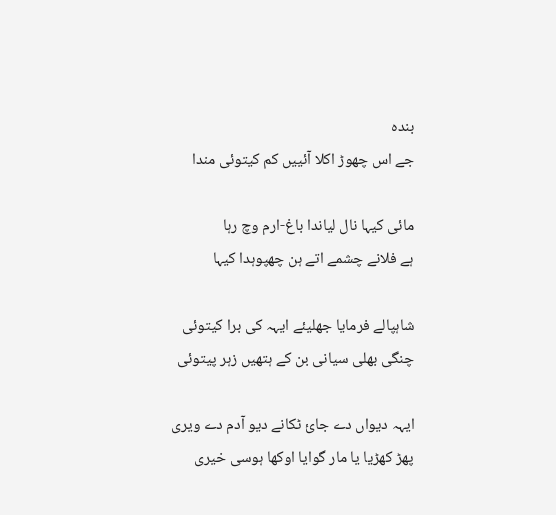بندہ
جے اس چھوڑ اکلا آئییں کم کیتوئی مندا

مائی کیہا نال لیاندا باغ-ارم وچ رہا
ہے فلانے چشمے اتے ہن چھپوہدا کیہا

شاہپالے فرمایا جھلیئے ایہہ کی برا کیتوئی
چنگی بھلی سیانی بن کے ہتھیں زہر پیتوئی

ایہہ دیواں دے جائ ٹکانے دیو آدم دے ویری
پھڑ کھڑیا یا مار گوایا اوکھا ہوسی خیری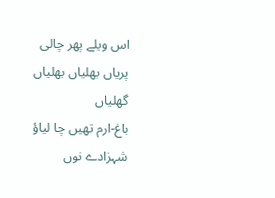اس ویلے پھر چالی پریاں بھلیاں بھلیاں گھلیاں
باغ-ارم تھیں چا لیاؤ شہزادے نوں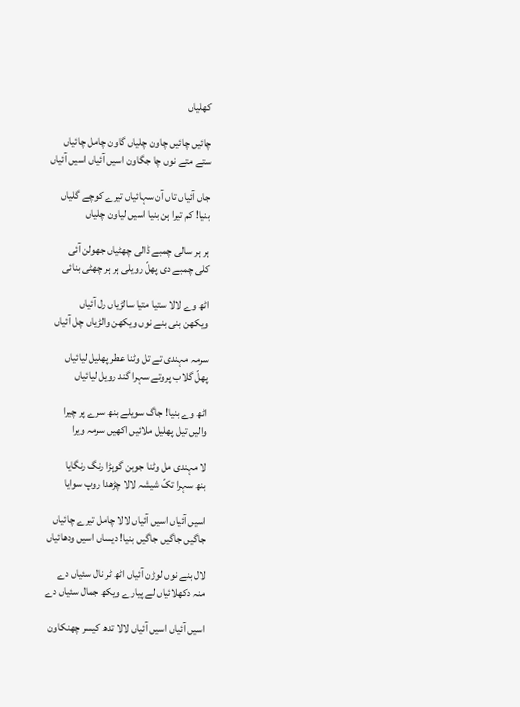کھلیاں

چائیں چائیں چاون چلیاں گاون چامل چائیاں
ستے متے نوں چا جگاون اسیں آئیاں اسیں آئیاں

جاں آئیاں تاں آن سہائیاں تیرے کوچے گلیاں
بنیا! کم تیرا ہن بنیا اسیں لیاون چلیاں

ہر ہر سالی چمبے ڈالی چھٹیاں جھولن آئی
کلی چمبے دی پھلّ رویلی ہر ہر چھٹی بنائی

اٹھ وے لالا ستیا متیا سالڑیاں رل آئیاں
ویکھن بنی بنے نوں ویکھن والڑیاں چل آئیاں

سرمہ مہندی تے تل وٹنا عطر پھلیل لیائیاں
پھلّ گلاب پروتے سہرا گند رویل لیائیاں

اٹھ وے بنیا! جاگ سویلے بنھ سرے پر چیرا
والیں تیل پھلیل ملائیں اکھیں سرمہ ویرا

لا مہندی مل وٹنا جوبن گوہڑا رنگ رنگایا
بنھ سہرا تکّ شیشہ لالا چڑھدا روپ سوایا

اسیں آئیاں اسیں آئیاں لالا چامل تیرے چائیاں
جاگیں جاگیں جاگیں بنیا! دیساں اسیں ودھائیاں

لال بنے نوں لوڑن آئیاں اٹھ ٹر نال سئیاں دے
منہ دکھلائیاں لے پیارے ویکھ جمال سئیاں دے

اسیں آئیاں اسیں آئیاں لالا تدھ کیسر چھنکاون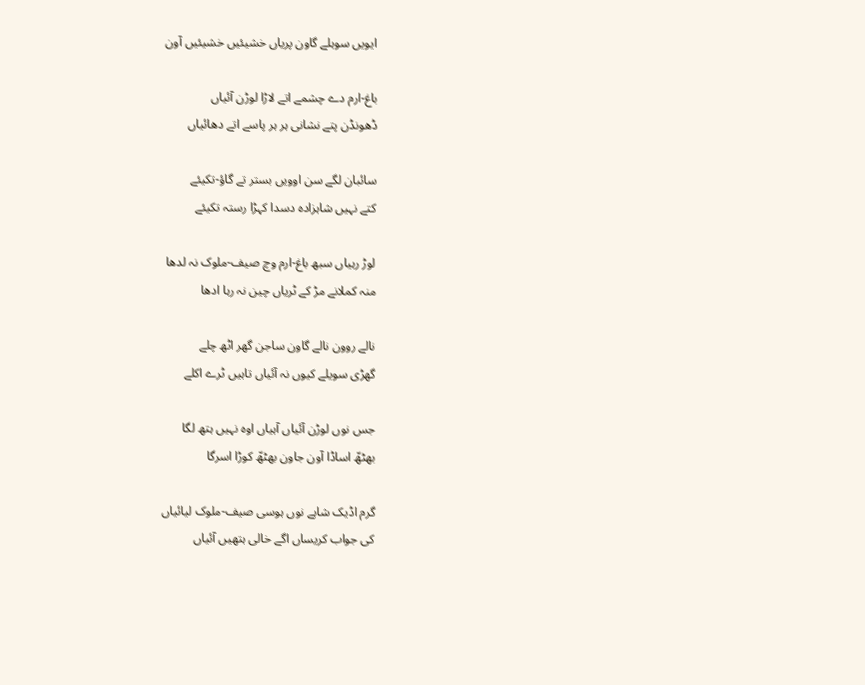ایویں سوہلے گاون پریاں خشیئیں خشیئیں آون

باغ-ارم دے چشمے اتے لاڑا لوڑن آئیاں
ڈھونڈن پتے نشانی ہر ہر پاسے اتے دھائیاں

سائبان لگے سن اوویں بستر تے گاؤ-تکیئے
کتے نہیں شاہزادہ دسدا کہڑا رستہ تکیئے

لوڑ رہیاں سبھ باغ-ارم وچ صیف-ملوک نہ لدھا
منہ کملانے مڑ کے ٹریاں چین نہ رہا ادھا

نالے روون نالے گاون ساجن گھر اٹھ چلے
گھڑی سویلے کیوں نہ آئیاں تاہیں ٹرے اکلے

جس نوں لوڑن آئیاں آہیاں اوہ نہیں ہتھ لگا
بھٹھّ اساڈا آون جاون بھٹھّ کوڑا اسرگا

گرم اڈیک شاہے نوں ہوسی صیف-ملوک لیائیاں
کی جواب کریساں اگے خالی ہتھیں آئیاں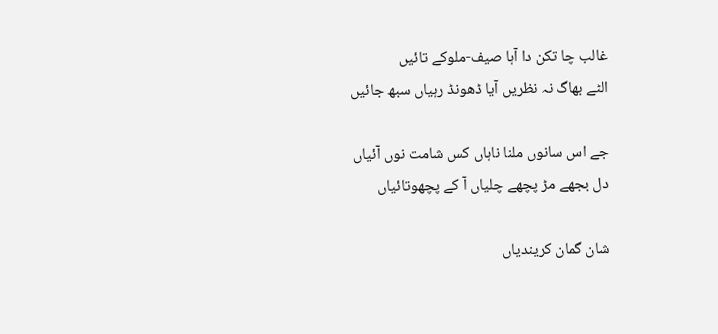غالب چا تکن دا آہا صیف-ملوکے تائیں
الٹے بھاگ نہ نظریں آیا ڈھونڈ رہیاں سبھ جائیں

جے اس سانوں ملنا ناہاں کس شامت نوں آئیاں
دل بجھے مڑ پچھے چلیاں آ کے پچھوتائیاں

شان گمان کریندیاں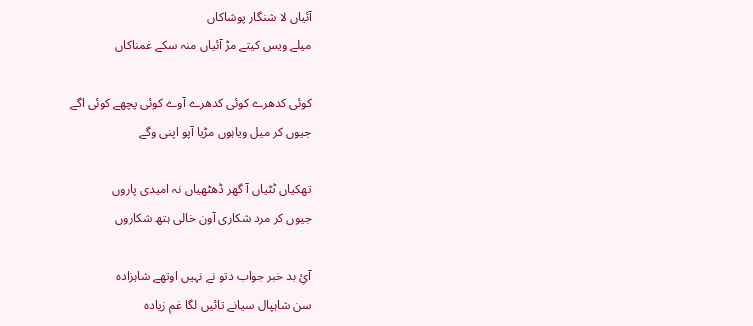آئیاں لا شنگار پوشاکاں
میلے ویس کیتے مڑ آئیاں منہ سکے غمناکاں

کوئی کدھرے کوئی کدھرے آوے کوئی پچھے کوئی اگے
جیوں کر میل ویاہوں مڑیا آپو اپنی وگے

تھکیاں ٹٹیاں آ گھر ڈھٹھیاں نہ امیدی پاروں
جیوں کر مرد شکاری آون خالی ہتھ شکاروں

آئِ بد خبر جواب دتو نے نہیں اوتھے شاہزادہ
سن شاہپال سیانے تائیں لگا غم زیادہ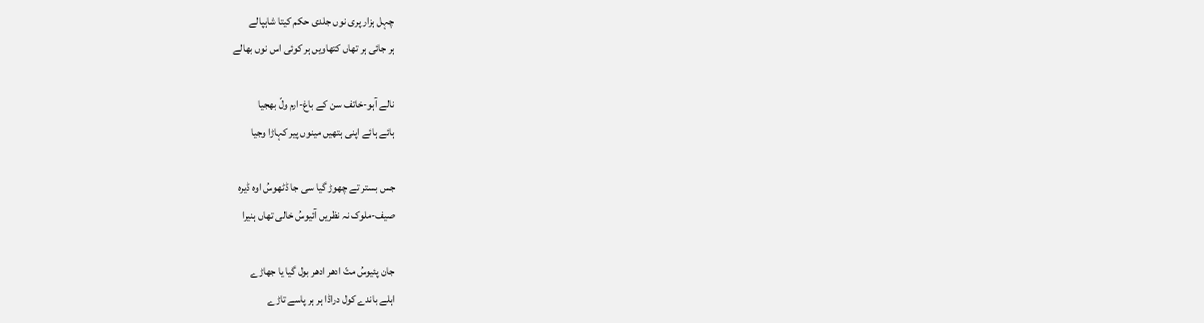چہل ہزار پری نوں جلدی حکم کیتا شاہپالے
ہر جائی ہر تھاں کتھاویں ہر کوئی اس نوں بھالے

نالے آہو-خاتف سن کے باغ-ارم ولّ بھجیا
ہائے ہائے اپنی ہتھیں مینوں پیر کہاڑا وجیا

جس بستر تے چھوڑ گیا سی جا ڈٹھوسُ اوہ ڈیرہ
صیف-ملوک نہ نظریں آئیوسُ خالی تھاں ہنیرا

جان پئیوسُ متّ ادھر ادھر بول گیا یا جھاڑے
اہلے باندے کول دراڈا ہر ہر پاسے تاڑے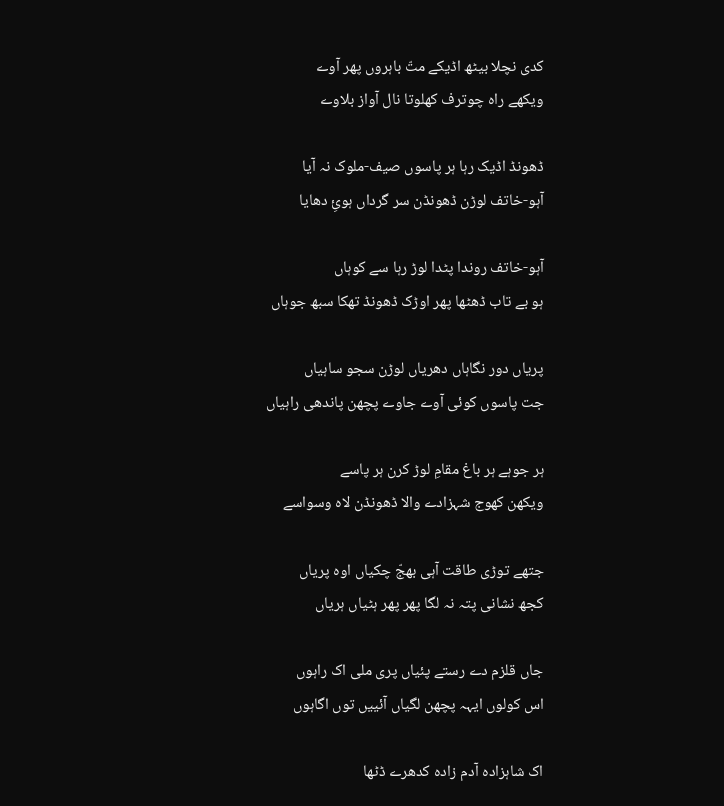کدی نچلا بیٹھ اڈیکے متّ باہروں پھر آوے
ویکھے راہ چوترف کھلوتا نال آواز بلاوے

ڈھونڈ اڈیک رہا ہر پاسوں صیف-ملوک نہ آیا
آہو-خاتف لوڑن ڈھونڈن سر گرداں ہوئِ دھایا

آہو-خاتف روندا پٹدا لوڑ رہا سے کوہاں
ہو بے تاب ڈھٹھا پھر اوڑک ڈھونڈ تھکا سبھ جوہاں

پریاں دور نگاہاں دھریاں لوڑن سجو ساہیاں
جت پاسوں کوئی آوے جاوے پچھن پاندھی راہیاں

ہر جوہے ہر باغ مقامِ لوڑ کرن ہر پاسے
ویکھن کھوج شہزادے والا ڈھونڈن لاہ وسواسے

جتھے توڑی طاقت آہی بھجّ چکیاں اوہ پریاں
کجھ نشانی پتہ نہ لگا پھر پھر ہٹیاں ہریاں

جاں قلزم دے رستے پئیاں پری ملی اک راہوں
اس کولوں ایہہ پچھن لگیاں آئییں توں اگاہوں

اک شاہزادہ آدم زادہ کدھرے ڈٹھا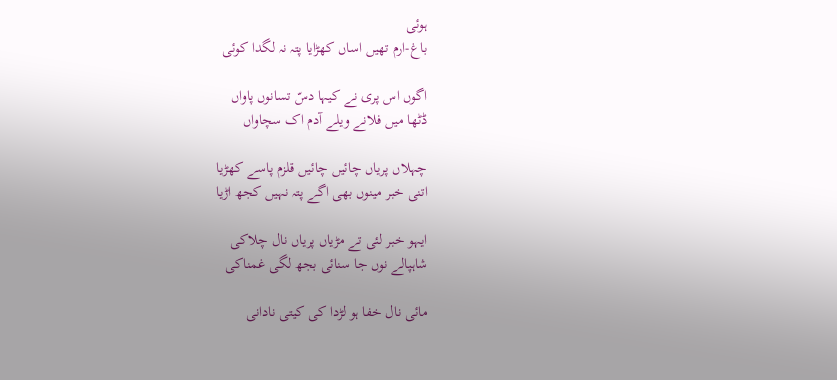ہوئی
باغ-ارم تھیں اساں کھڑایا پتہ نہ لگدا کوئی

اگوں اس پری نے کیہا دسّ تسانوں پاواں
ڈٹھا میں فلانے ویلے آدم اک سچاواں

چہلاں پریاں چائیں چائیں قلزم پاسے کھڑیا
اتنی خبر مینوں بھی اگے پتہ نہیں کجھ اڑیا

ایہو خبر لئی تے مڑیاں پریاں نال چلاکی
شاہپالے نوں جا سنائی بجھ لگی غمناکی

مائی نال خفا ہو لڑدا کی کیتی نادانی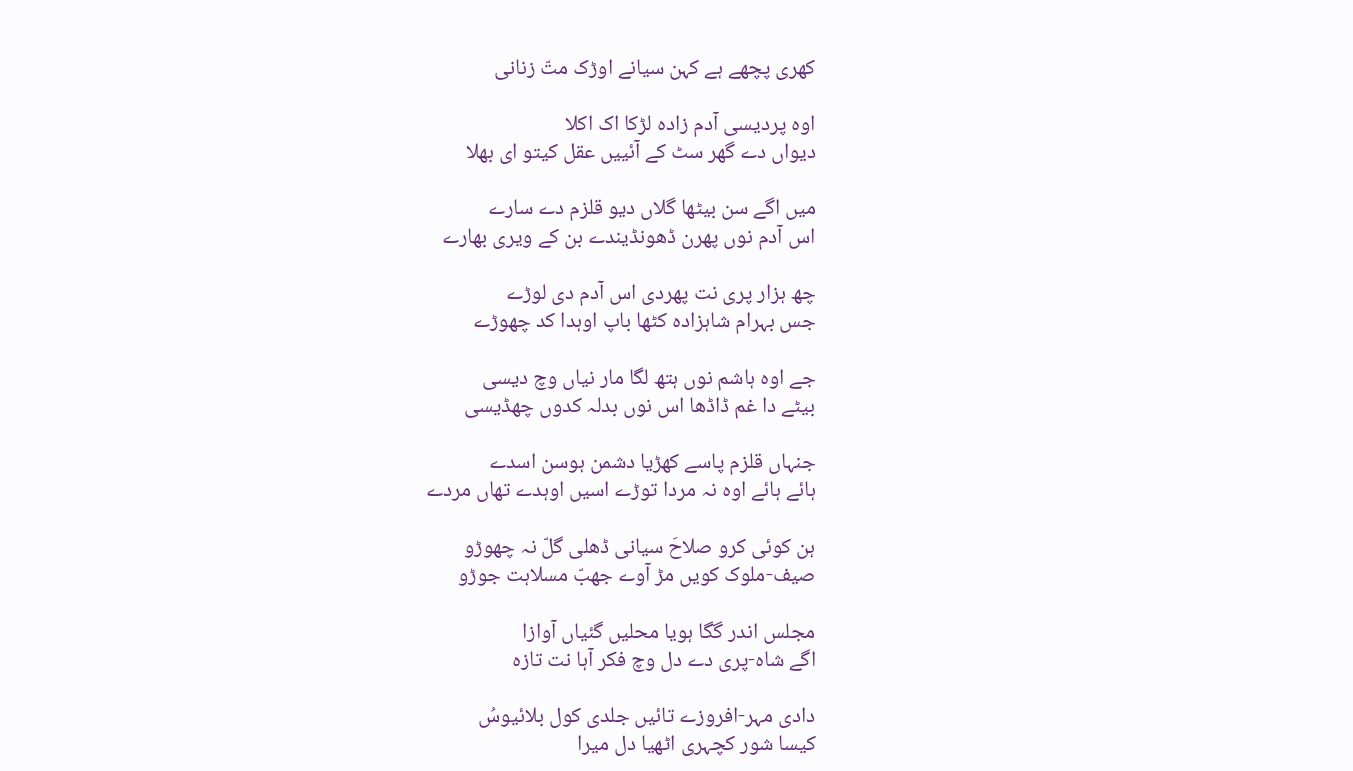کھری پچھے ہے کہن سیانے اوڑک متّ زنانی

اوہ پردیسی آدم زادہ لڑکا اک اکلا
دیواں دے گھر سٹ کے آئییں عقل کیتو ای بھلا

میں اگے سن بیٹھا گلاں دیو قلزم دے سارے
اس آدم نوں پھرن ڈھونڈیندے بن کے ویری بھارے

چھ ہزار پری نت پھردی اس آدم دی لوڑے
جس بہرام شاہزادہ کٹھا باپ اوہدا کد چھوڑے

جے اوہ ہاشم نوں ہتھ لگا مار نیاں وچ دیسی
بیٹے دا غم ڈاڈھا اس نوں بدلہ کدوں چھڈیسی

جنہاں قلزم پاسے کھڑیا دشمن ہوسن اسدے
ہائے ہائے اوہ نہ مردا توڑے اسیں اوہدے تھاں مردے

ہن کوئی کرو صلاحَ سیانی ڈھلی گلّ نہ چھوڑو
صیف-ملوک کویں مڑ آوے جھبّ مسلاہت جوڑو

مجلس اندر گگا ہویا محلیں گئیاں آوازا
اگے شاہ-پری دے دل وچ فکر آہا نت تازہ

دادی مہر-افروزے تائیں جلدی کول بلائیوسُ
کیسا شور کچہری اٹھیا دل میرا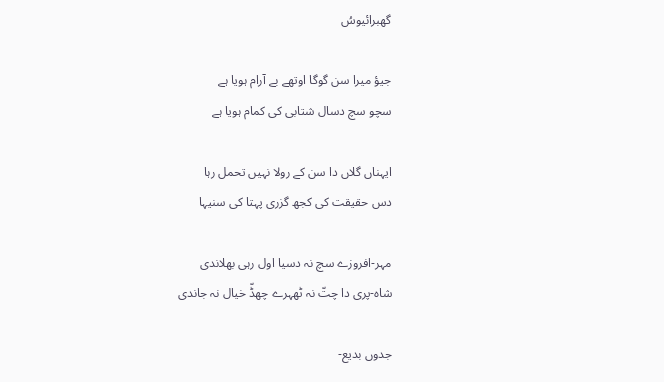گھبرائیوسُ

جیؤ میرا سن گوگا اوتھے بے آرام ہویا ہے
سچو سچ دسال شتابی کی کمام ہویا ہے

ایہناں گلاں دا سن کے رولا نہیں تحمل رہا
دس حقیقت کی کجھ گزری پہتا کی سنیہا

مہر-افروزے سچ نہ دسیا اول رہی بھلاندی
شاہ-پری دا چتّ نہ ٹھہرے چھڈّ خیال نہ جاندی

جدوں بدیع-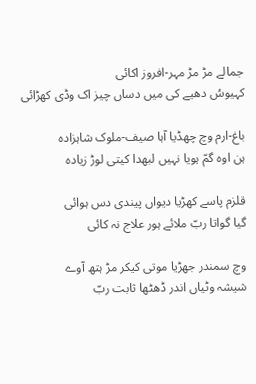جمالے مڑ مڑ مہر-افروز اکائی
کہیوسُ دھیے کی میں دساں چیز اک وڈی کھڑائی

باغ-ارم وچ چھڈیا آہا صیف-ملوک شاہزادہ
ہن اوہ گمّ ہویا نہیں لبھدا کیتی لوڑ زیادہ

قلزم پاسے کھڑیا دیواں پیندی دس ہوائی
گیا گواتا ربّ ملائے ہور علاج نہ کائی

وچ سمندر جھڑیا موتی کیکر مڑ ہتھ آوے
شیشہ وٹیاں اندر ڈھٹھا ثابت ربّ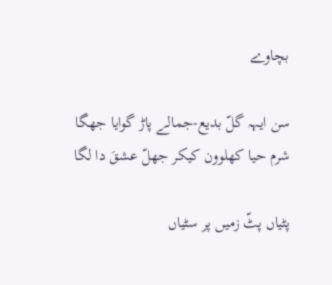بچاوے

سن ایہہ گلّ بدیع-جمالے پاڑ گوایا جھگا
شرم حیا کھلوون کیکر جھلّ عشقَ دا لگا

پٹیاں پٹّ زمیں پر سٹیاں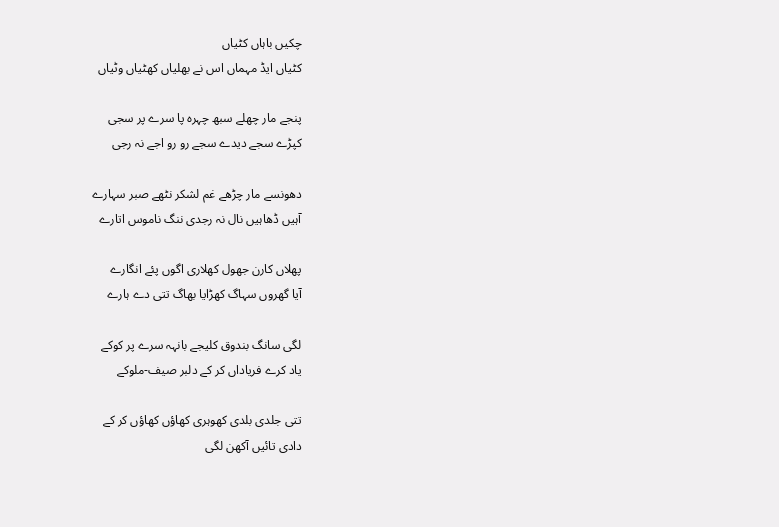چکیں باہاں کٹیاں
کٹیاں ایڈ مہماں اس نے بھلیاں کھٹیاں وٹیاں

پنجے مار چھلے سبھ چہرہ پا سرے پر سجی
کپڑے سجے دیدے سجے رو رو اجے نہ رجی

دھونسے مار چڑھے غم لشکر نٹھے صبر سہارے
آہیں ڈھاہیں نال نہ رجدی ننگ ناموس اتارے

پھلاں کارن جھول کھلاری اگوں پئے انگارے
آیا گھروں سہاگ کھڑایا بھاگ تتی دے ہارے

لگی سانگ بندوق کلیجے بانہہ سرے پر کوکے
یاد کرے فریاداں کر کے دلبر صیف-ملوکے

تتی جلدی بلدی کھوہری کھاؤں کھاؤں کر کے
دادی تائیں آکھن لگی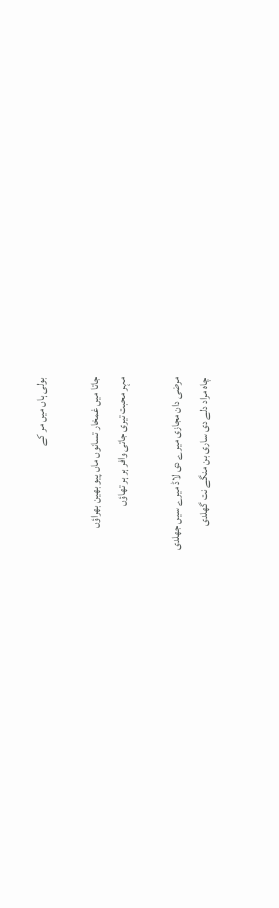بولی ہاں میں مر کے

جاتا میں غمخار تسانوں ماں پیو بھین بھراؤں
مہر محبت تیری جاتی وافر ہر ہر تھاؤں

مرضی دان مجازی میرے دی لاڈ میرے سیں جھلدی
چاہ مراد دلے دی ساری بن منگے نت گھلدی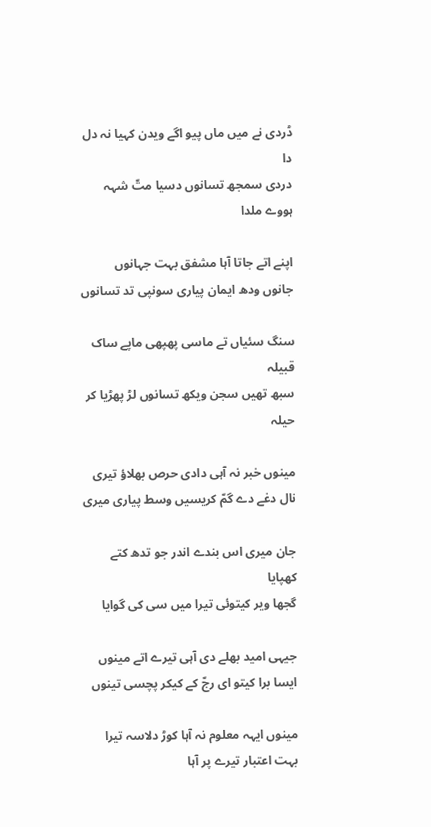ڈردی نے میں ماں پیو اگے ویدن کہیا نہ دل دا
دردی سمجھ تسانوں دسیا متّ شہہ ہووے ملدا

اپنے اتے جاتا آہا مشفق بہت جہانوں
جانوں ودھ ایمان پیاری سونپی تد تسانوں

سنگ سئیاں تے ماسی پھپھی ماپے ساک قبیلہ
سبھ تھیں سجن ویکھ تسانوں لڑ پھڑیا کر حیلہ

مینوں خبر نہ آہی دادی حرص بھلاؤ تیری
نال دغے دے گمّ کریسیں وسط پیاری میری

جان میری اس بندے اندر جو تدھ کتے کھپایا
گجھا ویر کیتوئی تیرا میں سی کی گوایا

جیہی امید بھلے دی آہی تیرے اتے مینوں
ایسا برا کیتو ای رجّ کے کیکر پچسی تینوں

مینوں ایہہ معلوم نہ آہا کوڑ دلاسہ تیرا
بہت اعتبار تیرے پر آہا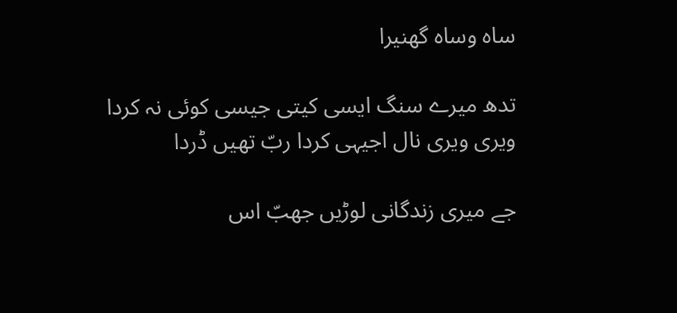ساہ وساہ گھنیرا

تدھ میرے سنگ ایسی کیتی جیسی کوئی نہ کردا
ویری ویری نال اجیہی کردا ربّ تھیں ڈردا

جے میری زندگانی لوڑیں جھبّ اس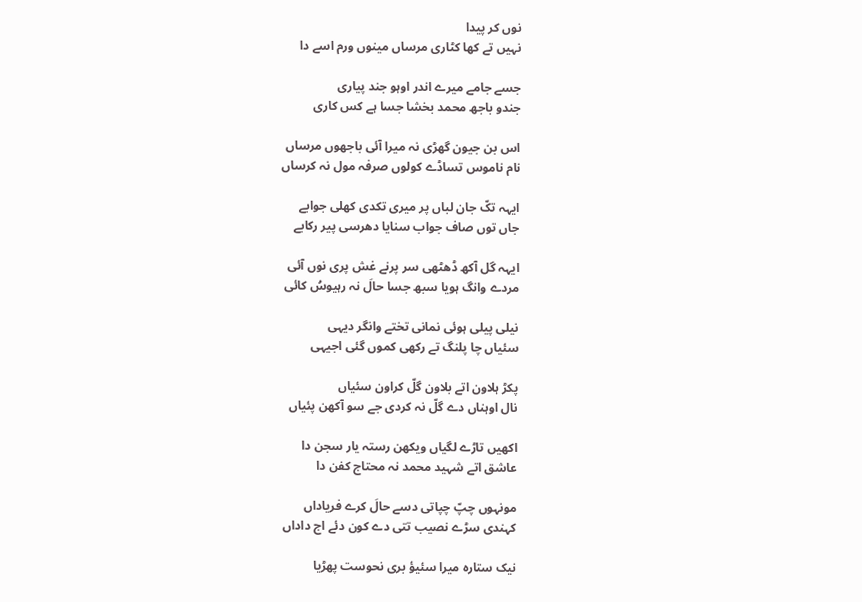نوں کر پیدا
نہیں تے کھا کٹاری مرساں مینوں ورم اسے دا

جسے جامے میرے اندر اوہو جند پیاری
جندو باجھ محمد بخشا جسا ہے کس کاری

اس بن جیون گھڑی نہ میرا آئی باجھوں مرساں
نام ناموس تساڈے کولوں صرفہ مول نہ کرساں

ایہہ تکّ جان لباں پر میری تکدی کھلی جوابے
جاں توں صاف جواب سنایا دھرسی پیر رکابے

ایہہ گل آکھ ڈھٹھی سر پرنے غش پری نوں آئی
مردے وانگ ہویا سبھ جسا حالَ نہ رہیوسُ کائی

نیلی پیلی ہوئی نمانی تختے وانگر دیہی
سئیاں چا پلنگ تے رکھی کموں گئی اجیہی

پکڑ ہلاون اتے بلاون گلّ کراون سئیاں
نال اوہناں دے گلّ نہ کردی جے سو آکھن پئیاں

اکھیں تاڑے لگیاں ویکھن رستہ یار سجن دا
عاشق اتے شہید محمد نہ محتاج کفن دا

مونہوں چپّ چپاتی دسے حالَ کرے فریاداں
کہندی سڑے نصیب تتی دے کون دئے اج داداں

نیک ستارہ میرا سئیؤ بری نحوست پھڑیا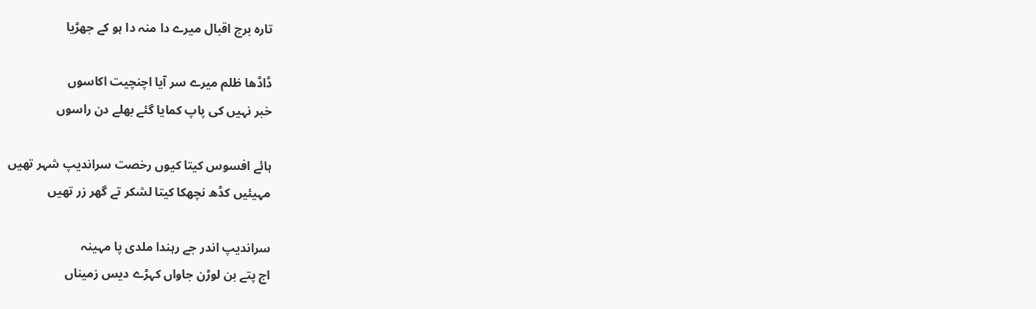تارہ برج اقبال میرے دا منہ دا ہو کے جھڑیا

ڈاڈھا ظلم میرے سر آیا اچنچیت اکاسوں
خبر نہیں کی پاپ کمایا گئے بھلے دن راسوں

ہائے افسوس کیتا کیوں رخصت سراندیپ شہر تھیں
مہیئیں کڈھ نچھکا کیتا لشکر تے گھر زر تھیں

سراندیپ اندر جے رہندا ملدی پا مہینہ
اج پتے بن لوڑن جاواں کہڑے دیس زمیناں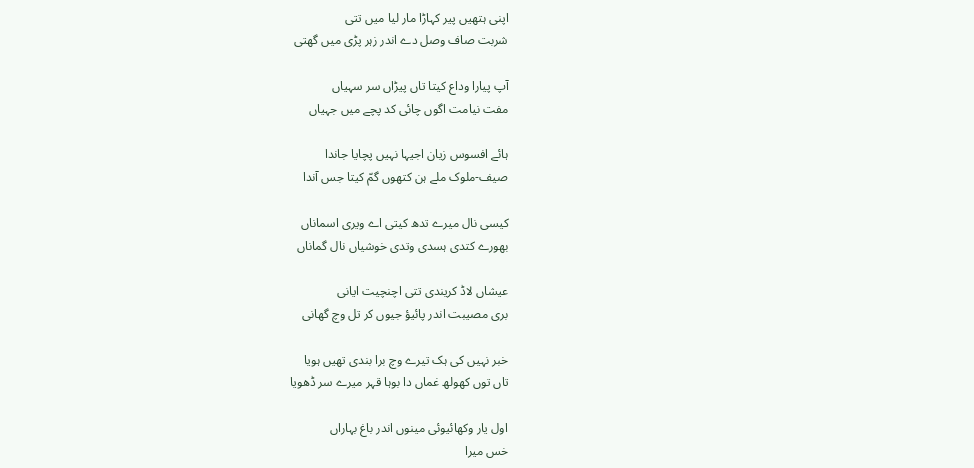اپنی ہتھیں پیر کہاڑا مار لیا میں تتی
شربت صاف وصل دے اندر زہر پڑی میں گھتی

آپ پیارا وداع کیتا تاں پیڑاں سر سہیاں
مفت نیامت اگوں چائی کد پچے میں جہیاں

ہائے افسوس زیان اجیہا نہیں پچایا جاندا
صیف-ملوک ملے ہن کتھوں گمّ کیتا جس آندا

کیسی نال میرے تدھ کیتی اے ویری اسماناں
بھورے کتدی ہسدی وتدی خوشیاں نال گماناں

عیشاں لاڈ کریندی تتی اچنچیت ایانی
بری مصیبت اندر پائیؤ جیوں کر تل وچ گھانی

خبر نہیں کی ہک تیرے وچ برا بندی تھیں ہویا
تاں توں کھولھ غماں دا بوہا قہر میرے سر ڈھویا

اول یار وکھائیوئی مینوں اندر باغ بہاراں
خس میرا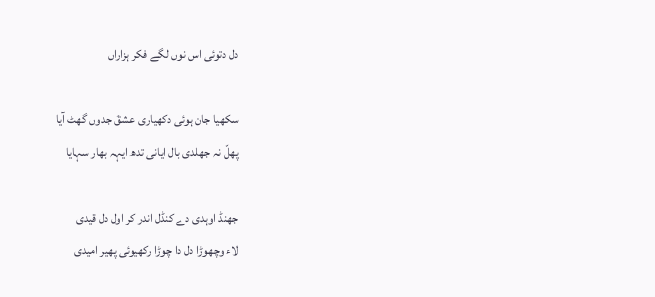دل دتوئی اس نوں لگے فکر ہزاراں

سکھیا جان ہوئی دکھیاری عشقَ جدوں گھٹ آیا
پھلّ نہ جھلدی بال ایانی تدھ ایہہ بھار سہایا

جھنڈ اوہدی دے کنڈل اندر کر اول دل قیدی
لاء وچھوڑا دل دا چوڑا رکھیوئی پھیر امیدی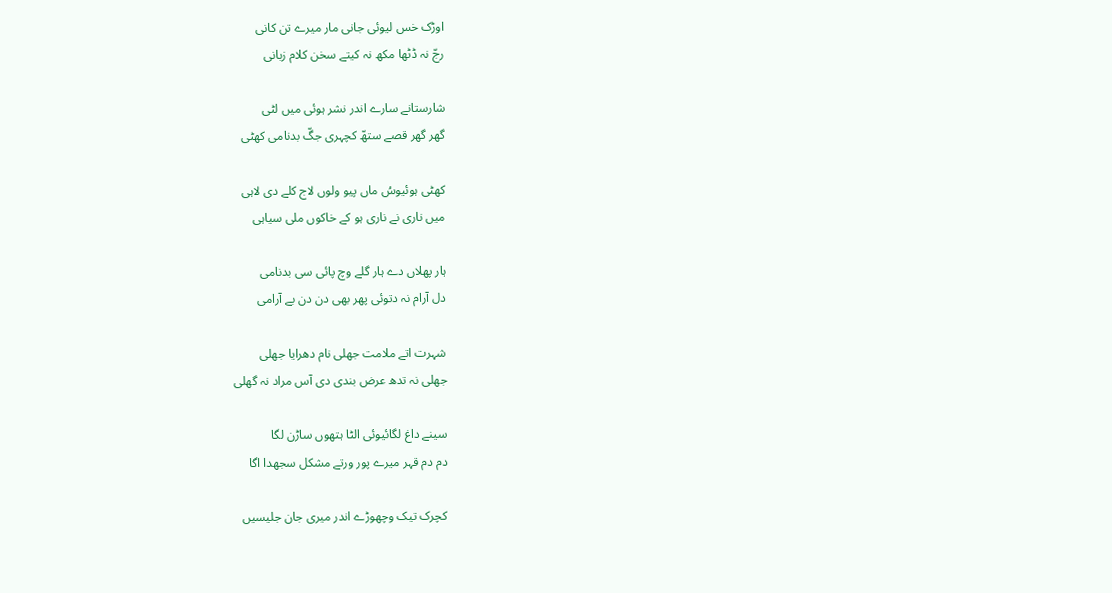اوڑک خس لیوئی جانی مار میرے تن کانی
رجّ نہ ڈٹھا مکھ نہ کیتے سخن کلام زبانی

شارستانے سارے اندر نشر ہوئی میں لٹی
گھر گھر قصے ستھّ کچہری جگّ بدنامی کھٹی

کھٹی ہوئیوسُ ماں پیو ولوں لاج کلے دی لاہی
میں ناری نے ناری ہو کے خاکوں ملی سیاہی

ہار پھلاں دے ہار گلے وچ پائی سی بدنامی
دل آرام نہ دتوئی پھر بھی دن دن بے آرامی

شہرت اتے ملامت جھلی نام دھرایا جھلی
جھلی نہ تدھ عرض بندی دی آس مراد نہ گھلی

سینے داغ لگائیوئی الٹا ہتھوں ساڑن لگا
دم دم قہر میرے پور ورتے مشکل سجھدا اگا

کچرک تیک وچھوڑے اندر میری جان جلیسیں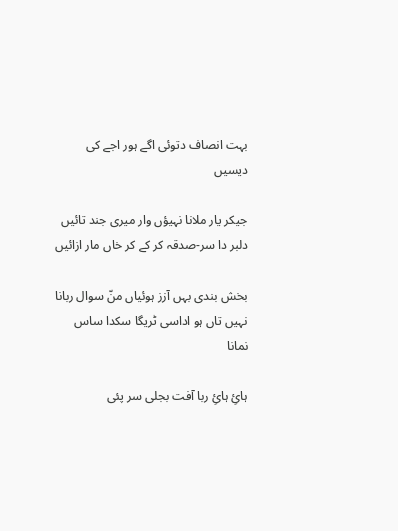بہت انصاف دتوئی اگے ہور اجے کی دیسیں

جیکر یار ملانا نہیؤں وار میری جند تائیں
دلبر دا سر-صدقہ کر کے کر خاں مار ازائیں

بخش بندی بہں آزز ہوئیاں منّ سوال ربانا
نہیں تاں ہو اداسی ٹریگا سکدا ساس نمانا

ہائِ ہائِ ربا آفت بجلی سر پئی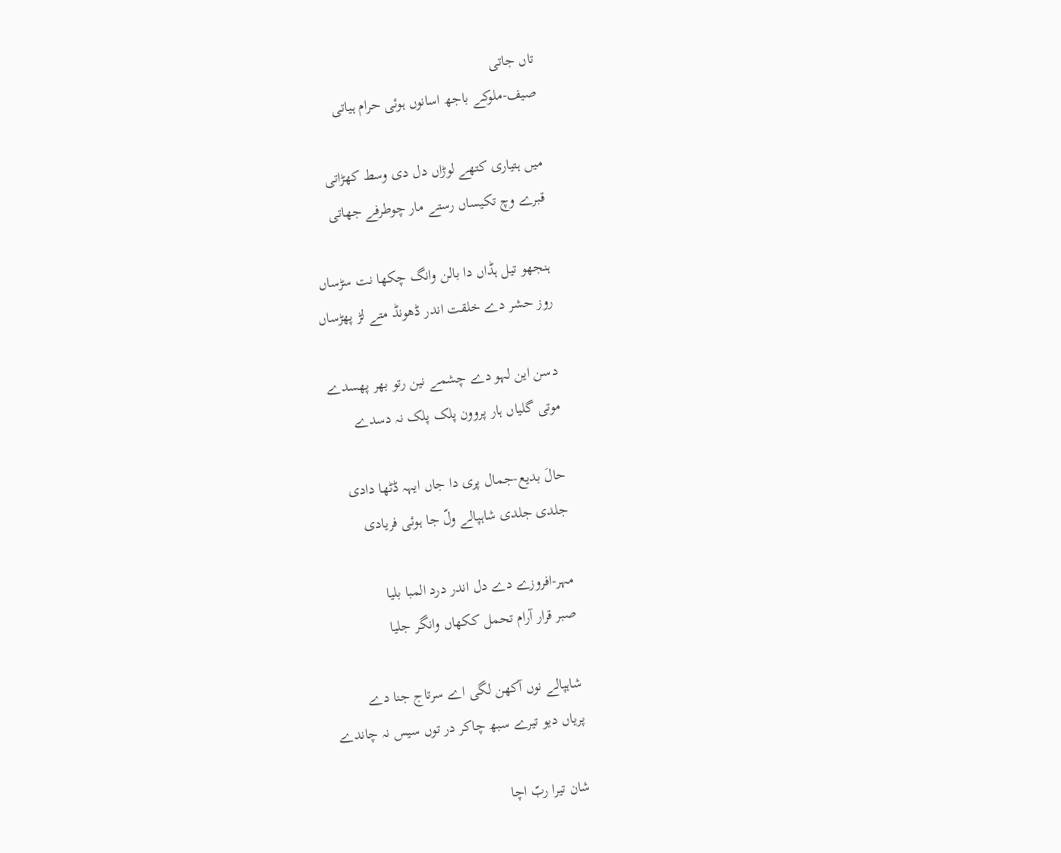تاں جاتی
صیف-ملوکے باجھ اسانوں ہوئی حرام ہیاتی

میں ہتیاری کتھے لوڑاں دل دی وسط کھڑاتی
قبرے وچ تکیساں رستے مار چوطرفے جھاتی

ہنجھو تیل ہڈاں دا بالن وانگ چکھا نت سڑساں
روز حشر دے خلقت اندر ڈھونڈ متے لڑ پھڑساں

دسن این لہو دے چشمے نین رتو بھر پھسدے
موتی گلیاں ہار پروون پلک پلک نہ دسدے

حالَ بدیع-جمال پری دا جاں ایہہ ڈٹھا دادی
جلدی جلدی شاہپالے ولّ جا ہوئی فریادی

مہر-افروزے دے دل اندر درد المبا بلیا
صبر قرار آرام تحمل ککھاں وانگر جلیا

شاہپالے نوں آکھن لگی اے سرتاج جنا دے
پریاں دیو تیرے سبھ چاکر در توں سیس نہ چاندے

شان تیرا ربّ اچا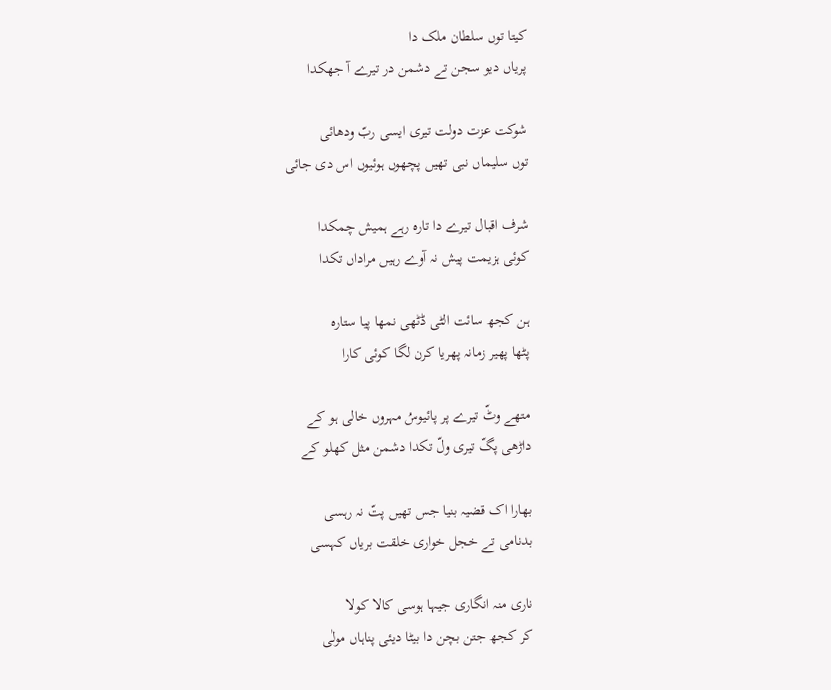کیتا توں سلطان ملک دا
پریاں دیو سجن تے دشمن در تیرے آ جھکدا

شوکت عزت دولت تیری ایسی ربّ ودھائی
توں سلیماں نبی تھیں پچھوں ہوئیوں اس دی جائی

شرف اقبال تیرے دا تارہ رہے ہمیش چمکدا
کوئی ہزیمت پیش نہ آوے رہیں مراداں تکدا

ہن کجھ سائت الٹی ڈٹھی نمھا پیا ستارہ
پٹھا پھیر زمانہ پھریا کرن لگا کوئی کارا

متھے وٹّ تیرے پر پائیوسُ مہروں خالی ہو کے
داڑھی پگّ تیری ولّ تکدا دشمن مثل کھلو کے

بھارا اک قضیہ بنیا جس تھیں پتّ نہ رہسی
بدنامی تے خجل خواری خلقت بریاں کہسی

ناری منہ انگاری جیہا ہوسی کالا کولا
کر کجھ جتن بچن دا بیٹا دیئی پناہاں مولٰی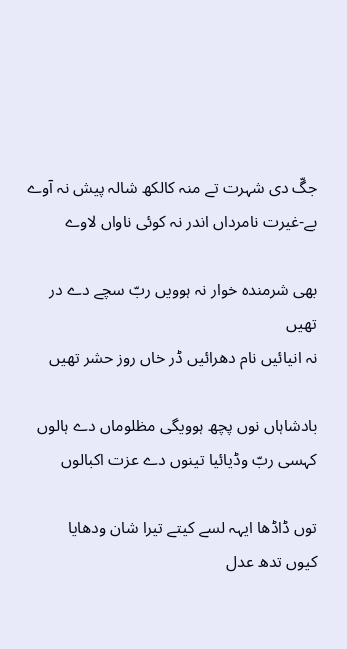جگّ دی شہرت تے منہ کالکھ شالہ پیش نہ آوے
بے-غیرت نامرداں اندر نہ کوئی ناواں لاوے

بھی شرمندہ خوار نہ ہوویں ربّ سچے دے در تھیں
نہ انیائیں نام دھرائیں ڈر خاں روز حشر تھیں

بادشاہاں نوں پچھ ہوویگی مظلوماں دے ہالوں
کہسی ربّ وڈیائیا تینوں دے عزت اکبالوں

توں ڈاڈھا ایہہ لسے کیتے تیرا شان ودھایا
کیوں تدھ عدل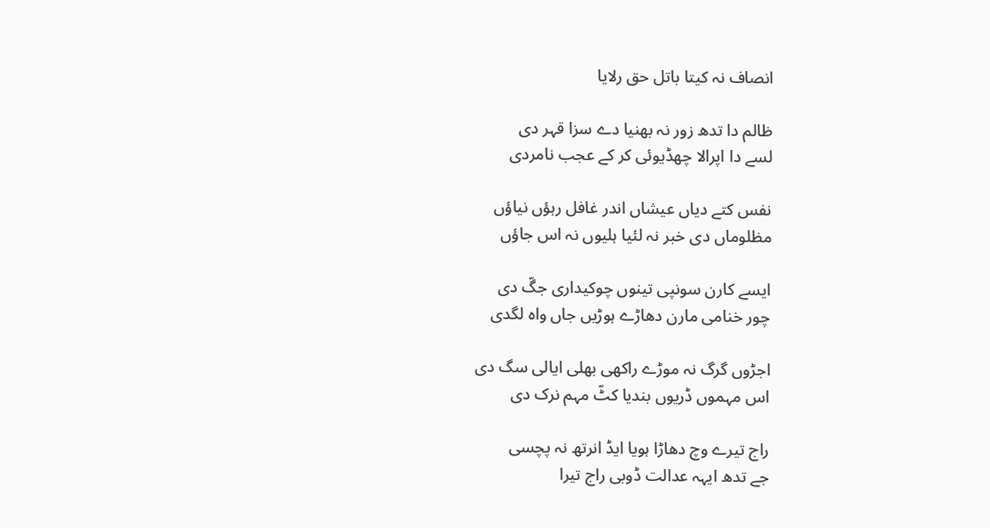انصاف نہ کیتا باتل حق رلایا

ظالم دا تدھ زور نہ بھنیا دے سزا قہر دی
لسے دا اپرالا چھڈیوئی کر کے عجب نامردی

نفس کتے دیاں عیشاں اندر غافل رہؤں نیاؤں
مظلوماں دی خبر نہ لئیا ہلیوں نہ اس جاؤں

ایسے کارن سونپی تینوں چوکیداری جگّ دی
چور خنامی مارن دھاڑے ہوڑیں جاں واہ لگدی

اجڑوں گرگ نہ موڑے راکھی بھلی ایالی سگ دی
اس مہموں ڈریوں بندیا کٹّ مہم نرک دی

راج تیرے وچ دھاڑا ہویا ایڈ انرتھ نہ پچسی
جے تدھ ایہہ عدالت ڈوبی راج تیرا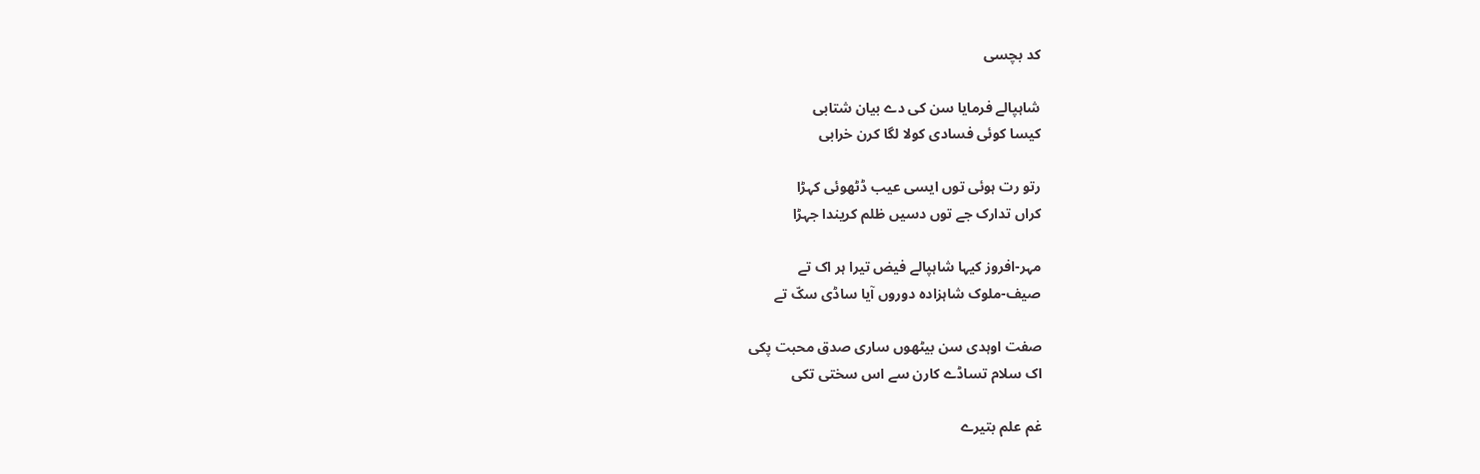کد بچسی

شاہپالے فرمایا سن کی دے بیان شتابی
کیسا کوئی فسادی کولا لگا کرن خرابی

رتو رت ہوئی توں ایسی عیب ڈٹھوئی کہڑا
کراں تدارک جے توں دسیں ظلم کریندا جہڑا

مہر-افروز کیہا شاہپالے فیض تیرا ہر اک تے
صیف-ملوک شاہزادہ دوروں آیا ساڈی سکّ تے

صفت اوہدی سن بیٹھوں ساری صدق محبت پکی
اک سلام تساڈے کارن سے اس سختی تکی

غم علم بتیرے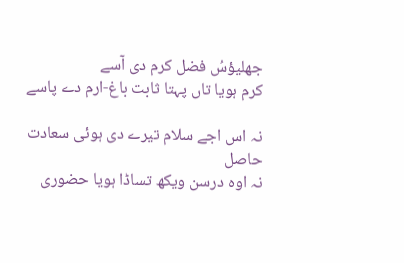جھلیؤسُ فضل کرم دی آسے
کرم ہویا تاں پہتا ثابت باغ-ارم دے پاسے

نہ اس اجے سلام تیرے دی ہوئی سعادت حاصل
نہ اوہ درسن ویکھ تساڈا ہویا حضوری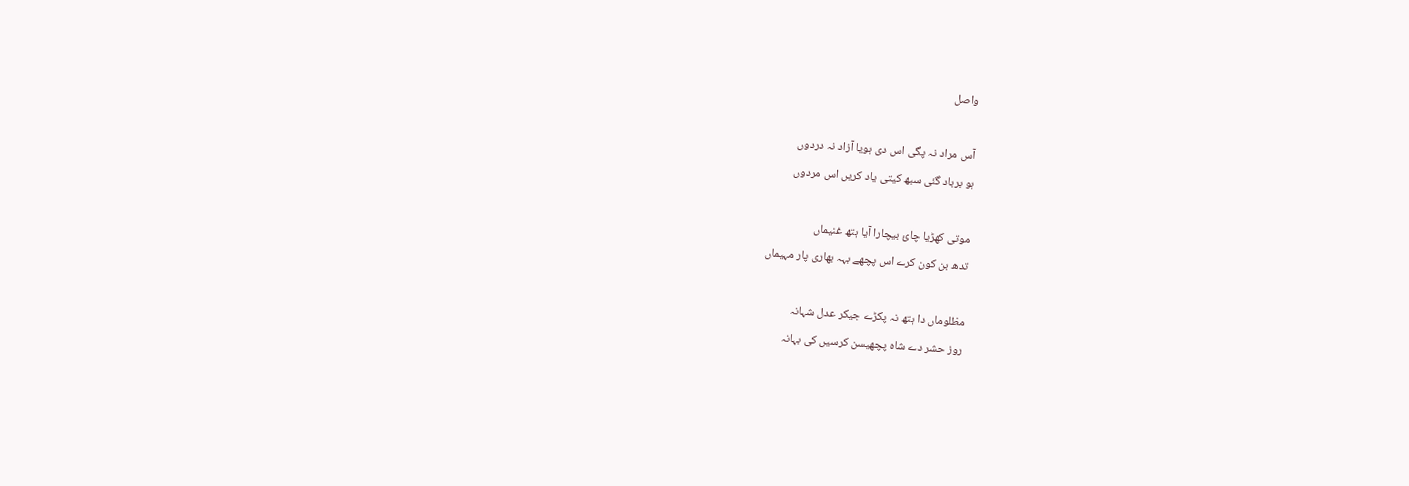واصل

آس مراد نہ پگی اس دی ہویا آزاد نہ دردوں
ہو برباد گئی سبھ کیتی یاد کریں اس مردوں

موتی کھڑیا چائ بیچارا آیا ہتھ غنیماں
تدھ بن کون کرے اس پچھے بہہ بھاری پار مہیماں

مظلوماں دا ہتھ نہ پکڑے جیکر عدل شہانہ
روز حشر دے شاہ پچھیسن کرسیں کی بہانہ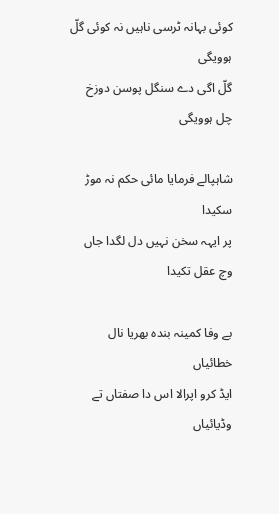کوئی بہانہ ٹرسی ناہیں نہ کوئی گلّ ہوویگی
گلّ اگی دے سنگل پوسن دوزخ چل ہوویگی

شاہپالے فرمایا مائی حکم نہ موڑ سکیدا
پر ایہہ سخن نہیں دل لگدا جاں وچ عقل تکیدا

بے وفا کمینہ بندہ بھریا نال خطائیاں
ایڈ کرو اپرالا اس دا صفتاں تے وڈیائیاں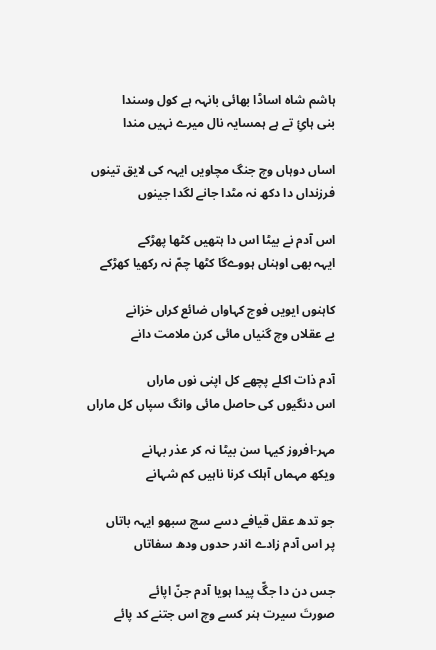ہاشم شاہ اساڈا بھائی بانہہ ہے کول وسندا
بنی ہائِ تے ہے ہمسایہ نال میرے نہیں مندا

اساں دوہاں وچ جنگ مچاویں ایہہ کی لایق تینوں
فرزنداں دا دکھ نہ مٹدا جانے لگدا جینوں

اس آدم نے بیٹا اس دا ہتھیں کٹھا پھڑکے
ایہہ بھی اوہناں ہووےگا کٹھا چمّ نہ رکھیا کھڑکے

کاہنوں ایویں فوج کہاواں ضائع کراں خزانے
بے عقلاں وچ گنیاں مائی کرن ملامت دانے

آدم ذات اکلے پچھے کل اپنی نوں ماراں
اس دنگیوں کی حاصل مائی وانگ سپاں کل ماراں

مہر-افروز کیہا سن بیٹا نہ کر عذر بہانے
ویکھ مہماں آہلک کرنا ناہیں کم شہانے

جو تدھ عقل قیافے دسے سچ سبھو ایہہ باتاں
پر اس آدم زادے اندر حدوں ودھ سفاتاں

جس دن دا جگّ پیدا ہویا آدم جنّ اپائے
صورتَ سیرت ہنر کسے وچ اس جتنے کد پائے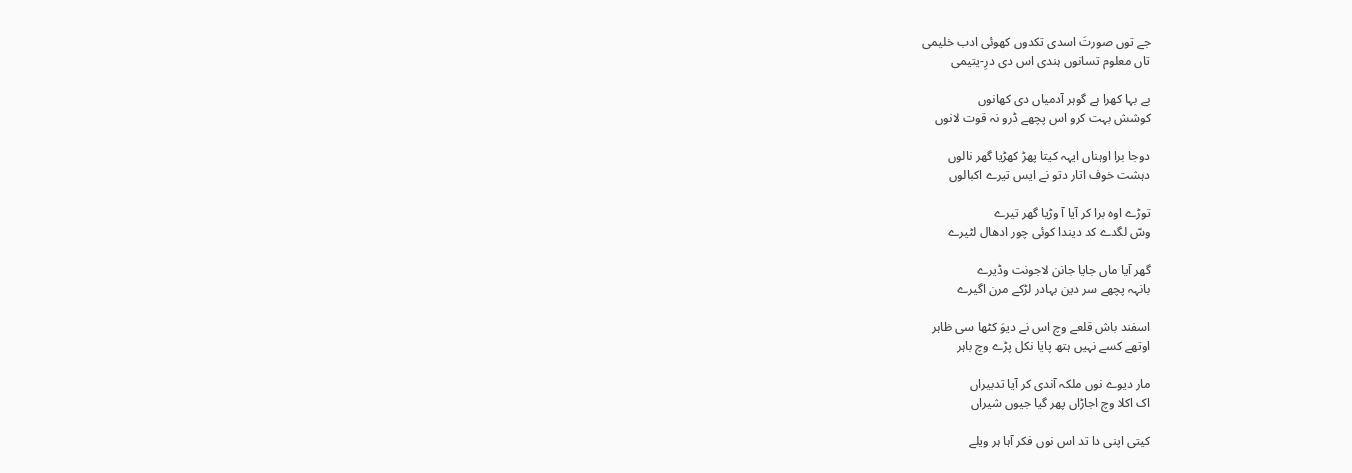جے توں صورتَ اسدی تکدوں کھوئی ادب خلیمی
تاں معلوم تسانوں ہندی اس دی درِ-یتیمی

بے بہا کھرا ہے گوہر آدمیاں دی کھانوں
کوشش بہت کرو اس پچھے ڈرو نہ قوت لانوں

دوجا برا اوہناں ایہہ کیتا پھڑ کھڑیا گھر نالوں
دہشت خوف اتار دتو نے ایس تیرے اکبالوں

توڑے اوہ برا کر آیا آ وڑیا گھر تیرے
وسّ لگدے کد دیندا کوئی چور ادھال لٹیرے

گھر آیا ماں جایا جانن لاجونت وڈیرے
بانہہ پچھے سر دین بہادر لڑکے مرن اگیرے

اسفند باش قلعے وچ اس نے دیوَ کٹھا سی ظاہر
اوتھے کسے نہیں ہتھ پایا نکل پڑے وچ باہر

مار دیوے نوں ملکہ آندی کر آیا تدبیراں
اک اکلا وچ اجاڑاں پھر گیا جیوں شیراں

کیتی اپنی دا تد اس نوں فکر آہا ہر ویلے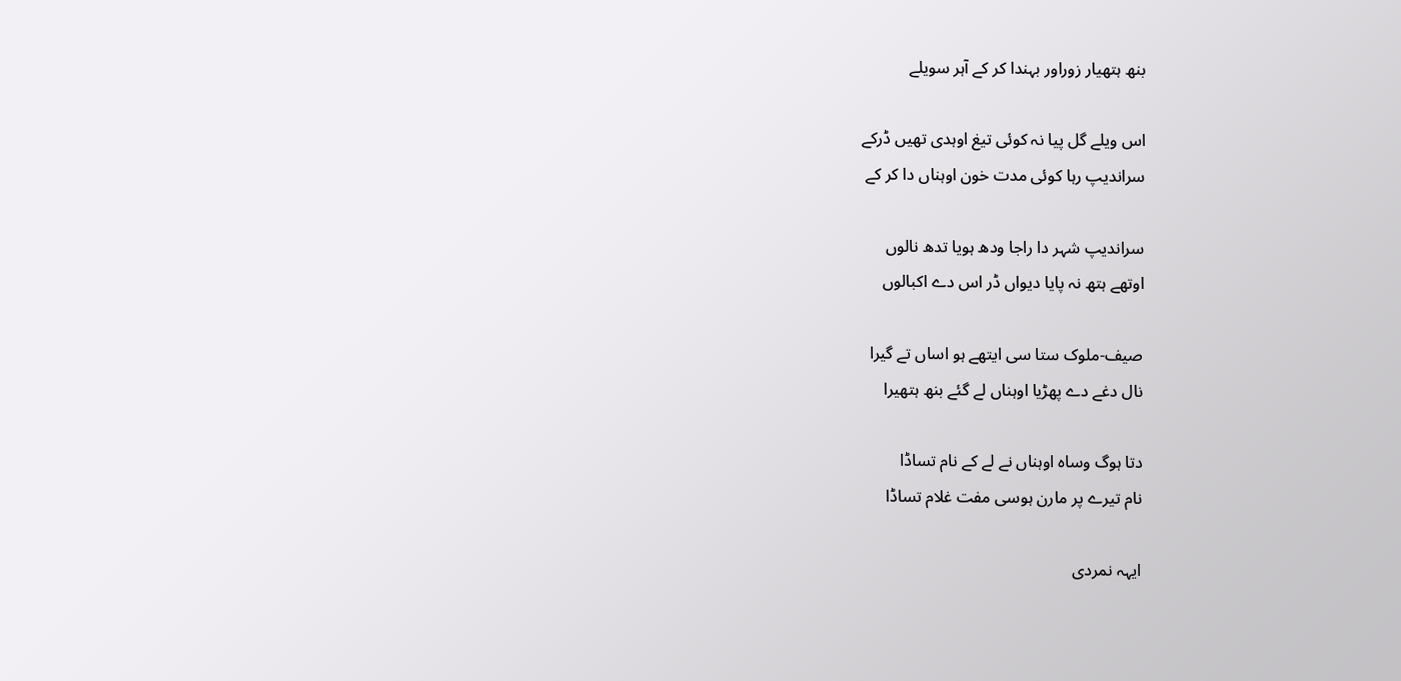بنھ ہتھیار زوراور بہندا کر کے آہر سویلے

اس ویلے گل پیا نہ کوئی تیغ اوہدی تھیں ڈرکے
سراندیپ رہا کوئی مدت خون اوہناں دا کر کے

سراندیپ شہر دا راجا ودھ ہویا تدھ نالوں
اوتھے ہتھ نہ پایا دیواں ڈر اس دے اکبالوں

صیف-ملوک ستا سی ایتھے ہو اساں تے گیرا
نال دغے دے پھڑیا اوہناں لے گئے بنھ ہتھیرا

دتا ہوگ وساہ اوہناں نے لے کے نام تساڈا
نام تیرے پر مارن ہوسی مفت غلام تساڈا

ایہہ نمردی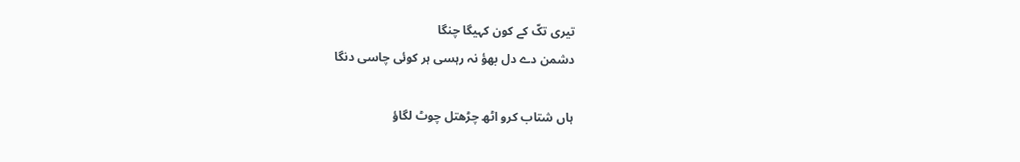تیری تکّ کے کون کہیگا چنگا
دشمن دے دل بھؤ نہ رہسی ہر کوئی چاسی دنگا

ہاں شتاب کرو اٹھ چڑھتل چوٹ لگاؤ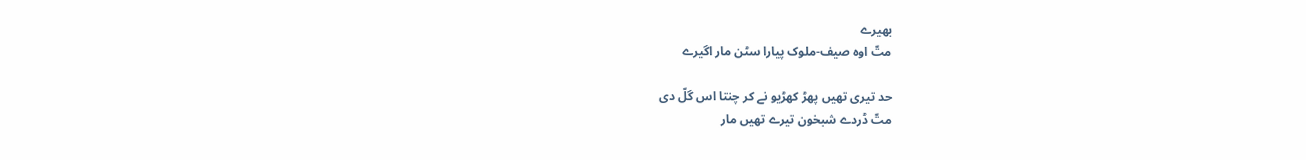بھیرے
متّ اوہ صیف-ملوک پیارا سٹن مار اگیرے

حد تیری تھیں پھڑ کھڑیو نے کر چنتا اس گلّ دی
متّ ڈردے شبخون تیرے تھیں مار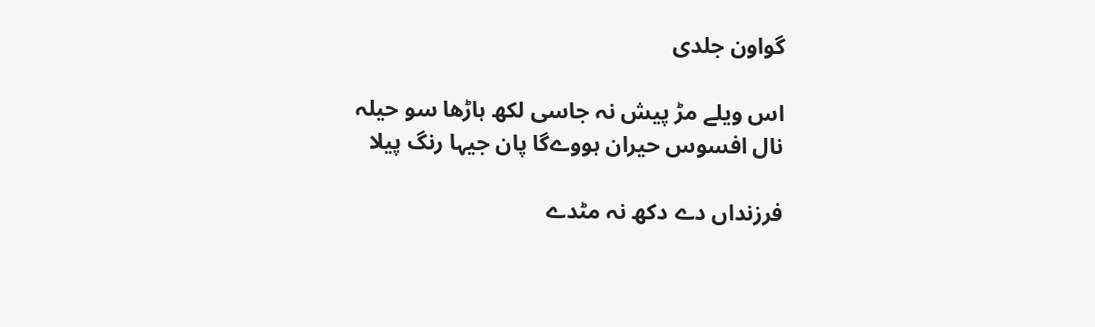گواون جلدی

اس ویلے مڑ پیش نہ جاسی لکھ ہاڑھا سو حیلہ
نال افسوس حیران ہووےگا پان جیہا رنگ پیلا

فرزنداں دے دکھ نہ مٹدے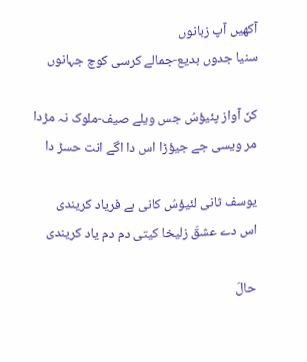آکھیں آپ زبانوں
سنیا جدوں بدیع-جمالے کرسی کوچ جہانوں

کنّ آواز پئیؤسُ جس ویلے صیف-ملوک نہ مڑدا
مر ویسی جے جیؤڑا اس دا اگے انت حسڑ دا

یوسف ثانی لئیؤسُ کانی ہے فریاد کریندی
اس دے عشقَ زلیخا کیتی دم دم یاد کریندی

حالَ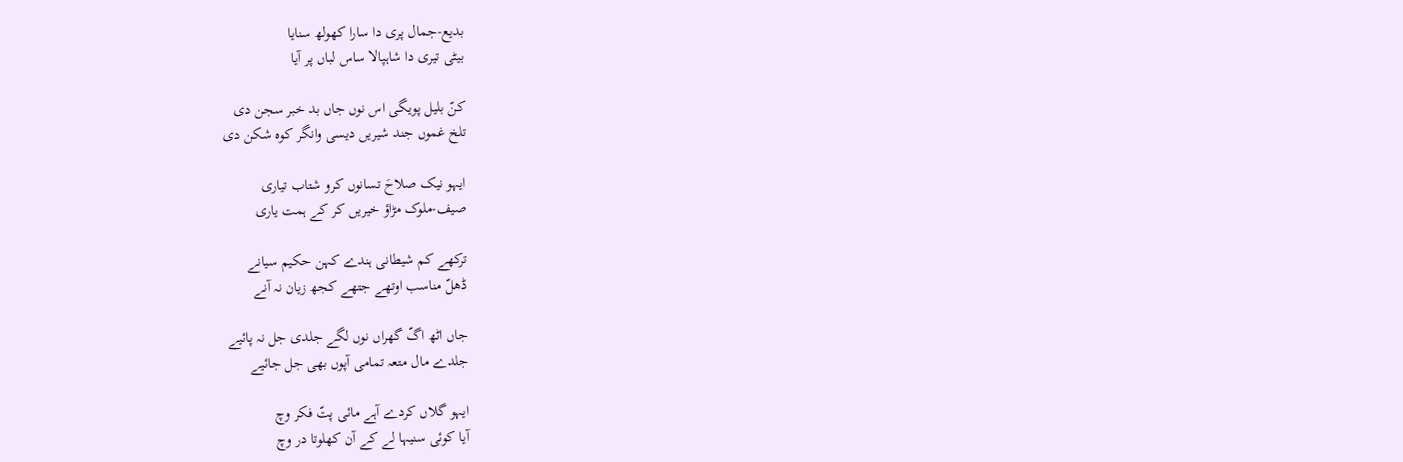بدیع-جمال پری دا سارا کھولھ سنایا
بیٹی تیری دا شاہپالا ساس لباں پر آیا

کنّ بلیل پویگی اس نوں جاں بد خبر سجن دی
تلخ غموں جند شیریں دیسی وانگر کوہ شکن دی

ایہو نیک صلاحَ تسانوں کرو شتاب تیاری
صیف-ملوک مڑاؤ خیریں کر کے ہمت یاری

ترکھے کم شیطانی ہندے کہن حکیم سیانے
ڈھلّ مناسب اوتھے جتھے کجھ زیان نہ آنے

جاں اٹھ اگّ گھراں نوں لگے جلدی جل نہ پائیے
جلدے مال متعہ تمامی آپوں بھی جل جائیے

ایہو گلاں کردے آہے مائی پتّ فکر وچ
آیا کوئی سنیہا لے کے آن کھلوتا در وچ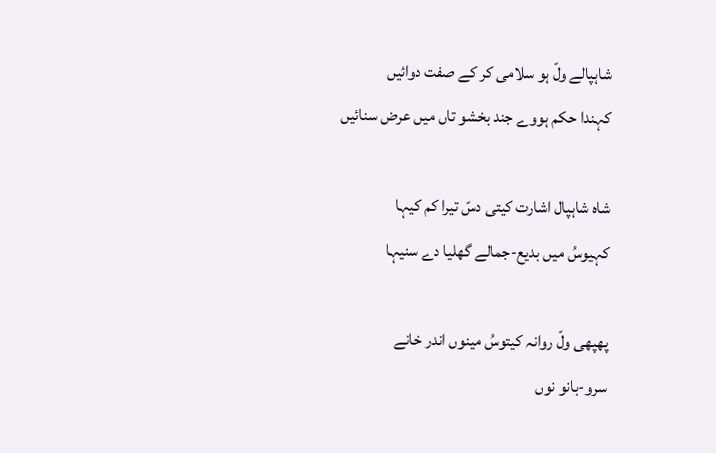شاہپالے ولّ ہو سلامی کر کے صفت دوائیں
کہندا حکم ہووے جند بخشو تاں میں عرض سنائیں

شاہ شاہپال اشارت کیتی دسّ تیرا کم کیہا
کہیوسُ میں بدیع-جمالے گھلیا دے سنیہا

پھپھی ولّ روانہ کیتوسُ مینوں اندر خانے
سرو-بانو نوں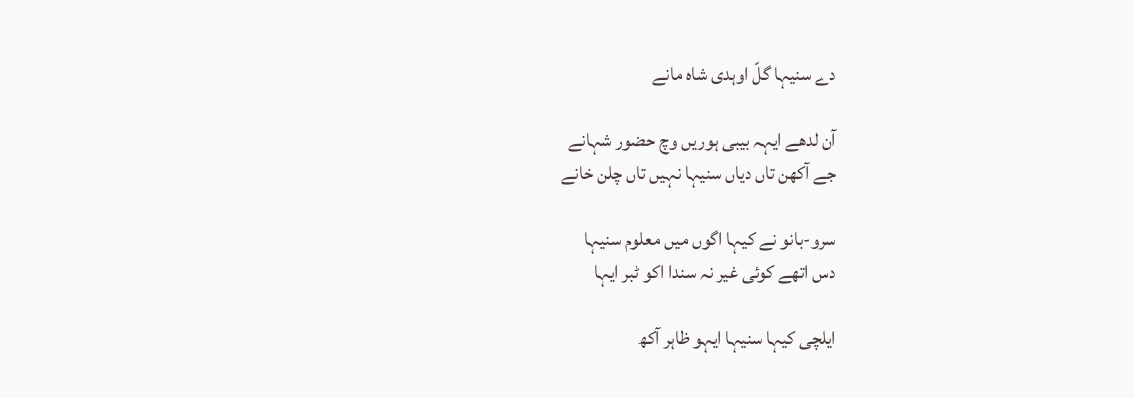دے سنیہا گلّ اوہدی شاہ مانے

آن لدھے ایہہ بیبی ہوریں وچ حضور شہانے
جے آکھن تاں دیاں سنیہا نہیں تاں چلن خانے

سرو-بانو نے کیہا اگوں میں معلوم سنیہا
دس اتھے کوئی غیر نہ سندا اکو ٹبر ایہا

ایلچی کیہا سنیہا ایہو ظاہر آکھ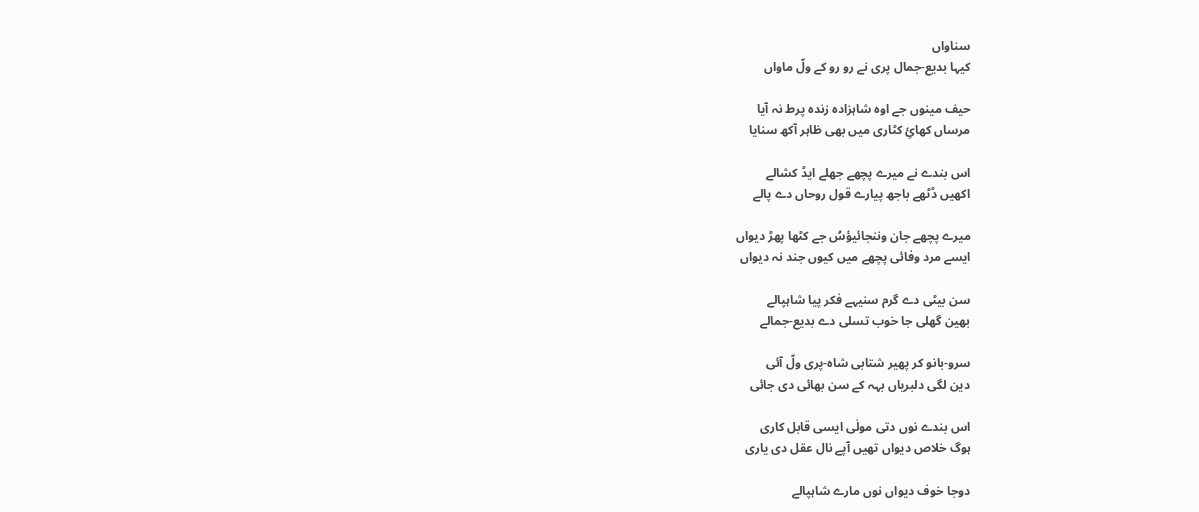سناواں
کیہا بدیع-جمال پری نے رو رو کے ولّ ماواں

حیف مینوں جے اوہ شاہزادہ زندہ پرط نہ آیا
مرساں کھائِ کٹاری میں بھی ظاہر آکھ سنایا

اس بندے نے میرے پچھے جھلے ایڈ کشالے
اکھیں ڈٹھے باجھ پیارے قول روحاں دے پالے

میرے پچھے جان وننجائیؤسُ جے کٹھا پھڑ دیواں
ایسے مرد وفائی پچھے میں کیوں جند نہ دیواں

سن بیٹی دے گرم سنیہے فکر پیا شاہپالے
بھین گھلی جا خوب تسلی دے بدیع-جمالے

سرو-بانو کر پھیر شتابی شاہ-پری ولّ آئی
دین لگی دلبریاں بہہ کے سن بھائی دی جائی

اس بندے نوں دتی مولٰی ایسی قابل کاری
ہوگ خلاص دیواں تھیں آپے نال عقل دی یاری

دوجا خوف دیواں نوں مارے شاہپالے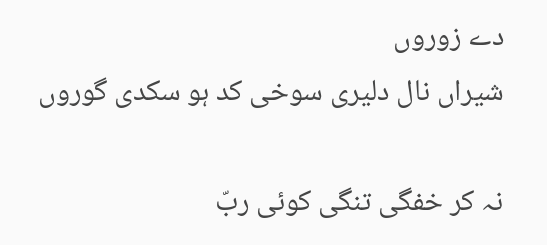دے زوروں
شیراں نال دلیری سوخی کد ہو سکدی گوروں

نہ کر خفگی تنگی کوئی ربّ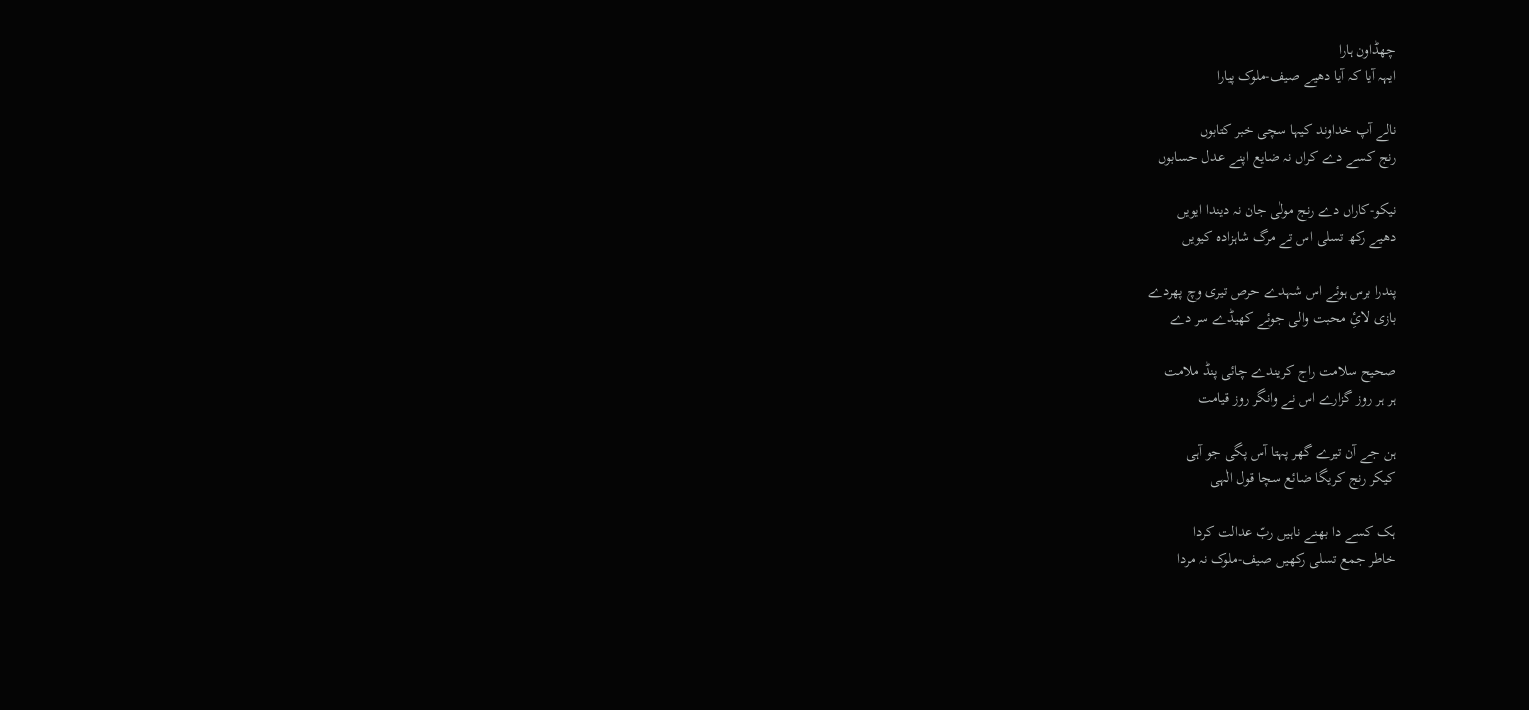چھڈاون ہارا
ایہہ آیا کہ آیا دھیے صیف-ملوک پیارا

نالے آپ خداوند کیہا سچی خبر کتابوں
رنج کسے دے کراں نہ ضایع اپنے عدل حسابوں

نیکو-کاراں دے رنج مولٰی جان نہ دیندا ایویں
دھیے رکھ تسلی اس تے مرگ شاہزادہ کیویں

پندرا برس ہوئے اس شہدے حرص تیری وچ پھردے
بازی لائِ محبت والی جوئے کھیڈے سر دے

صحیح سلامت راج کریندے چائی پنڈ ملامت
ہر ہر روز گزارے اس نے وانگر روز قیامت

ہن جے آن تیرے گھر پہتا آس پگی جو آہی
کیکر رنج کریگا ضائع سچا قول الٰہی

ہک کسے دا بھنے ناہیں ربّ عدالت کردا
خاطر جمع تسلی رکھیں صیف-ملوک نہ مردا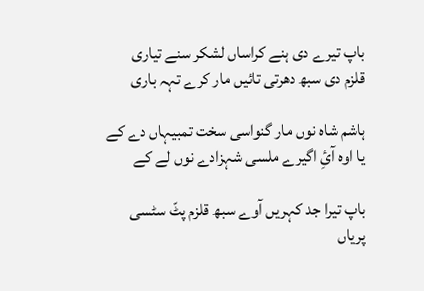باپ تیرے دی ہنے کراساں لشکر سنے تیاری
قلزم دی سبھ دھرتی تائیں مار کرے تہہ باری

ہاشم شاہ نوں مار گنواسی سخت تمبیہاں دے کے
یا اوہ آئِ اگیرے ملسی شہزادے نوں لے کے

باپ تیرا جد کہریں آوے سبھ قلزم پٹّ سٹسی
پریاں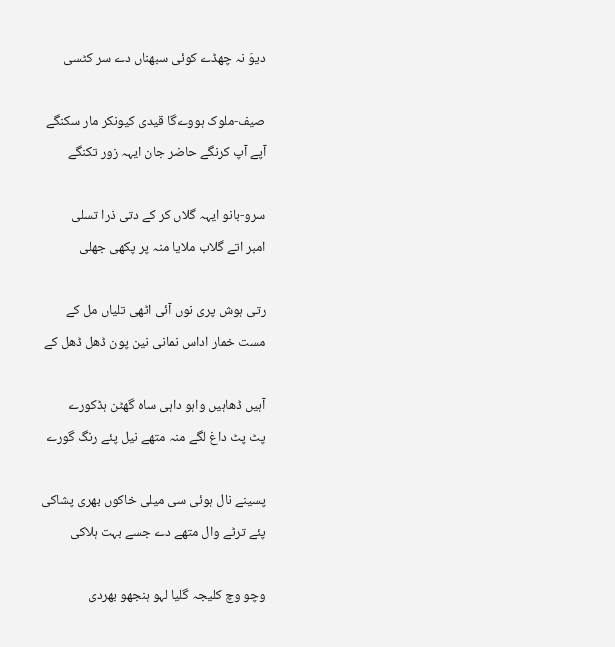دیوَ نہ چھڈے کوئی سبھناں دے سر کٹسی

صیف-ملوک ہووےگا قیدی کیونکر مار سکنگے
آپے آپ کرنگے حاضر جان ایہہ زور تکنگے

سرو-بانو ایہہ گلاں کر کے دتی ذرا تسلی
امبر اتے گلاب ملایا منہ پر پکھی جھلی

رتی ہوش پری نوں آئی اٹھی تلیاں مل کے
مست خمار اداس نمانی نین پون ڈھل ڈھل کے

آہیں ڈھاہیں واہو داہی ساہ گھٹن ہڈکورے
پٹ پٹ داغ لگے منہ متھے نیل پئے رنگ گورے

پسینے نال ہوئی سی میلی خاکوں بھری پشاکی
پئے ترٹے وال متھے دے جسے بہت ہلاکی

وچو وچ کلیجہ گلیا لہو ہنجھو بھردی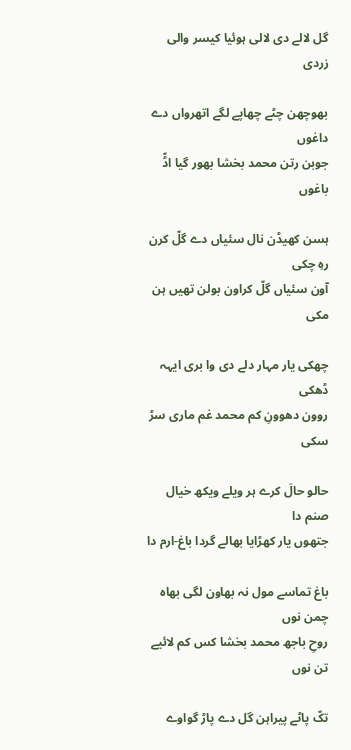گل لالے دی لالی ہوئیا کیسر والی زردی

بھوچھن چٹے چھاپے لگے اتھرواں دے داغوں
جوبن رتن محمد بخشا بھور گیا اڈّ باغوں

ہسن کھیڈن نال سئیاں دے گلّ کرن رہِ چکی
آون سئیاں گلّ کراون بولن تھیں ہن مکی

چھکی یار مہار دلے دی وا بری ایہہ ڈھکی
روون دھوونِ کم محمد غم ماری سڑ سکی

حالو حالَ کرے ہر ویلے ویکھ خیال صنم دا
جتھوں یار کھڑایا بھالے گردا باغ-ارم دا

باغ تماسے مول نہ بھاون لگی بھاہ چمن نوں
روحِ باجھ محمد بخشا کس کم لائیے تن نوں

تکّ پاٹے پیراہن گل دے پاڑ گواوے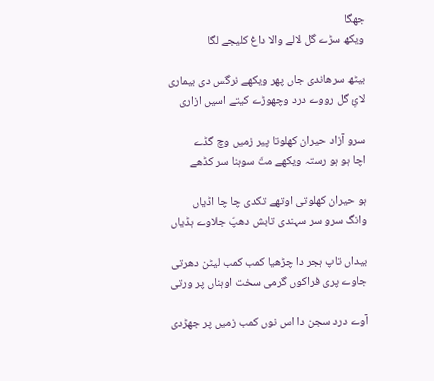جھگا
ویکھ سڑے گل لالے والا داغ کلیجے لگا

بیٹھ سرھاندی جاں پھر ویکھے نرگس دی بیماری
لائِ گل رووے درد وچھوڑے کیتے اسیں ازاری

سرو آزاد حیران کھلوتا پیر زمیں وچ گڈے
اچا ہو ہو رستہ ویکھے متّ سوہنا سر کڈھے

ہو حیران کھلوتی اوتھے تکدی چا چا اڈیاں
وانگ سرو سر سہندی تابش دھپّ جلاوے ہڈیاں

بیداں تاپ ہجر دا چڑھیا کمب کمب لیٹن دھرتی
جاوے پری فراکوں گرمی سخت اوہناں پر ورتی

آوے درد سجن دا اس نوں کمب زمیں پر جھڑدی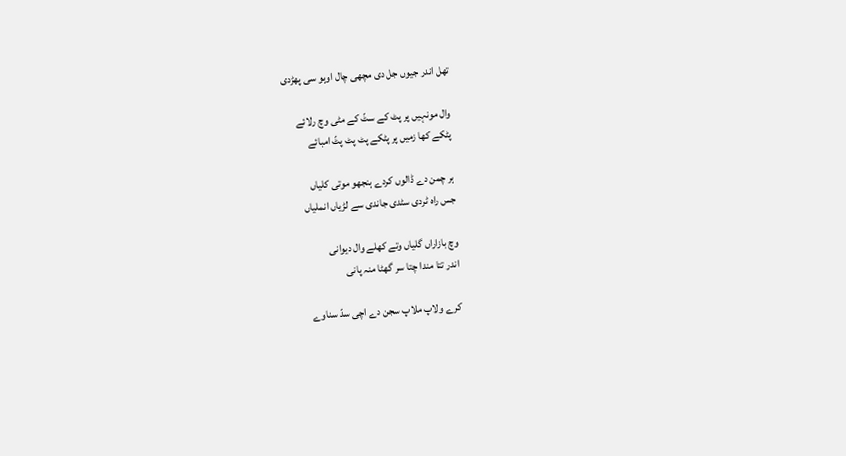تھل اندر جیوں جل دی مچھی چال اوہو سی پھڑدی

وال مونہیں پر پٹ کے سٹّ کے مٹی وچ رلائے
پٹکے کھا زمیں پر پٹکے پٹ پٹ پٹّ امبائے

ہر چمن دے ڈالوں کردے ہنجھو موتی کلیاں
جس راہ ٹردی سٹدی جاندی سے لڑیاں انملیاں

وچ بازاراں گلیاں وتے کھلے وال دیوانی
اندر تتا مندا چتا سر گھٹا منہ پانی

کرے ولاپ ملاپ سجن دے اچی سدّ سناوے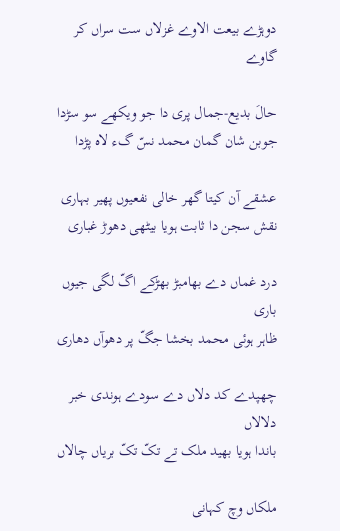دوہڑے بیعت الاوے غزلاں ست سراں کر گاوے

حالَ بدیع-جمال پری دا جو ویکھے سو سڑدا
جوبن شان گمان محمد نسّ گء لاہ پڑدا

عشقے آن کیتا گھر خالی نفعیوں پھیر بہاری
نقش سجن دا ثابت ہویا بیٹھی دھوڑ غباری

درد غماں دے بھامبڑ بھڑکے اگّ لگی جیوں باری
ظاہر ہوئی محمد بخشا جگّ پر دھوآں دھاری

چھپدے کد دلاں دے سودے ہوندی خبر دلالاں
باندا ہویا بھید ملک تے تکّ تکّ بریاں چالاں

ملکاں وچ کہانی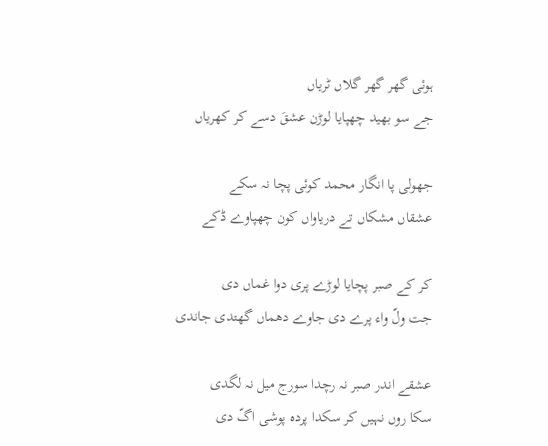ہوئی گھر گھر گلاں ٹریاں
جے سو بھید چھپایا لوڑن عشقَ دسے کر کھریاں

جھولی پا انگار محمد کوئی پچا نہ سکے
عشقاں مشکاں تے دریاواں کون چھپاوے ڈکے

کر کے صبر پچایا لوڑے پری دوا غماں دی
جت ولّ واء پرے دی جاوے دھماں گھتدی جاندی

عشقے اندر صبر نہ رچدا سورج میل نہ لگدی
سکا روں نہیں کر سکدا پردہ پوشی اگّ دی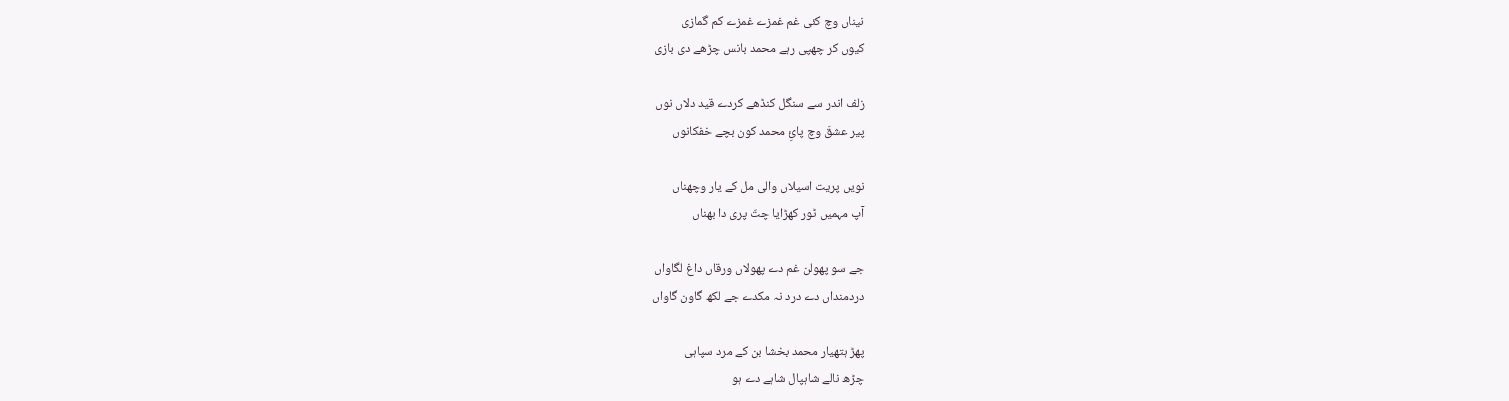نیناں وچ کئی غم غمزے غمزے کم گمازی
کیوں کر چھپی رہے محمد بانس چڑھے دی بازی

زلف اندر سے سنگل کنڈھے کردے قید دلاں نوں
پیر عشقَ وچ پائِ محمد کون بچے خفکانوں

نویں پریت اسیلاں والی مل کے یار وچھناں
آپ مہمیں ٹور کھڑایا چتّ پری دا بھناں

جے سو پھولن غم دے پھولاں ورقاں داغ لگاواں
دردمنداں دے درد نہ مکدے جے لکھ گاون گاواں

پھڑ ہتھیار محمد بخشا بن کے مرد سپاہی
چڑھ نالے شاہپال شاہے دے ہو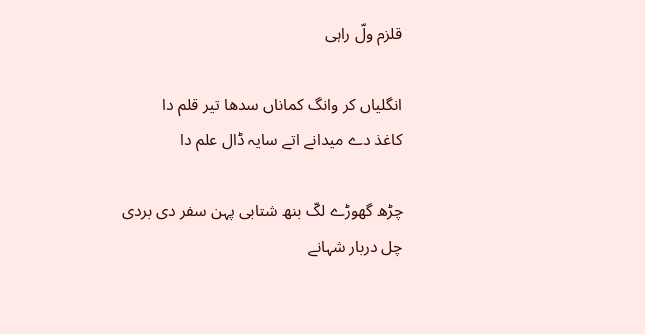قلزم ولّ راہی

انگلیاں کر وانگ کماناں سدھا تیر قلم دا
کاغذ دے میدانے اتے سایہ ڈال علم دا

چڑھ گھوڑے لکّ بنھ شتابی پہن سفر دی بردی
چل دربار شہانے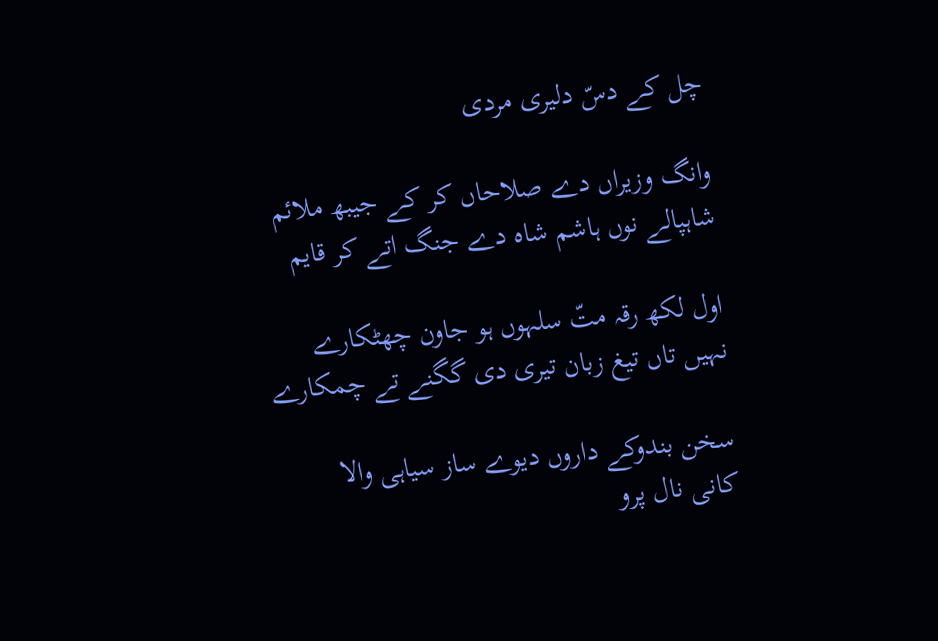چل کے دسّ دلیری مردی

وانگ وزیراں دے صلاحاں کر کے جیبھ ملائم
شاہپالے نوں ہاشم شاہ دے جنگ اتے کر قایم

اول لکھ رقہ متّ سلہوں ہو جاون چھٹکارے
نہیں تاں تیغ زبان تیری دی گگنے تے چمکارے

سخن بندوکے داروں دیوے ساز سیاہی والا
کانی نال پرو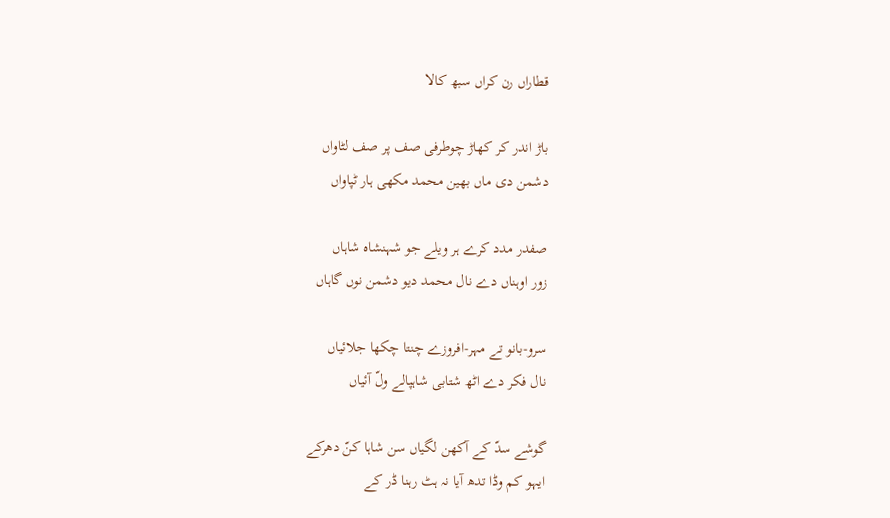قطاراں رن کراں سبھ کالا

باڑ اندر کر کھاڑ چوطرفی صف پر صف لٹاواں
دشمن دی ماں بھین محمد مکھی ہار ٹپاواں

صفدر مدد کرے ہر ویلے جو شہنشاہ شاہاں
زور اوہناں دے نال محمد دیو دشمن نوں گاہاں

سرو-بانو تے مہر-افروزے چنتا چکھا جلائیاں
نال فکر دے اٹھ شتابی شاہپالے ولّ آئیاں

گوشے سدّ کے آکھن لگیاں سن شاہا کنّ دھرکے
ایہو کم وڈا تدھ آیا نہ ہٹ رہنا ڈر کے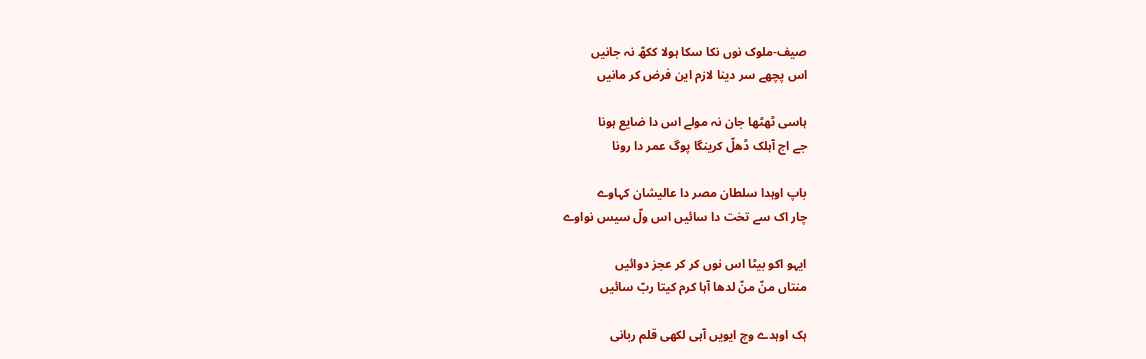صیف-ملوک نوں نکا سکا ہولا ککھّ نہ جانیں
اس پچھے سر دینا لازم این فرض کر مانیں

ہاسی ٹھٹھا جان نہ مولے اس دا ضایع ہونا
جے اج آہلک ڈھلّ کرینگا پوگ عمر دا رونا

باپ اوہدا سلطان مصر دا عالیشان کہاوے
چار اک سے تخت دا سائیں اس ولّ سیس نواوے

ایہو اکو بیٹا اس نوں کر کر عجز دوائیں
منتاں منّ منّ لدھا آہا کرم کیتا ربّ سائیں

ہک اوہدے وچ ایویں آہی لکھی قلم ربانی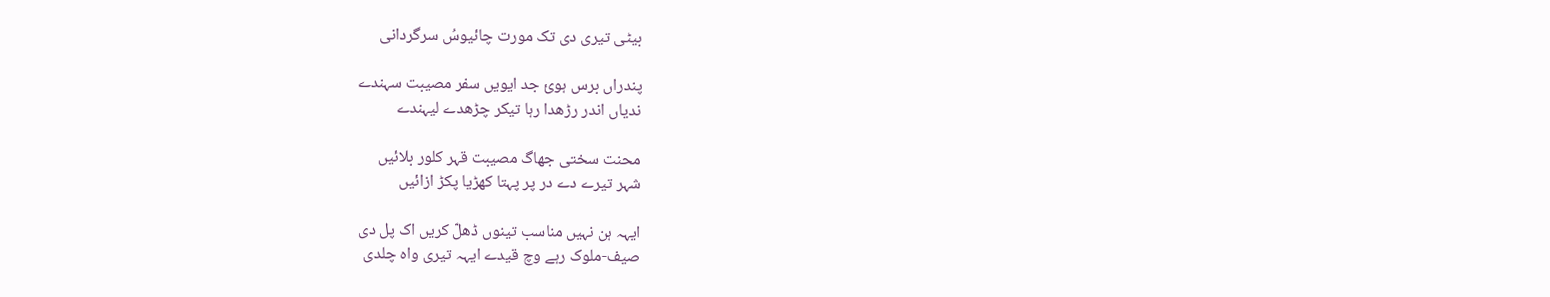بیٹی تیری دی تک مورت چائیوسُ سرگردانی

پندراں برس ہوئ جد ایویں سفر مصیبت سہندے
ندیاں اندر رڑھدا رہا تیکر چڑھدے لیہندے

محنت سختی جھاگ مصیبت قہر کلور بلائیں
شہر تیرے دے در پر پہتا کھڑیا پکڑ ازائیں

ایہہ ہن نہیں مناسب تینوں ڈھلّ کریں اک پل دی
صیف-ملوک رہے وچ قیدے ایہہ تیری واہ چلدی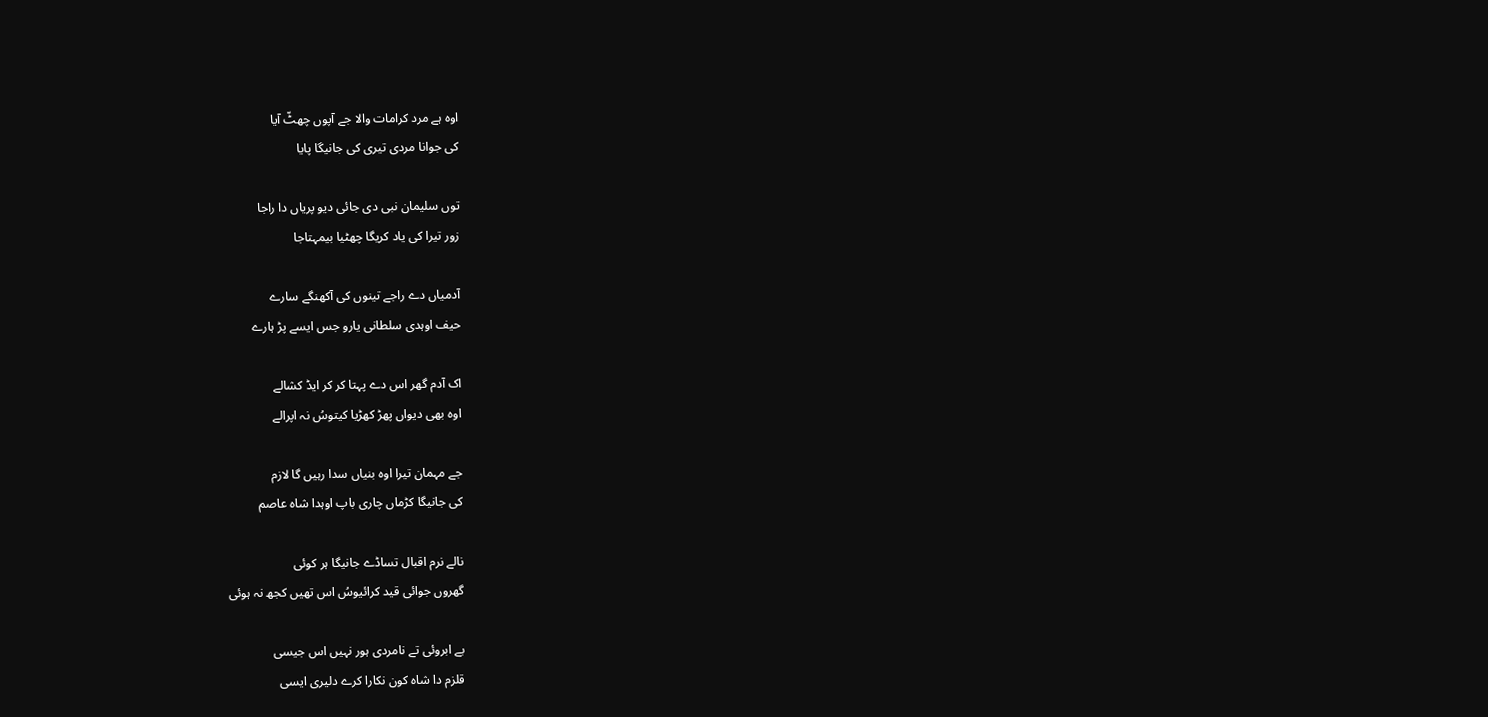اوہ ہے مرد کرامات والا جے آپوں چھٹّ آیا
کی جوانا مردی تیری کی جانیگا پایا

توں سلیمان نبی دی جائی دیو پریاں دا راجا
زور تیرا کی یاد کریگا چھٹیا بیمہتاجا

آدمیاں دے راجے تینوں کی آکھنگے سارے
حیف اوہدی سلطانی یارو جس ایسے پڑ ہارے

اک آدم گھر اس دے پہتا کر کر ایڈ کشالے
اوہ بھی دیواں پھڑ کھڑیا کیتوسُ نہ اپرالے

جے مہمان تیرا اوہ بنیاں سدا رہیں گا لازم
کی جانیگا کڑماں چاری باپ اوہدا شاہ عاصم

نالے نرم اقبال تساڈے جانیگا ہر کوئی
گھروں جوائی قید کرائیوسُ اس تھیں کجھ نہ ہوئی

بے ابروئی تے نامردی ہور نہیں اس جیسی
قلزم دا شاہ کون نکارا کرے دلیری ایسی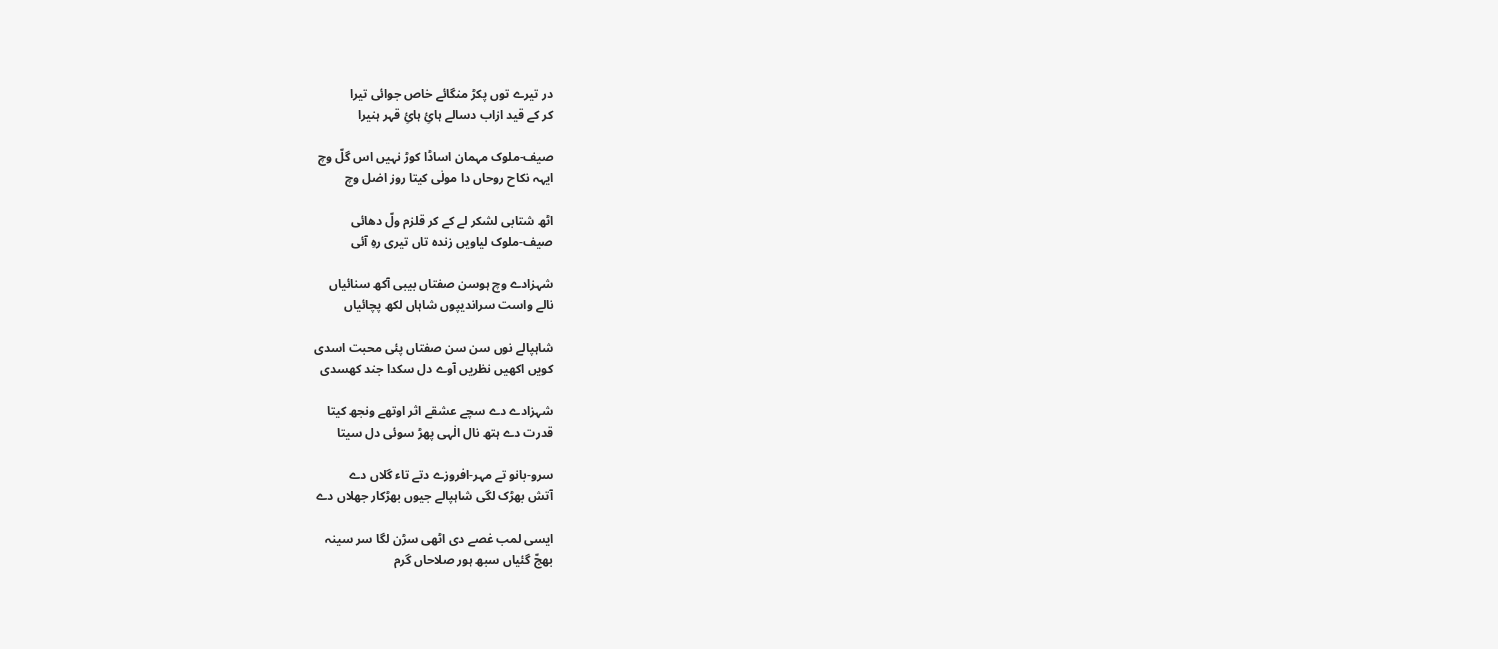در تیرے توں پکڑ منگائے خاص جوائی تیرا
کر کے قید ازاب دسالے ہائِ ہائِ قہر ہنیرا

صیف-ملوک مہمان اساڈا کوڑ نہیں اس گلّ وچ
ایہہ نکاح روحاں دا مولٰی کیتا روز اضل وچ

اٹھ شتابی لشکر لے کے کر قلزم ولّ دھائی
صیف-ملوک لیاویں زندہ تاں تیری رہِ آئی

شہزادے وچ ہوسن صفتاں بیبی آکھ سنائیاں
نالے واست سراندیپوں شاہاں لکھ پچائیاں

شاہپالے نوں سن سن صفتاں پئی محبت اسدی
کویں اکھیں نظریں آوے دل سکدا جند کھسدی

شہزادے دے سچے عشقے اثر اوتھے ونجھ کیتا
قدرت دے ہتھ نال الٰہی پھڑ سوئی دل سیتا

سرو-بانو تے مہر-افروزے دتے تاء گلاں دے
آتش بھڑک لگی شاہپالے جیوں بھڑکار جھلاں دے

ایسی لمب غصے دی اٹھی سڑن لگا سر سینہ
بھجّ گئیاں سبھ ہور صلاحاں گرم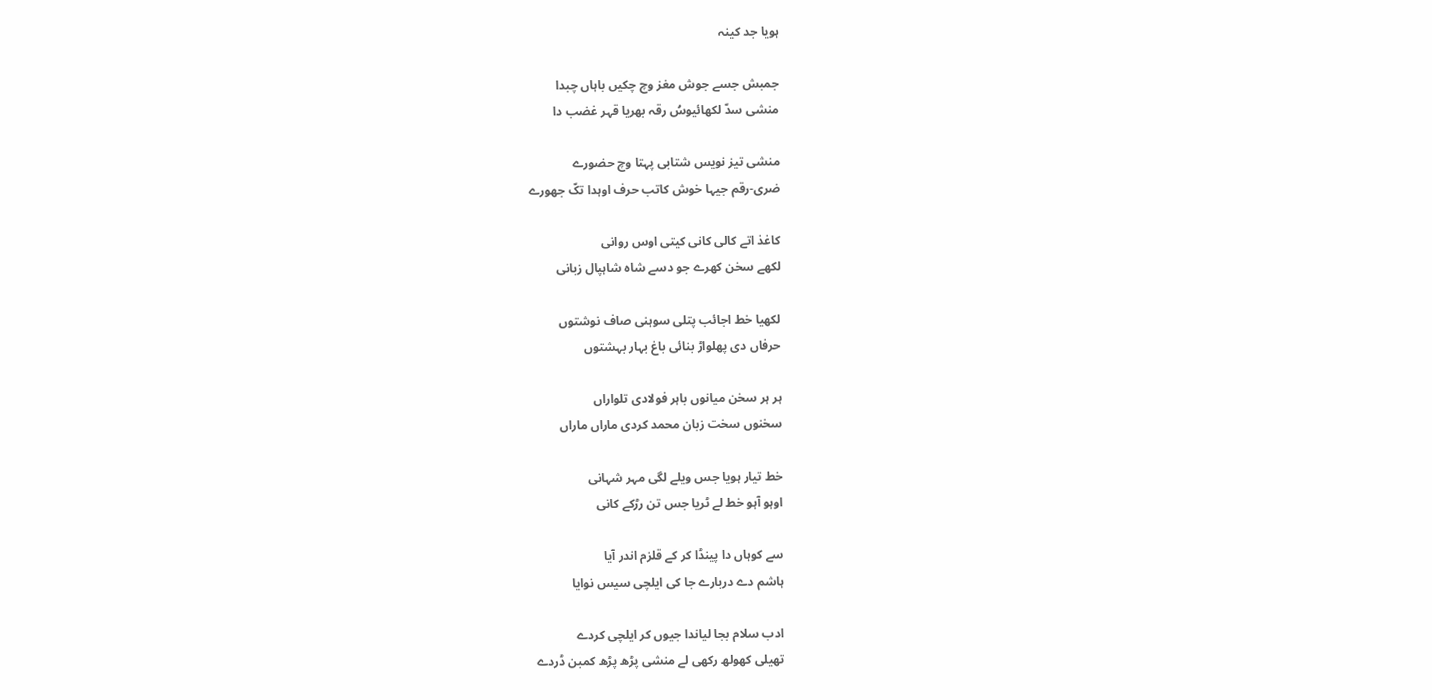ہویا جد کینہ

جمبش جسے جوش مغز وچ چکیں باہاں چبدا
منشی سدّ لکھائیوسُ رقہ بھریا قہر غضب دا

منشی تیز نویس شتابی پہتا وچ حضورے
ضری-رقم جیہا خوش کاتب حرف اوہدا تکّ جھورے

کاغذ اتے کالی کانی کیتی اوس روانی
لکھے سخن کھرے جو دسے شاہ شاہپال زبانی

لکھیا خط اجائب پتلی سوہنی صاف نوشتوں
حرفاں دی پھلواڑ بنائی باغ بہار بہشتوں

ہر ہر سخن میانوں باہر فولادی تلواراں
سخنوں سخت زبان محمد کردی ماراں ماراں

خط تیار ہویا جس ویلے لگی مہر شہانی
اوہو آہو خط لے ٹریا جس تن رڑکے کانی

سے کوہاں دا پینڈا کر کے قلزم اندر آیا
ہاشم دے دربارے جا کی ایلچی سیس نوایا

ادب سلام بجا لیاندا جیوں کر ایلچی کردے
تھیلی کھولھ رکھی لے منشی پڑھ پڑھ کمبن ڈردے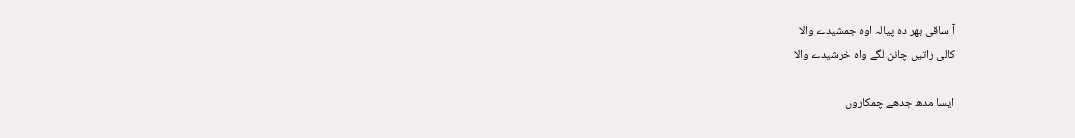آ ساقی بھر دہ پیالہ اوہ جمشیدے والا
کالی راتیں چانن لگے واہ خرشیدے والا

ایسا مدھ جدھے چمکاروں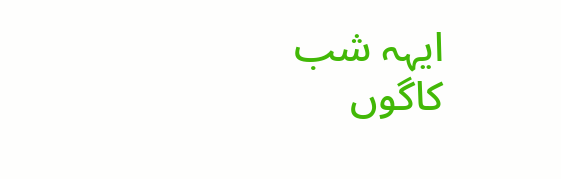ایہہ شب کاگوں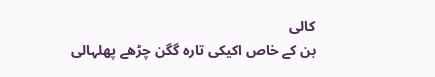کالی
بن کے خاص اکیکی تارہ گگن چڑھے پھلہالی